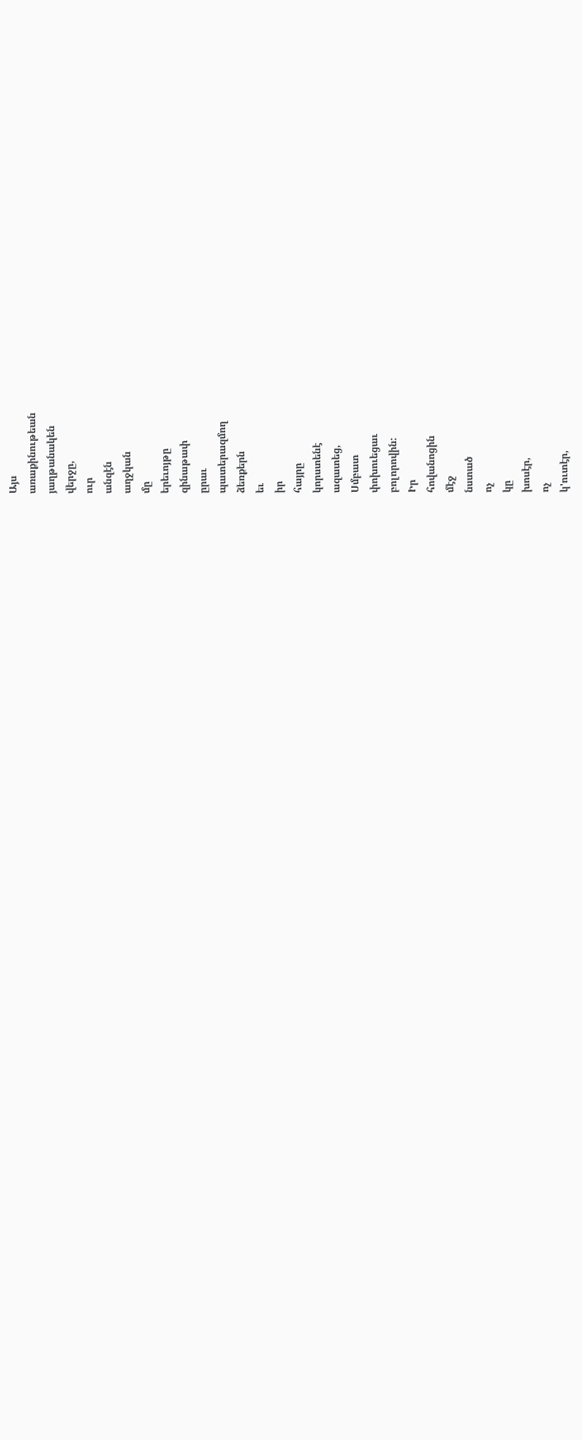Այս
առաքինութեան
յաղթանակեն
վերջը,
ուր
անզէն
աղջկան
մը
երեւոյթը
զինաթափ
ըրաւ
պատերազմող
ձեռքերն
եւ
իր
հայրը
կորստենէ
ազատեց,
Սմբատ
փոխուեցաւ
բոլորովին:
Իր
հովանոցին
մէջ
նստած
ոչ
կը
խոսէր,
ոչ
կ'ուտէր,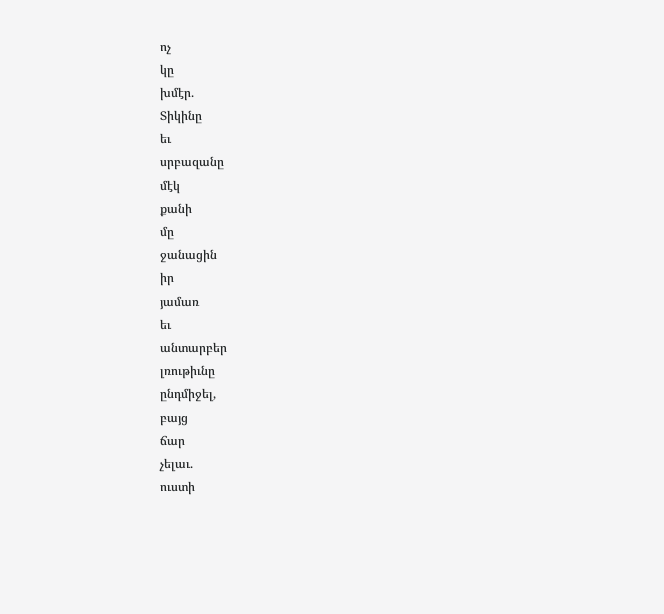ոչ
կը
խմէր.
Տիկինը
եւ
սրբազանը
մէկ
քանի
մը
ջանացին
իր
յամառ
եւ
անտարբեր
լռութիւնը
ընդմիջել,
բայց
ճար
չելաւ.
ուստի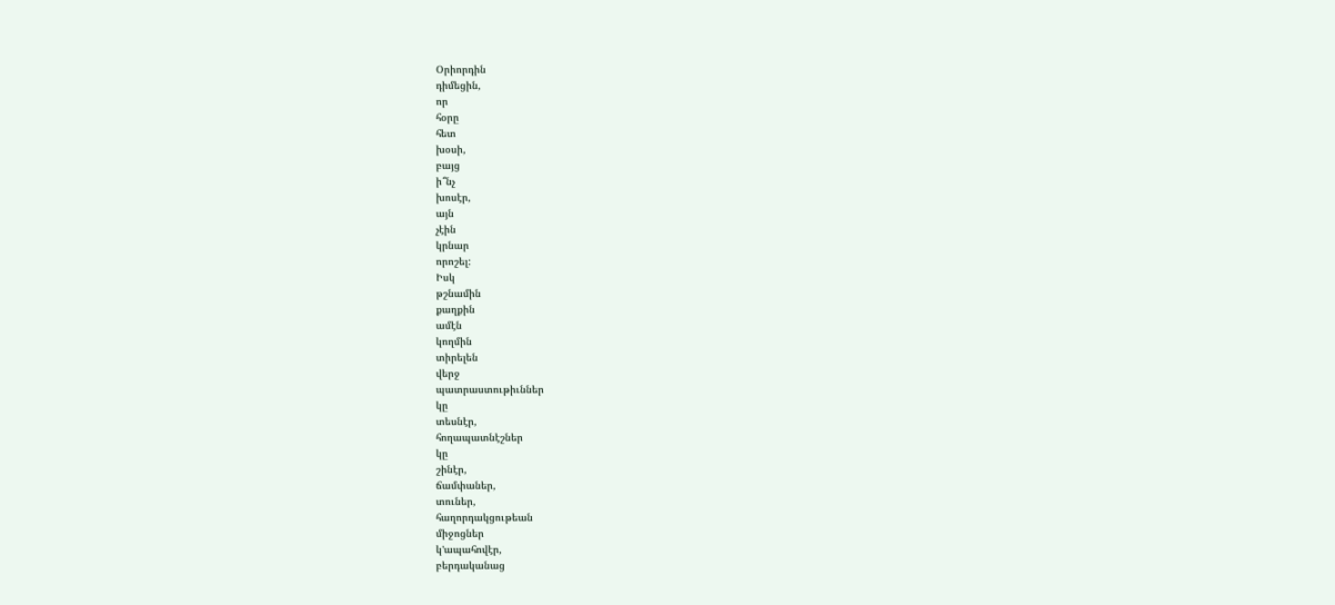Օրիորդին
դիմեցին,
որ
հօրը
հետ
խօսի,
բայց
ի՞նչ
խոսէր,
այն
չէին
կրնար
որոշել:
Իսկ
թշնամին
քաղքին
ամէն
կողմին
տիրելեն
վերջ
պատրաստութիւններ
կը
տեսնէր,
հողապատնէշներ
կը
շինէր,
ճամփաներ,
տուներ,
հաղորդակցութեան
միջոցներ
կ'ապահովէր,
բերդականաց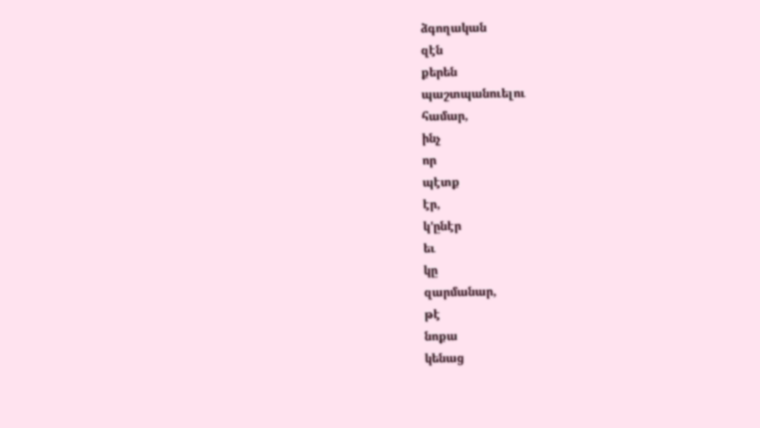ձգողական
զէն
քերեն
պաշտպանուելու
համար,
ինչ
որ
պէտք
էր,
կ'ընէր
եւ
կը
զարմանար,
թէ
նոքա
կենաց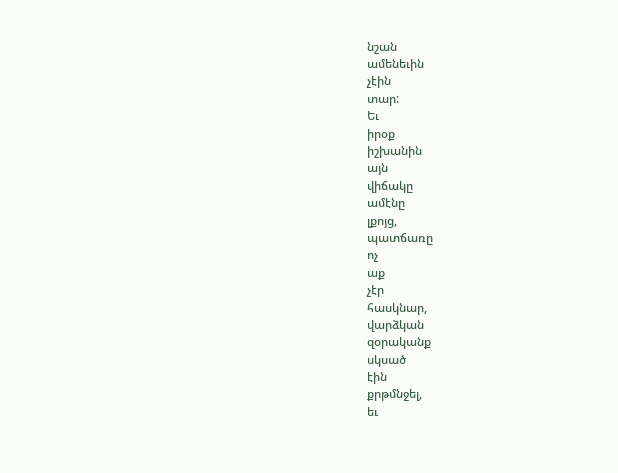նշան
ամենեւին
չէին
տար:
Եւ
իրօք
իշխանին
այն
վիճակը
ամէնը
լքոյց,
պատճառը
ոչ
աք
չէր
հասկնար,
վարձկան
զօրականք
սկսած
էին
քրթմնջել,
եւ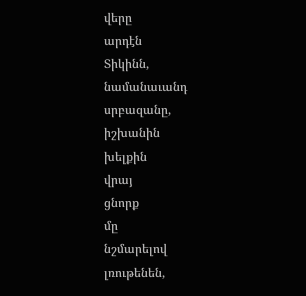վերը
արդէն
Տիկինն,
նամանաւանդ
սրբազանը,
իշխանին
խելքին
վրայ
ցնորք
մը
նշմարելով
լռութենեն,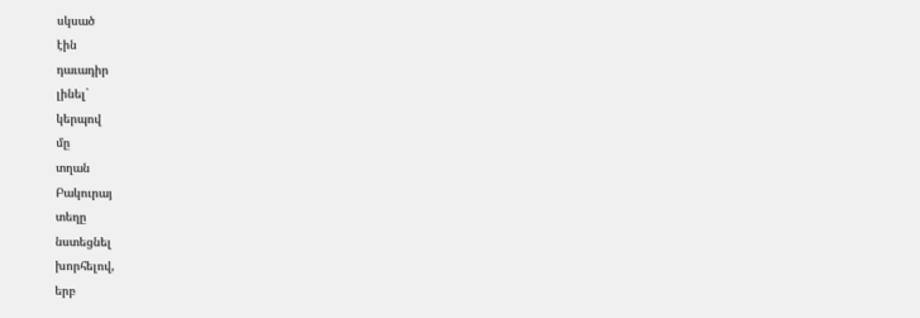սկսած
էին
դաւադիր
լինել`
կերպով
մը
տղան
Բակուրայ
տեղը
նստեցնել
խորհելով,
երբ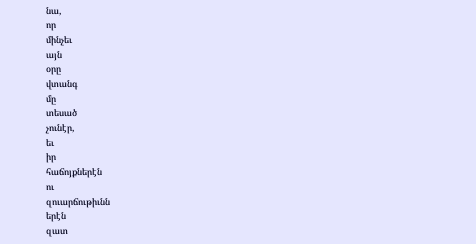նա,
որ
մինչեւ
այն
օրը
վտանգ
մը
տեսած
չունէր,
եւ
իր
հաճոյքներէն
ու
զուարճութիւնն
երէն
զատ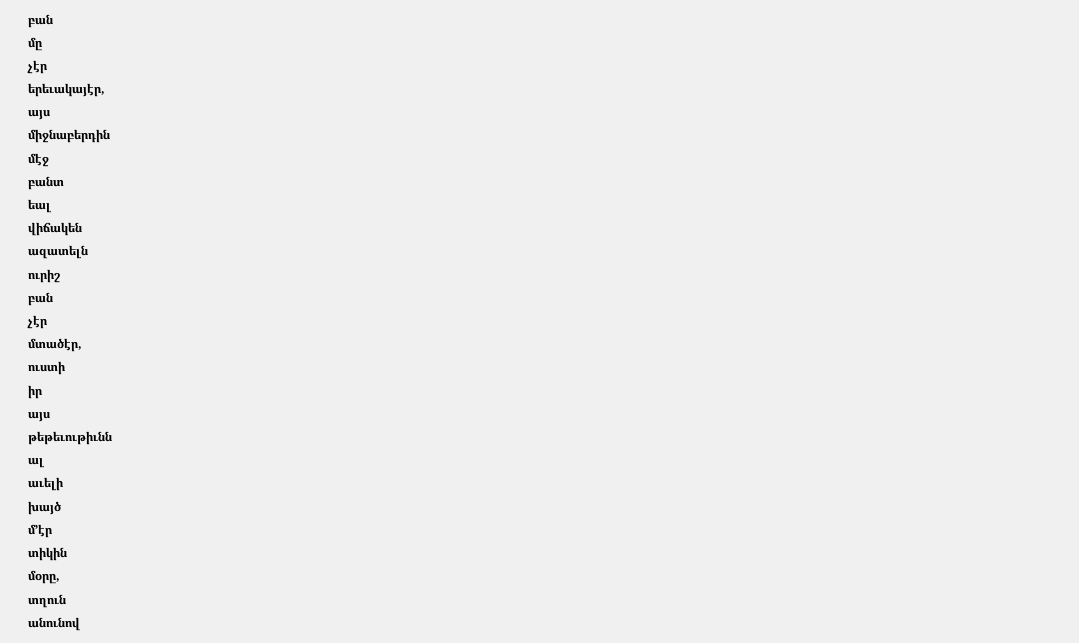բան
մը
չէր
երեւակայէր,
այս
միջնաբերդին
մէջ
բանտ
եալ
վիճակեն
ազատելն
ուրիշ
բան
չէր
մտածէր,
ուստի
իր
այս
թեթեւութիւնն
ալ
աւելի
խայծ
մ՚էր
տիկին
մօրը,
տղուն
անունով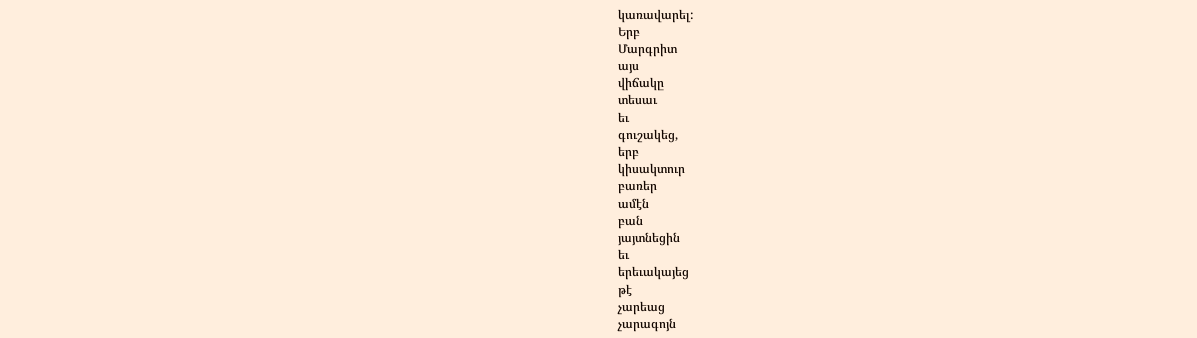կառավարել:
Երբ
Մարգրիտ
այս
վիճակը
տեսաւ
եւ
գուշակեց,
երբ
կիսակտուր
բառեր
ամէն
բան
յայտնեցին
եւ
երեւակայեց
թէ
չարեաց
չարագոյն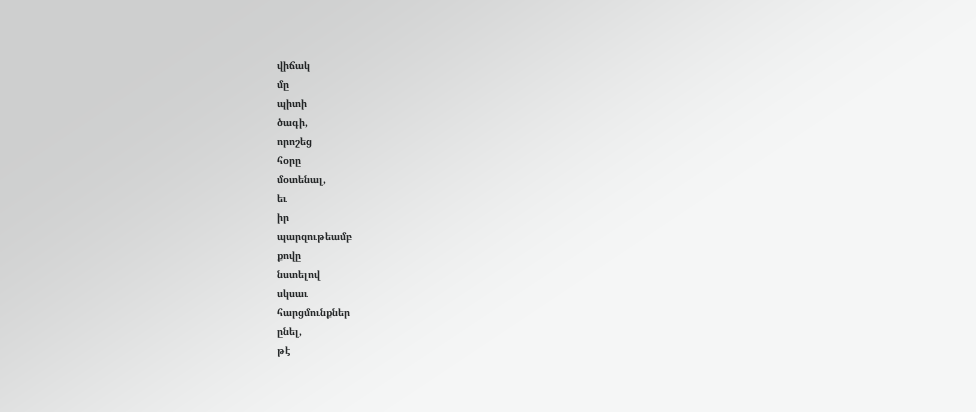վիճակ
մը
պիտի
ծագի,
որոշեց
հօրը
մօտենալ,
եւ
իր
պարզութեամբ
քովը
նստելով
սկսաւ
հարցմունքներ
ընել,
թէ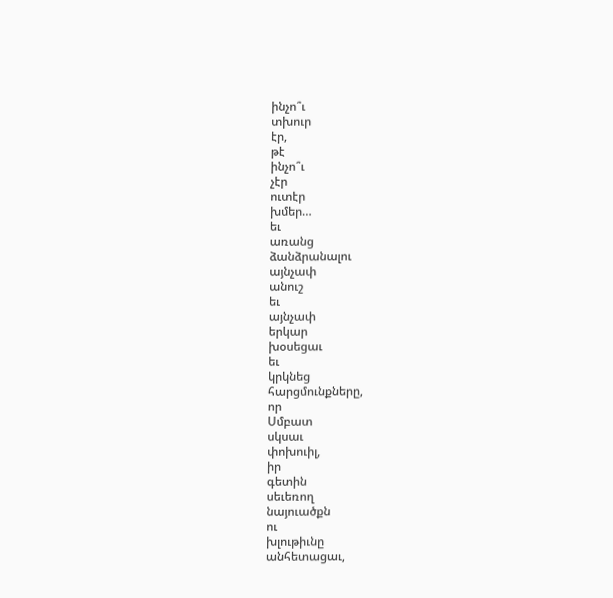ինչո՞ւ
տխուր
էր,
թէ
ինչո՞ւ
չէր
ուտէր
խմեր…
եւ
առանց
ձանձրանալու
այնչափ
անուշ
եւ
այնչափ
երկար
խօսեցաւ
եւ
կրկնեց
հարցմունքները,
որ
Սմբատ
սկսաւ
փոխուիլ,
իր
գետին
սեւեռող
նայուածքն
ու
խլութիւնը
անհետացաւ,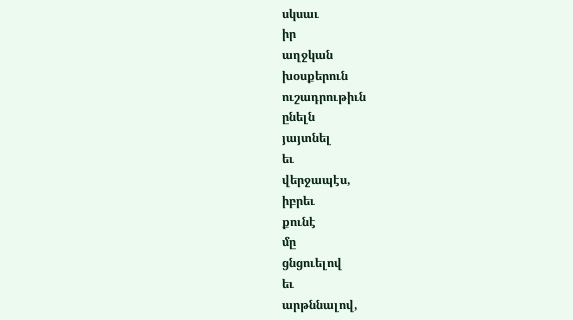սկսաւ
իր
աղջկան
խօսքերուն
ուշադրութիւն
ընելն
յայտնել
եւ
վերջապէս,
իբրեւ
քունէ
մը
ցնցուելով
եւ
արթննալով,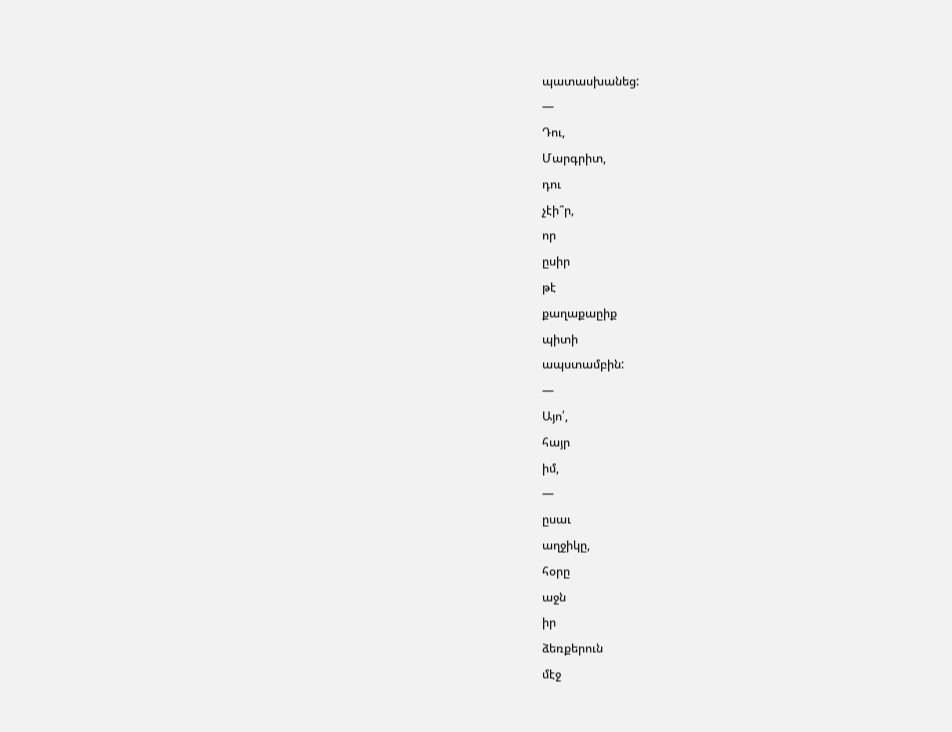պատասխանեց:
—
Դու,
Մարգրիտ,
դու
չէի՞ր,
որ
ըսիր
թէ
քաղաքաըիք
պիտի
ապստամբին:
—
Այո՛,
հայր
իմ,
—
ըսաւ
աղջիկը,
հօրը
աջն
իր
ձեռքերուն
մէջ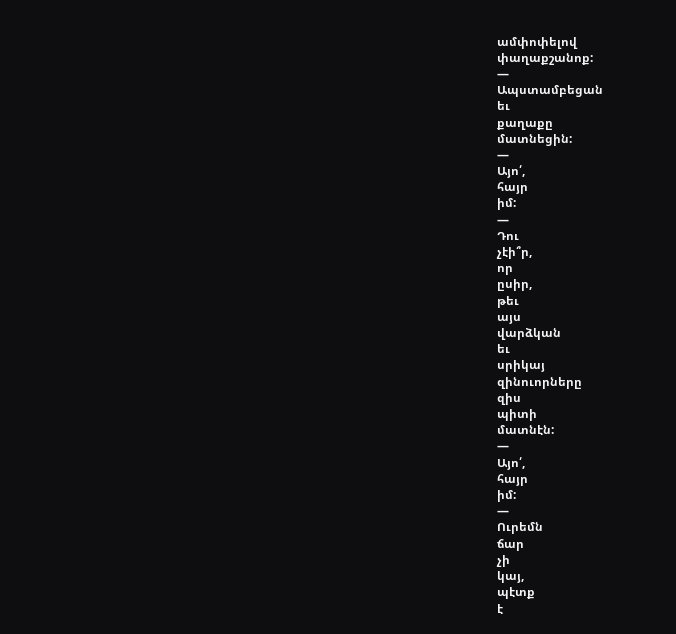ամփոփելով
փաղաքշանոք:
—
Ապստամբեցան
եւ
քաղաքը
մատնեցին:
—
Այո՛,
հայր
իմ:
—
Դու
չէի՞ր,
որ
ըսիր,
թեւ
այս
վարձկան
եւ
սրիկայ
զինուորները
զիս
պիտի
մատնէն:
—
Այո՛,
հայր
իմ:
—
Ուրեմն
ճար
չի
կայ,
պէտք
է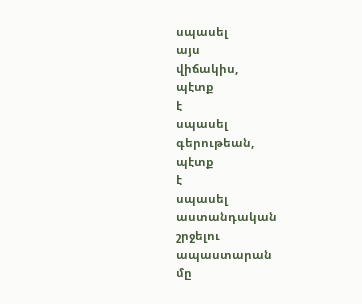սպասել
այս
վիճակիս,
պէտք
է
սպասել
գերութեան,
պէտք
է
սպասել
աստանդական
շրջելու
ապաստարան
մը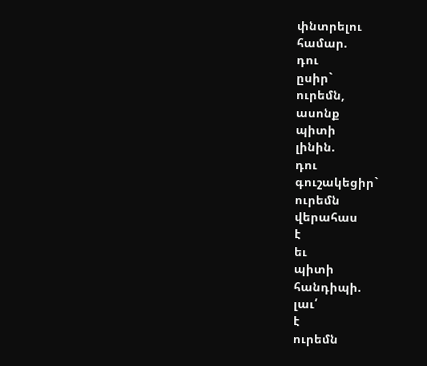փնտրելու
համար.
դու
ըսիր`
ուրեմն,
ասոնք
պիտի
լինին.
դու
գուշակեցիր`
ուրեմն
վերահաս
է
եւ
պիտի
հանդիպի.
լաւ՛
է
ուրեմն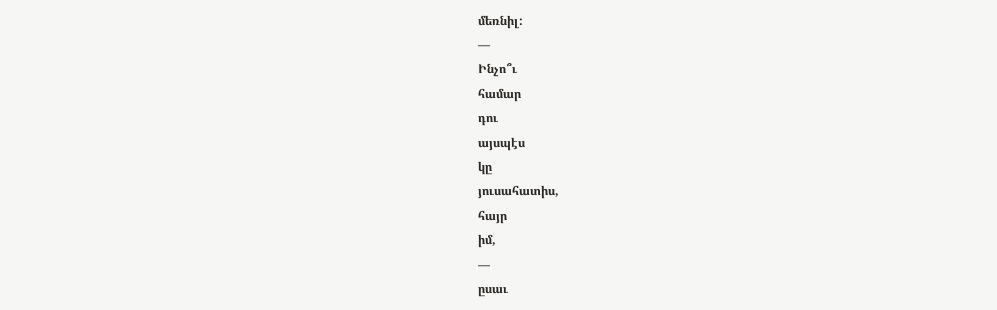մեռնիլ:
—
Ինչո՞ւ
համար
դու
այսպէս
կը
յուսահատիս,
հայր
իմ,
—
ըսաւ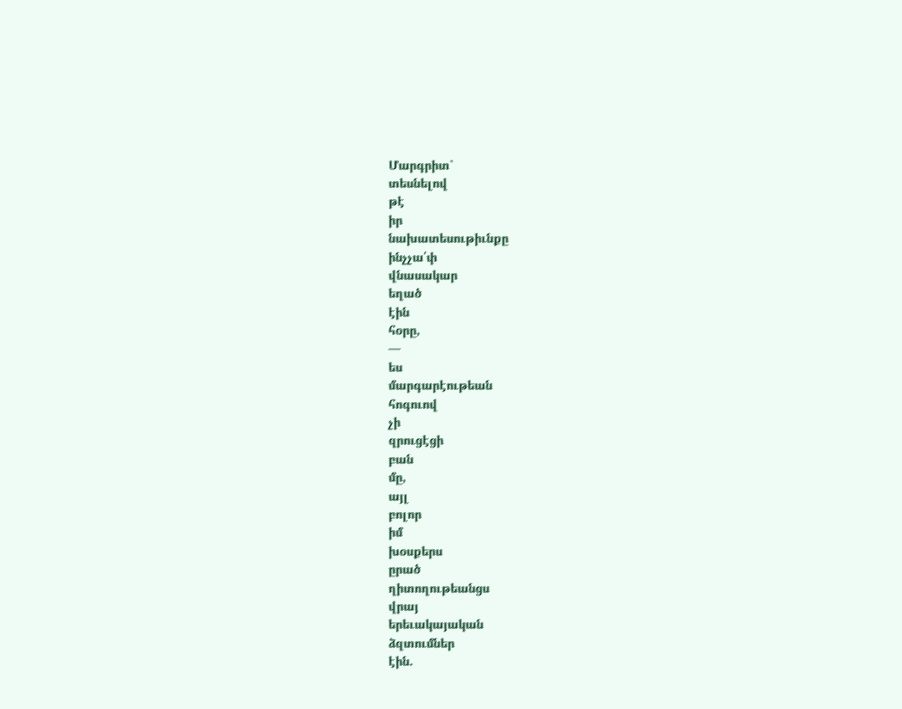Մարգրիտ`
տեսնելով
թէ
իր
նախատեսութիւնքը
ինչչա՛փ
վնասակար
եղած
էին
հօրը,
—
ես
մարգարէութեան
հոգուով
չի
զրուցէցի
բան
մը,
այլ
բոլոր
իմ
խօսքերս
ըրած
ղիտողութեանցս
վրայ
երեւակայական
ձզտումներ
էին.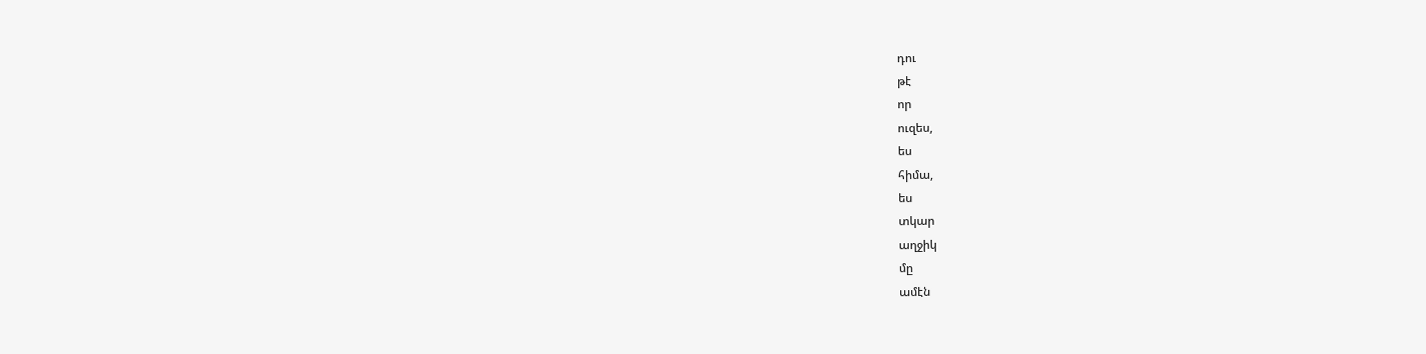դու
թէ
որ
ուզես,
ես
հիմա,
ես
տկար
աղջիկ
մը
ամէն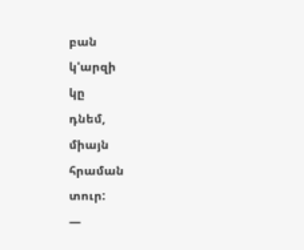բան
կ'արզի
կը
դնեմ,
միայն
հրաման
տուր:
—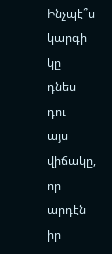Ինչպէ՞ս
կարգի
կը
դնես
դու
այս
վիճակը,
որ
արդէն
իր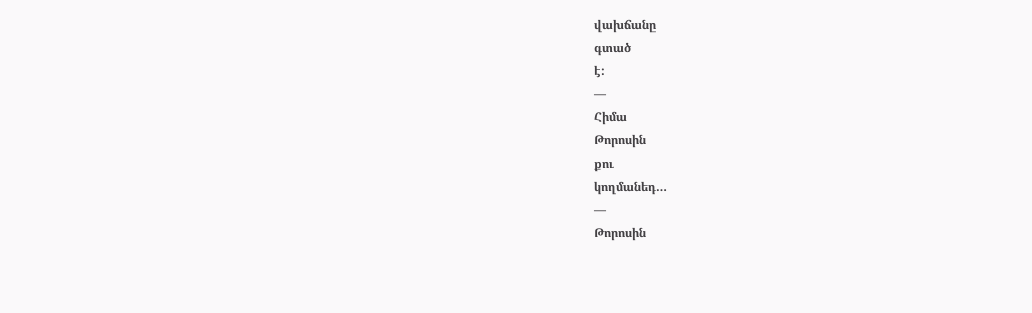վախճանը
գտած
է:
—
Հիմա
Թորոսին
քու
կողմանեդ…
—
Թորոսին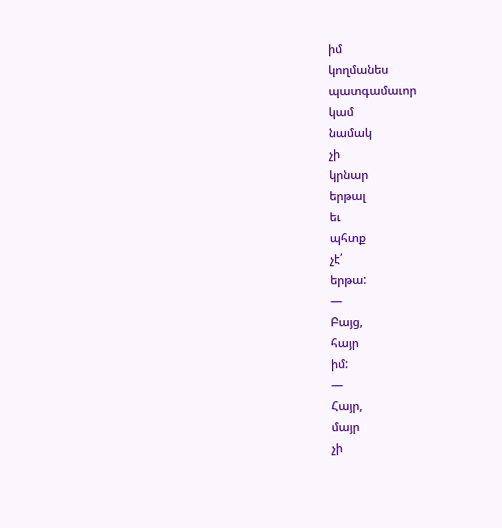իմ
կողմանես
պատգամաւոր
կամ
նամակ
չի
կրնար
երթալ
եւ
պհտք
չէ՛
երթա:
—
Բայց,
հայր
իմ:
—
Հայր,
մայր
չի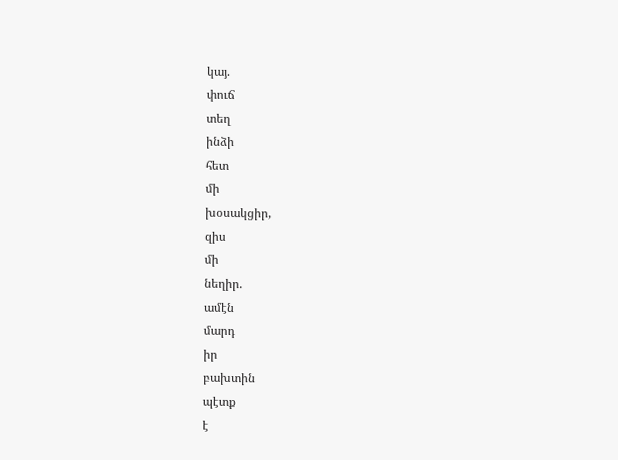կայ.
փուճ
տեղ
ինձի
հետ
մի
խօսակցիր,
զիս
մի
նեղիր.
ամէն
մարդ
իր
բախտին
պէտք
է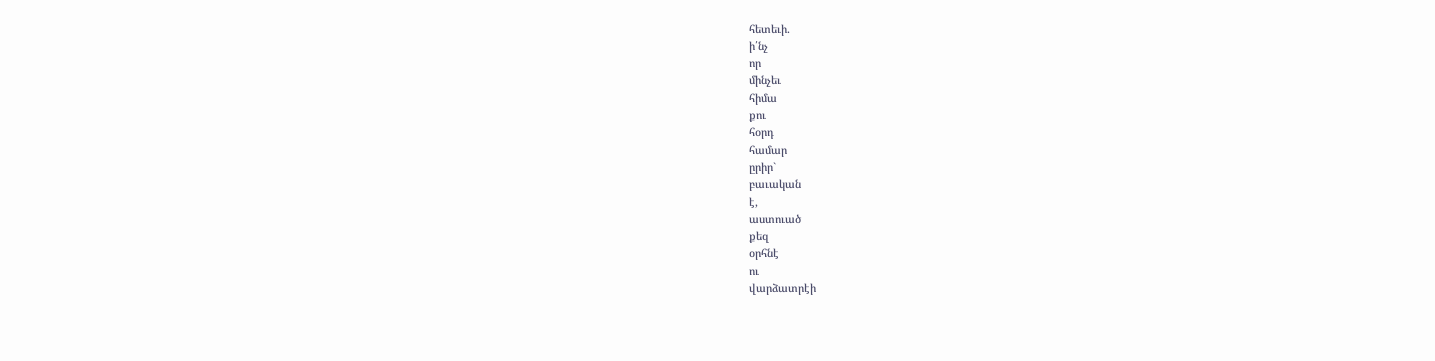հետեւի.
ի՛նչ
որ
մինչեւ
հիմա
քու
հօրդ
համար
ըրիր`
բաւական
է,
աստուած
քեզ
օրհնէ
ու
վարձատրէի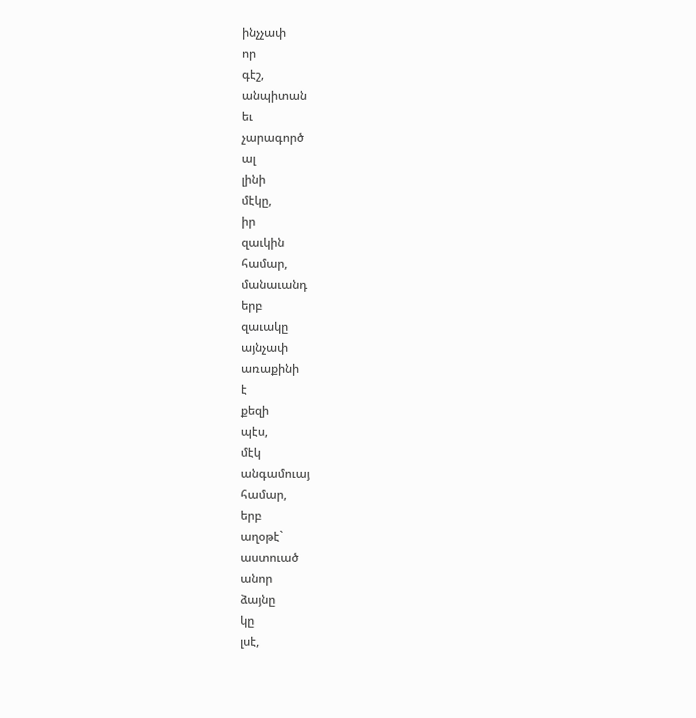ինչչափ
որ
գէշ,
անպիտան
եւ
չարագործ
ալ
լինի
մէկը,
իր
զաւկին
համար,
մանաւանդ
երբ
զաւակը
այնչափ
առաքինի
է
քեզի
պէս,
մէկ
անգամուայ
համար,
երբ
աղօթէ`
աստուած
անոր
ձայնը
կը
լսէ,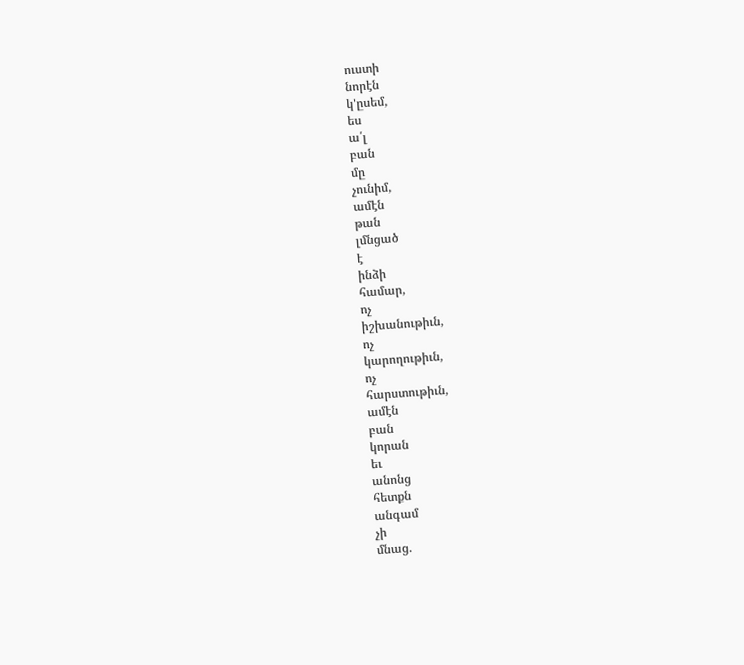ուստի
նորէն
կ'ըսեմ,
ես
ա՛լ
բան
մը
չունիմ,
ամէն
թան
լմնցած
է
ինձի
համար,
ոչ
իշխանութիւն,
ոչ
կարողութիւն,
ոչ
հարստութիւն,
ամէն
բան
կորան
եւ
անոնց
հետքն
անգամ
չի
մնաց.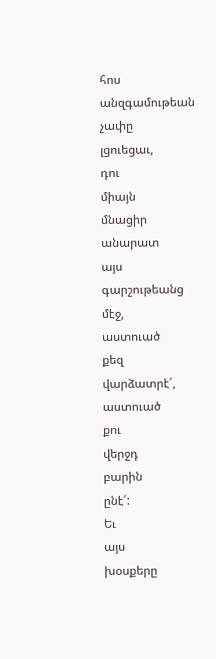հոս
անզգամութեան
չափը
լցուեցաւ,
դու
միայն
մնացիր
անարատ
այս
գարշութեանց
մէջ,
աստուած
քեզ
վարձատրէ՛,
աստուած
քու
վերջդ
բարին
ընէ՛:
Եւ
այս
խօսքերը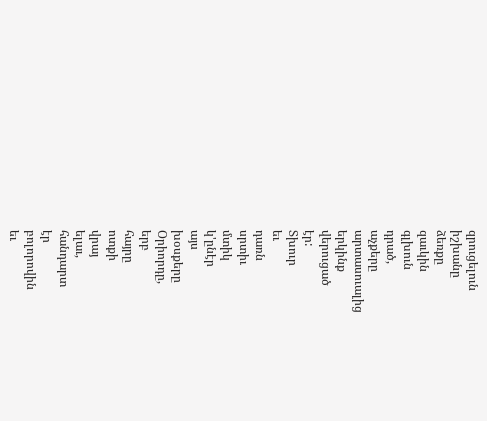զրուցելուն
իշխանը
ձեռքը
զաւկին
գլխուն
դրած,
աչքերը
արտասուալից
երկինք
վերուցած
էր:
Տխուր
եւ
դառն
սրտիւ
մտիկ
կ'ընէր
այս
խօսքերը
Օրիորդը,
երբ
հայրը
ոտքի
վրայ
ելաւ,
հանդարտ
էր
բոլորովին
եւ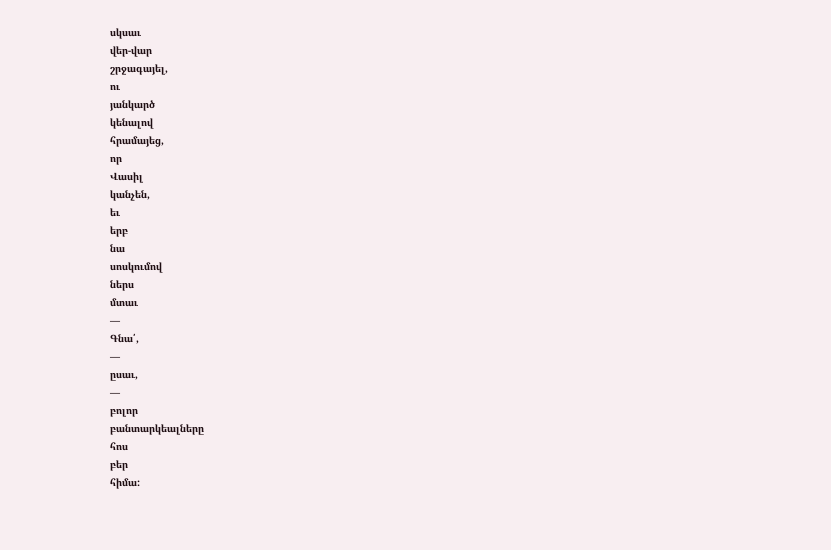սկսաւ
վեր-վար
շրջագայել,
ու
յանկարծ
կենալով
հրամայեց,
որ
Վասիլ
կանչեն,
եւ
երբ
նա
սոսկումով
ներս
մտաւ
—
Գնա՛,
—
ըսաւ,
—
բոլոր
բանտարկեալները
հոս
բեր
հիմա: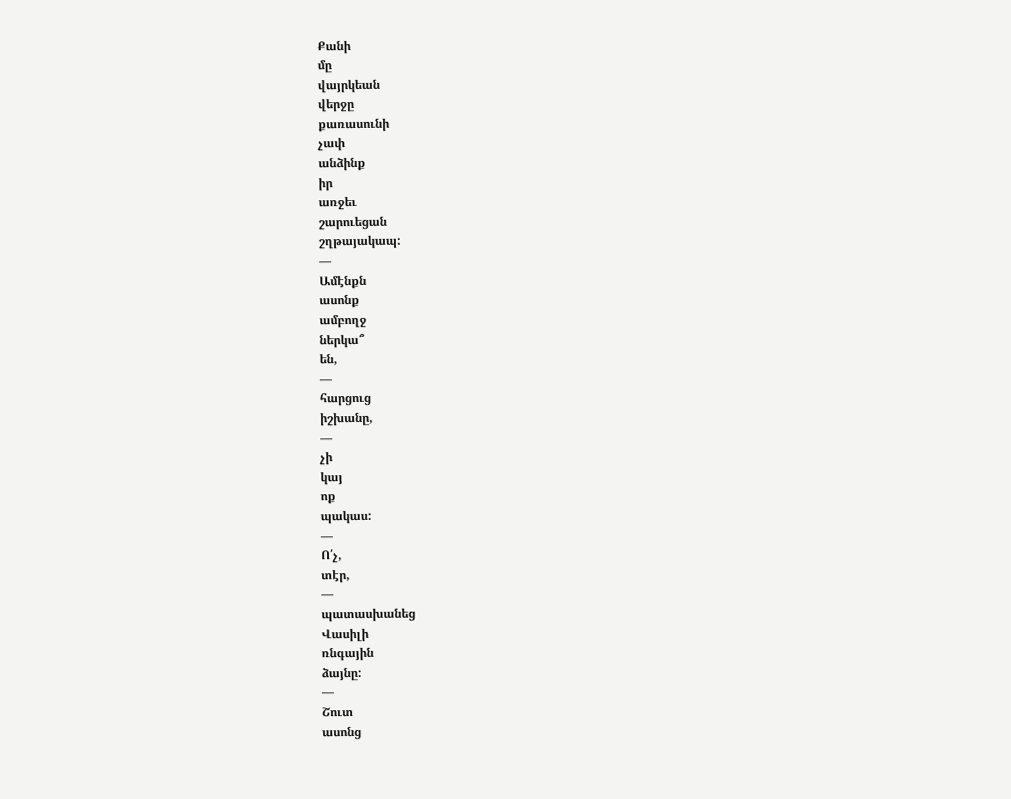Քանի
մը
վայրկեան
վերջը
քառասունի
չափ
անձինք
իր
առջեւ
շարուեցան
շղթայակապ:
—
Ամէնքն
ասոնք
ամբողջ
ներկա՞
են,
—
հարցուց
իշխանը,
—
չի
կայ
ոք
պակաս:
—
Ո՛չ,
տէր,
—
պատասխանեց
Վասիլի
ռնգային
ձայնը:
—
Շուտ
ասոնց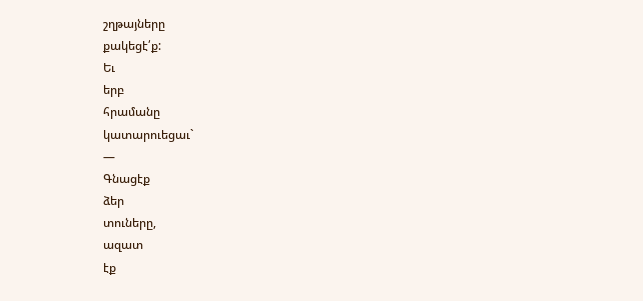շղթայները
քակեցէ՛ք:
Եւ
երբ
հրամանը
կատարուեցաւ`
—
Գնացէք
ձեր
տուները,
ազատ
էք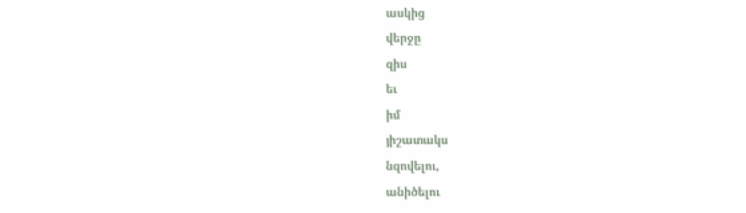ասկից
վերջը
զիս
եւ
իմ
յիշատակս
նզովելու,
անիծելու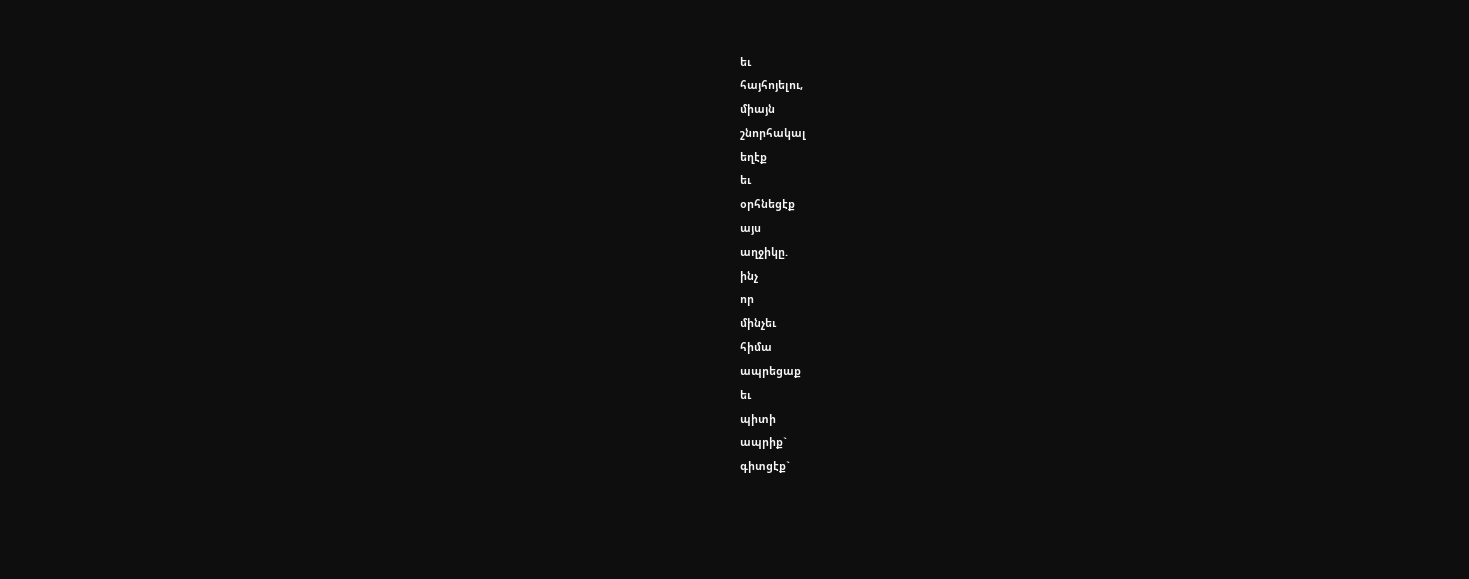եւ
հայհոյելու,
միայն
շնորհակալ
եղէք
եւ
օրհնեցէք
այս
աղջիկը.
ինչ
որ
մինչեւ
հիմա
ապրեցաք
եւ
պիտի
ապրիք`
գիտցէք`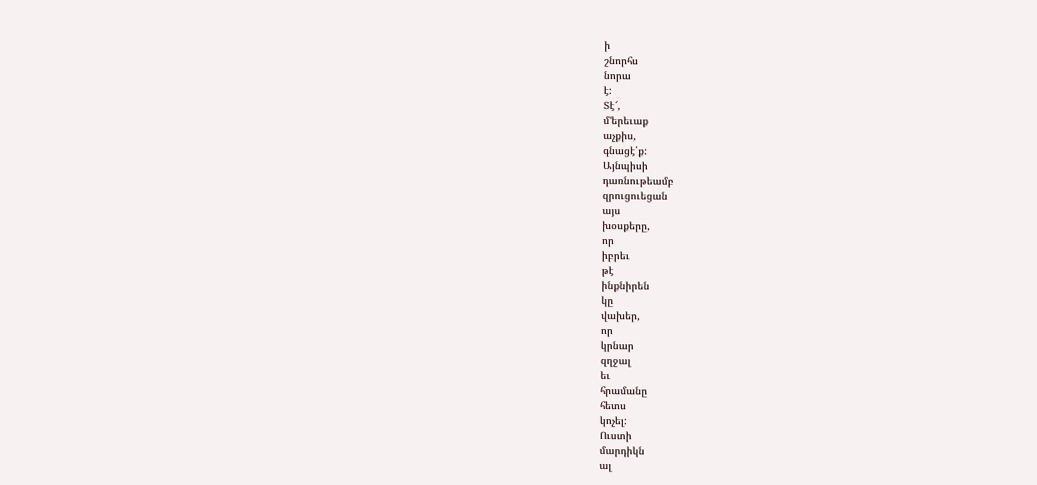ի
շնորհս
նորա
է:
Տէ՜,
մ՚երեւաք
աչքիս,
գնացէ՛ք:
Այնպիսի
դառնութեամբ
զրուցուեցան
այս
խօսքերը,
որ
իբրեւ
թէ
ինքնիրեն
կը
վախեր,
որ
կրնար
զղջալ
եւ
հրամանը
հետս
կոչել:
Ուստի
մարդիկն
ալ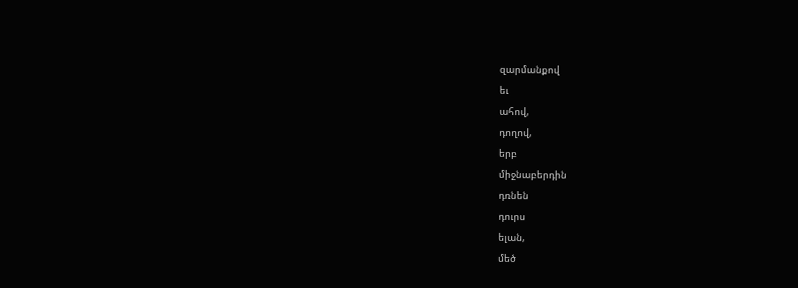զարմանքով
եւ
ահով,
դողով,
երբ
միջնաբերդին
դռնեն
դուրս
ելան,
մեծ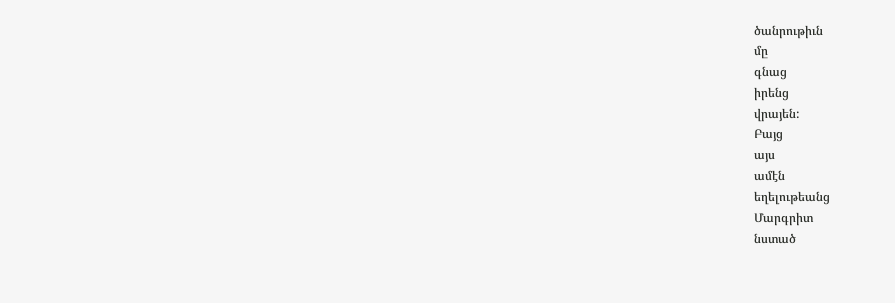ծանրութիւն
մը
գնաց
իրենց
վրայեն:
Բայց
այս
ամէն
եղելութեանց
Մարգրիտ
նստած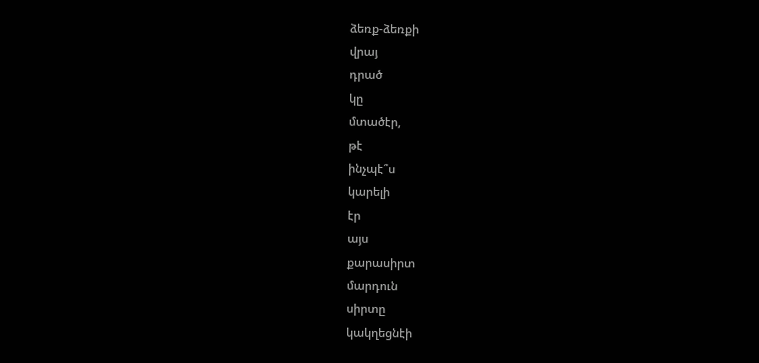ձեռք-ձեռքի
վրայ
դրած
կը
մտածէր,
թէ
ինչպէ՞ս
կարելի
էր
այս
քարասիրտ
մարդուն
սիրտը
կակղեցնէի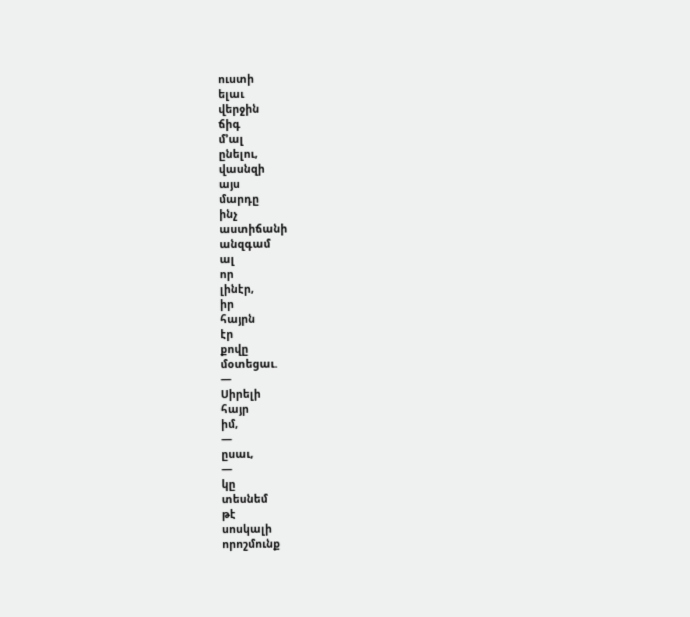ուստի
ելաւ
վերջին
ճիգ
մ՚ալ
ընելու,
վասնզի
այս
մարդը
ինչ
աստիճանի
անզգամ
ալ
որ
լինէր,
իր
հայրն
էր
քովը
մօտեցաւ.
—
Սիրելի
հայր
իմ,
—
ըսաւ,
—
կը
տեսնեմ
թէ
սոսկալի
որոշմունք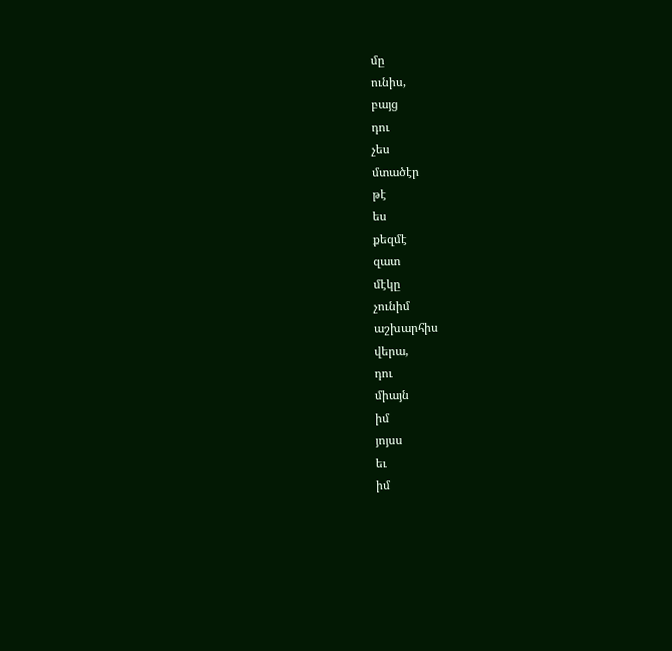մը
ունիս,
բայց
դու
չես
մտածէր
թէ
ես
քեզմէ
զատ
մէկը
չունիմ
աշխարհիս
վերա,
դու
միայն
իմ
յոյսս
եւ
իմ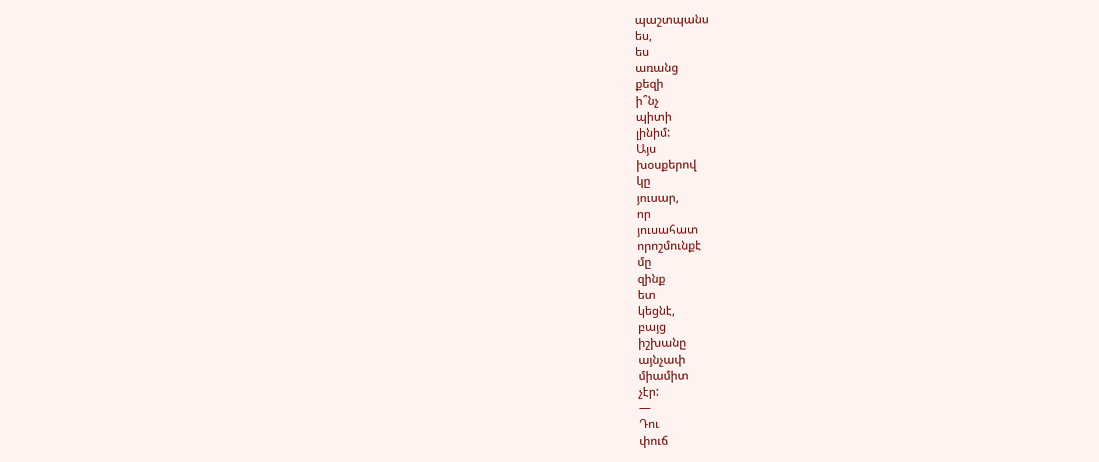պաշտպանս
ես,
ես
առանց
քեզի
ի՞նչ
պիտի
լինիմ:
Այս
խօսքերով
կը
յուսար,
որ
յուսահատ
որոշմունքէ
մը
զինք
ետ
կեցնէ,
բայց
իշխանը
այնչափ
միամիտ
չէր:
—
Դու
փուճ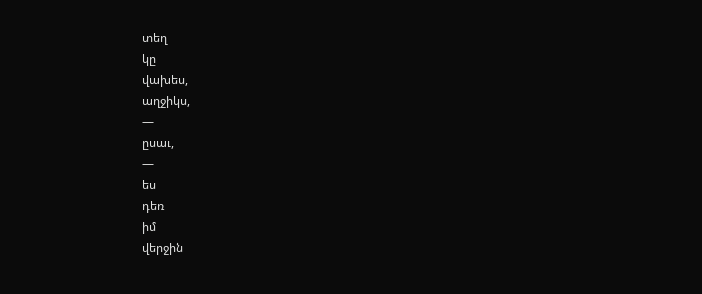տեղ
կը
վախես,
աղջիկս,
—
ըսաւ,
—
ես
դեռ
իմ
վերջին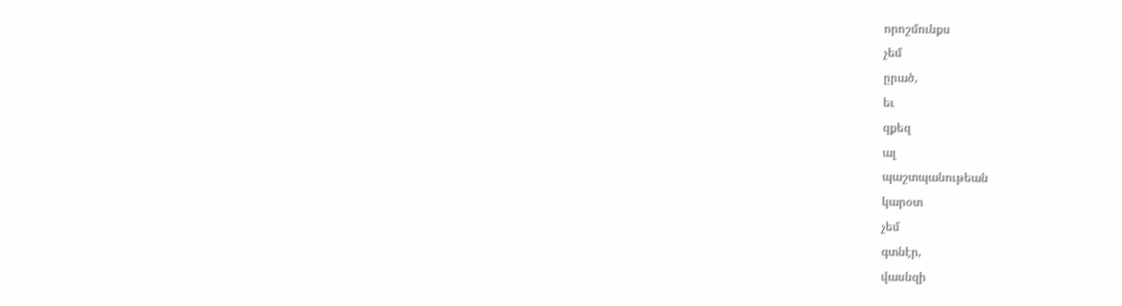որոշմունքս
չեմ
ըրած,
եւ
զքեզ
ալ
պաշտպանութեան
կարօտ
չեմ
գտնէր,
վասնզի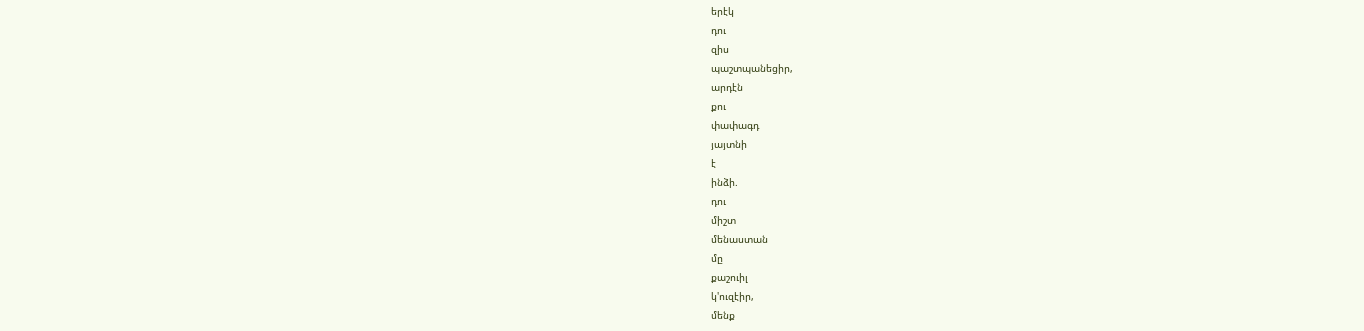երէկ
դու
զիս
պաշտպանեցիր,
արդէն
քու
փափագդ
յայտնի
է
ինձի.
դու
միշտ
մենաստան
մը
քաշուիլ
կ'ուզէիր,
մենք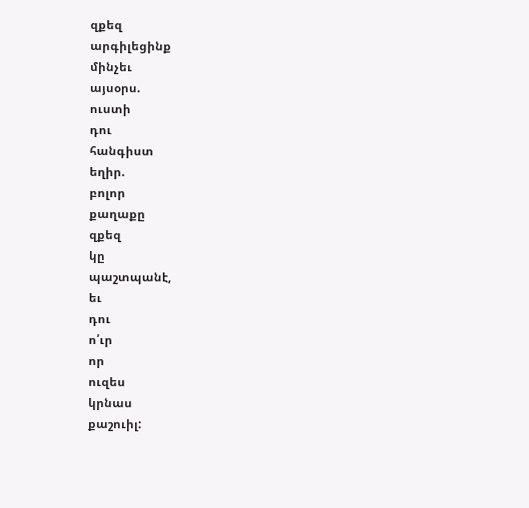զքեզ
արգիլեցինք
մինչեւ
այսօրս.
ուստի
դու
հանգիստ
եղիր.
բոլոր
քաղաքը
զքեզ
կը
պաշտպանէ,
եւ
դու
ո՛ւր
որ
ուզես
կրնաս
քաշուիլ: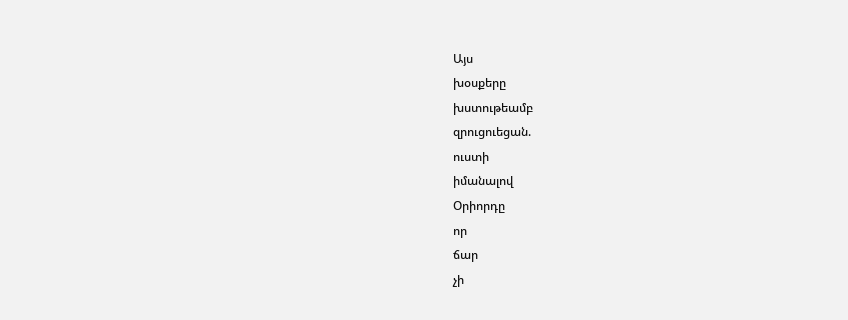Այս
խօսքերը
խստութեամբ
զրուցուեցան.
ուստի
իմանալով
Օրիորդը
որ
ճար
չի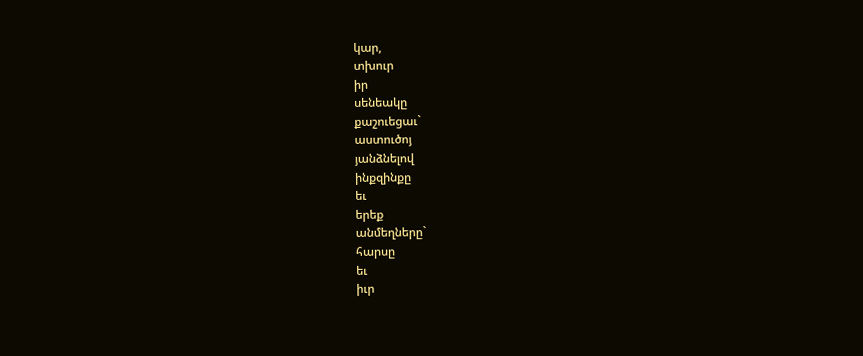կար,
տխուր
իր
սենեակը
քաշուեցաւ`
աստուծոյ
յանձնելով
ինքզինքը
եւ
երեք
անմեղները`
հարսը
եւ
իւր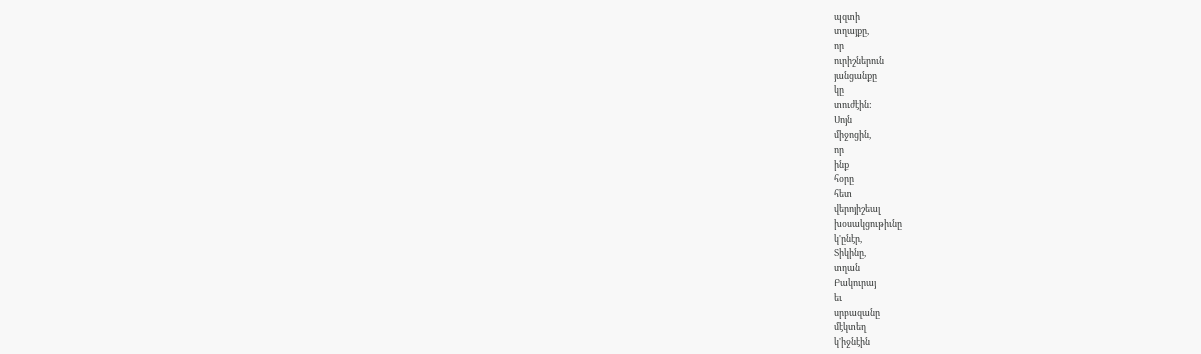պզտի
տղայքը,
որ
ուրիշներուն
յանցանքը
կը
տուժէին:
Սոյն
միջոցին,
որ
ինք
հօրը
հետ
վերոյիշեալ
խօսակցութիւնը
կ'ընէր,
Տիկինը,
տղան
Բակուրայ
եւ
սրբազանը
մէկտեղ
կ'իջնէին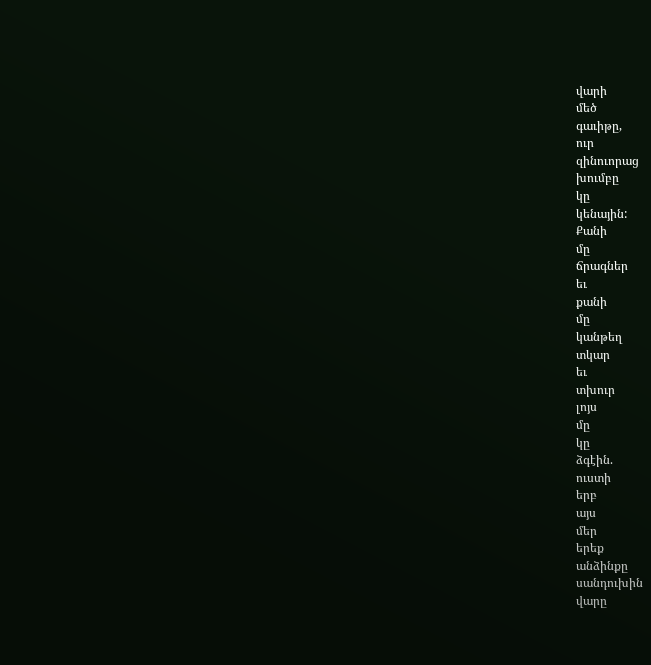վարի
մեծ
գաւիթը,
ուր
զինուորաց
խումբը
կը
կենային:
Քանի
մը
ճրագներ
եւ
քանի
մը
կանթեղ
տկար
եւ
տխուր
լոյս
մը
կը
ձգէին.
ուստի
երբ
այս
մեր
երեք
անձինքը
սանդուխին
վարը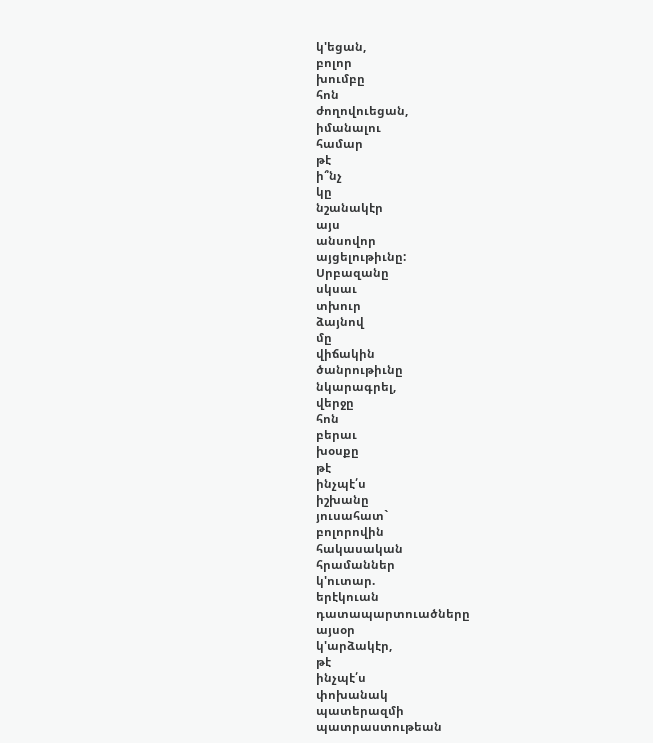կ'եցան,
բոլոր
խումբը
հոն
ժողովուեցան,
իմանալու
համար
թէ
ի՞նչ
կը
նշանակէր
այս
անսովոր
այցելութիւնը:
Սրբազանը
սկսաւ
տխուր
ձայնով
մը
վիճակին
ծանրութիւնը
նկարագրել,
վերջը
հոն
բերաւ
խօսքը
թէ
ինչպէ՛ս
իշխանը
յուսահատ`
բոլորովին
հակասական
հրամաններ
կ'ուտար.
երէկուան
դատապարտուածները
այսօր
կ'արձակէր,
թէ
ինչպէ՛ս
փոխանակ
պատերազմի
պատրաստութեան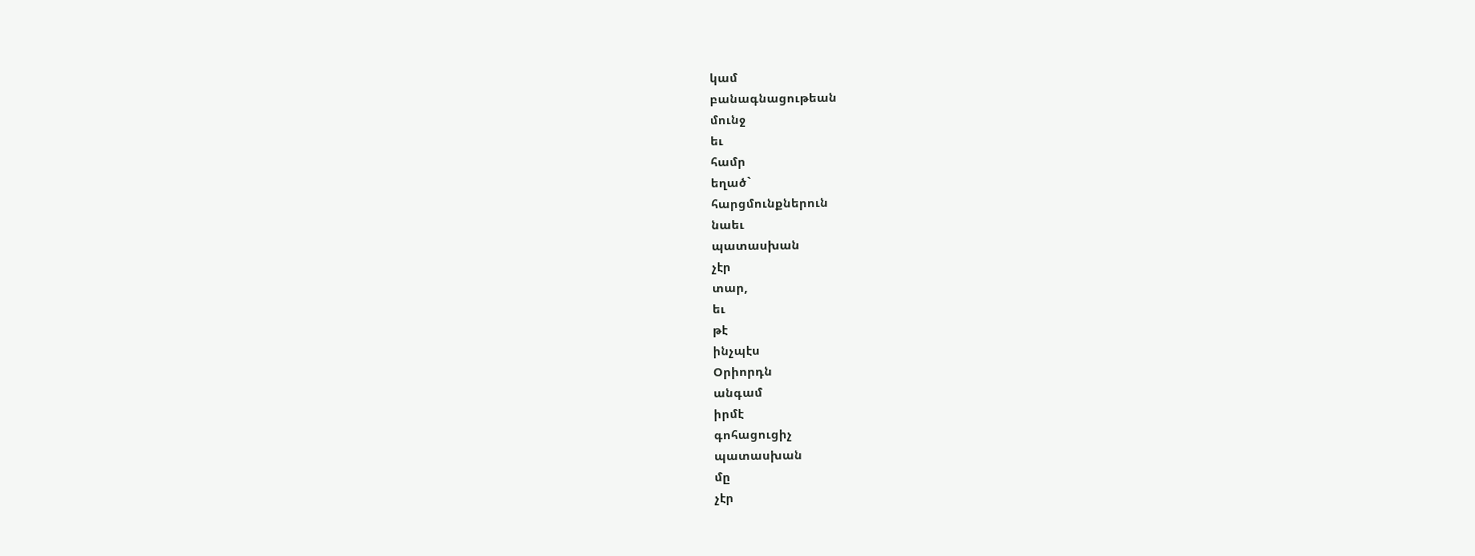կամ
բանագնացութեան
մունջ
եւ
համր
եղած`
հարցմունքներուն
նաեւ
պատասխան
չէր
տար,
եւ
թէ
ինչպէս
Օրիորդն
անգամ
իրմէ
գոհացուցիչ
պատասխան
մը
չէր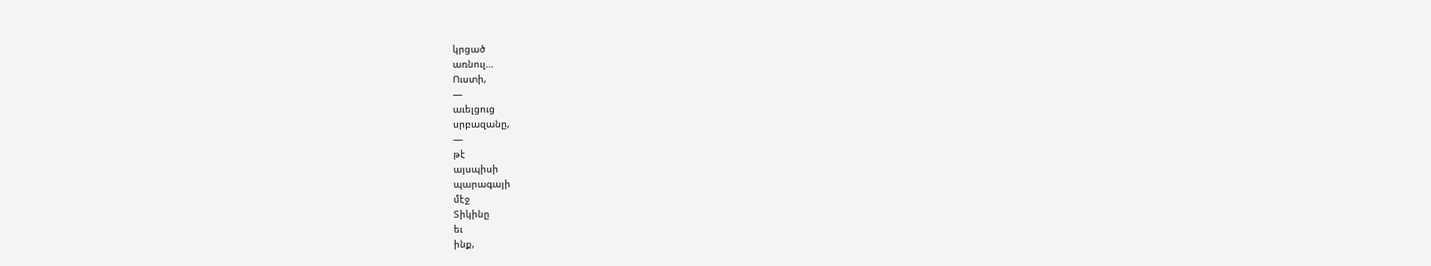կրցած
առնուլ…
Ուստի,
—
աւելցուց
սրբազանը,
—
թէ
այսպիսի
պարագայի
մէջ
Տիկինը
եւ
ինք,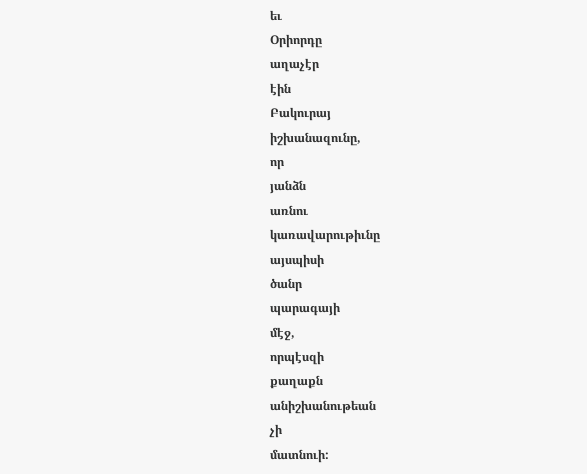եւ
Օրիորդը
աղաչէր
էին
Բակուրայ
իշխանազունը,
որ
յանձն
առնու
կառավարութիւնը
այսպիսի
ծանր
պարագայի
մէջ,
որպէսզի
քաղաքն
անիշխանութեան
չի
մատնուի: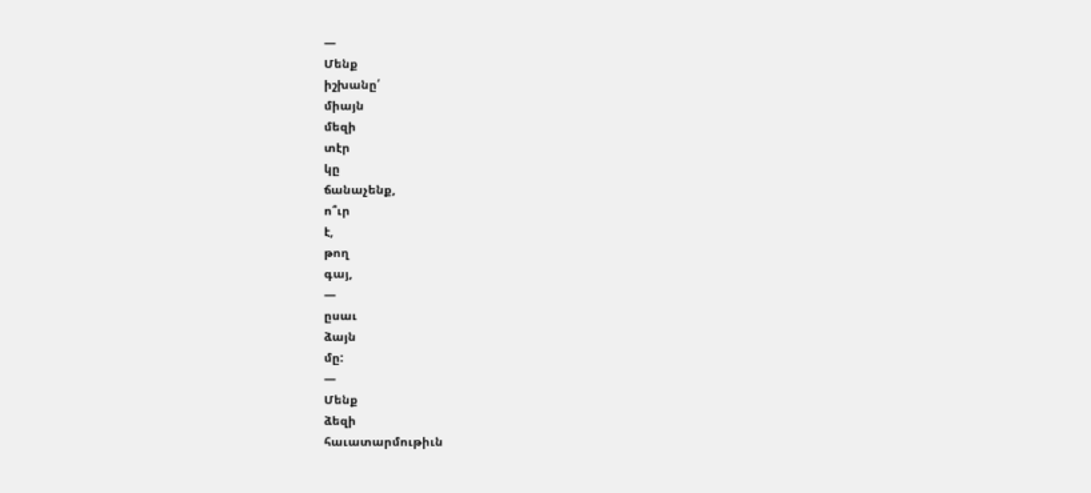—
Մենք
իշխանը՛
միայն
մեզի
տէր
կը
ճանաչենք,
ո՞ւր
է,
թող
գայ,
—
ըսաւ
ձայն
մը:
—
Մենք
ձեզի
հաւատարմութիւն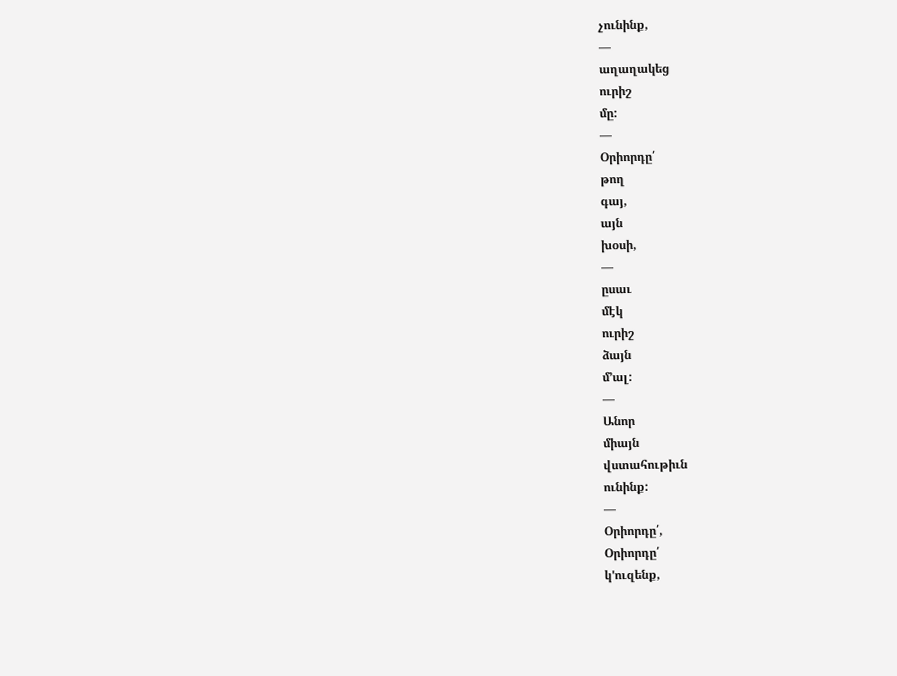չունինք,
—
աղաղակեց
ուրիշ
մը:
—
Օրիորդը՛
թող
գայ,
այն
խօսի,
—
ըսաւ
մէկ
ուրիշ
ձայն
մ՚ալ:
—
Անոր
միայն
վստահութիւն
ունինք:
—
Օրիորդը՛,
Օրիորդը՛
կ'ուզենք,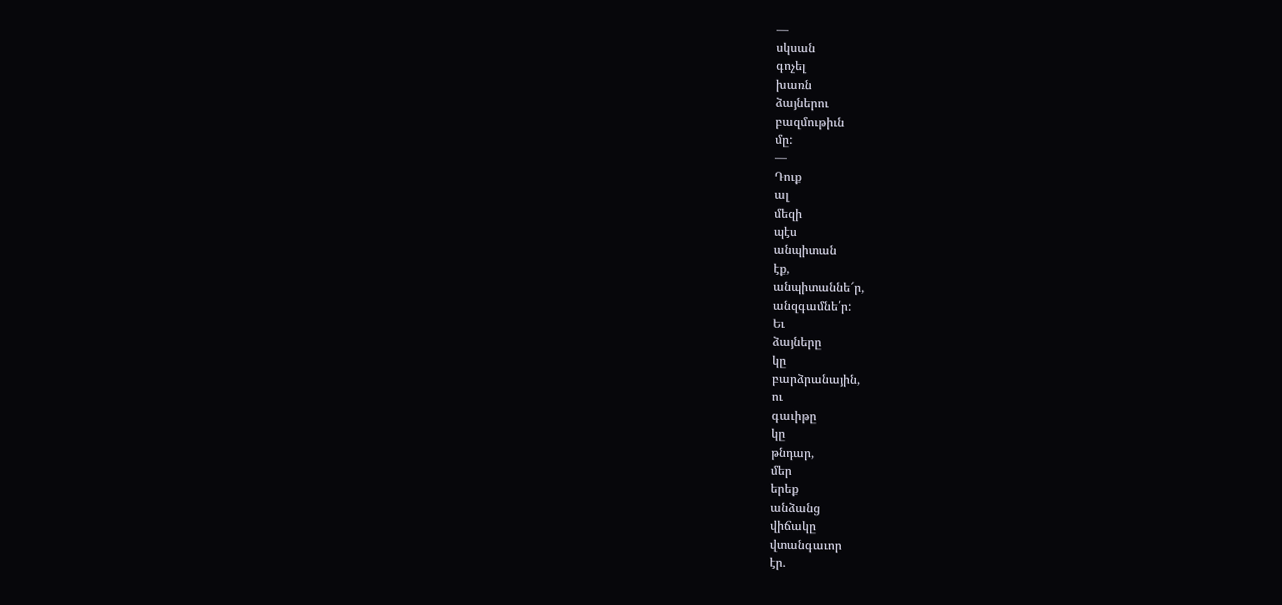—
սկսան
գոչել
խառն
ձայներու
բազմութիւն
մը:
—
Դուք
ալ
մեզի
պէս
անպիտան
էք,
անպիտաննե՜ր,
անզգամնե՛ր:
Եւ
ձայները
կը
բարձրանային,
ու
գաւիթը
կը
թնդար,
մեր
երեք
անձանց
վիճակը
վտանգաւոր
էր.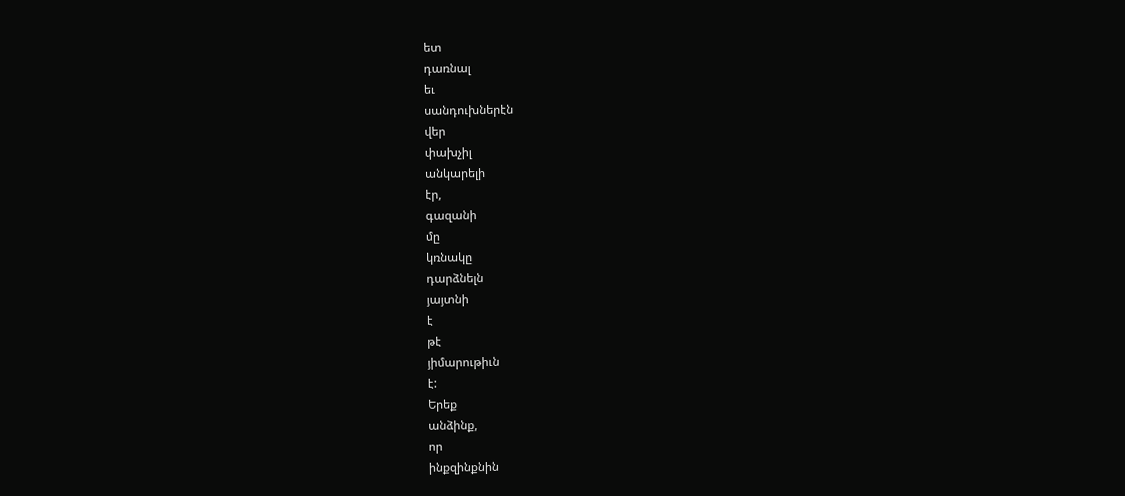ետ
դառնալ
եւ
սանդուխներէն
վեր
փախչիլ
անկարելի
էր,
գազանի
մը
կռնակը
դարձնելն
յայտնի
է
թէ
յիմարութիւն
է:
Երեք
անձինք,
որ
ինքզինքնին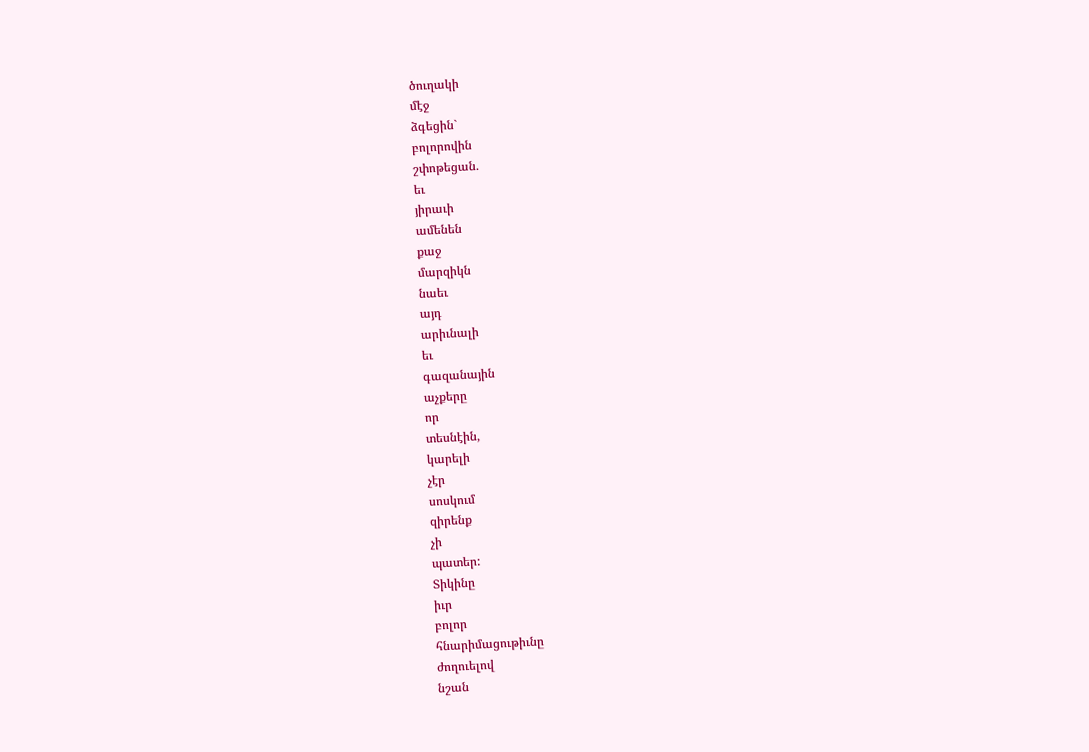ծուղակի
մէջ
ձգեցին`
բոլորովին
շփոթեցան.
եւ
յիրաւի
ամենեն
քաջ
մարզիկն
նաեւ
այդ
արիւնալի
եւ
գազանային
աչքերը
որ
տեսնէին,
կարելի
չէր
սոսկում
զիրենք
չի
պատեր:
Տիկինը
իւր
բոլոր
հնարիմացութիւնը
ժողուելով
նշան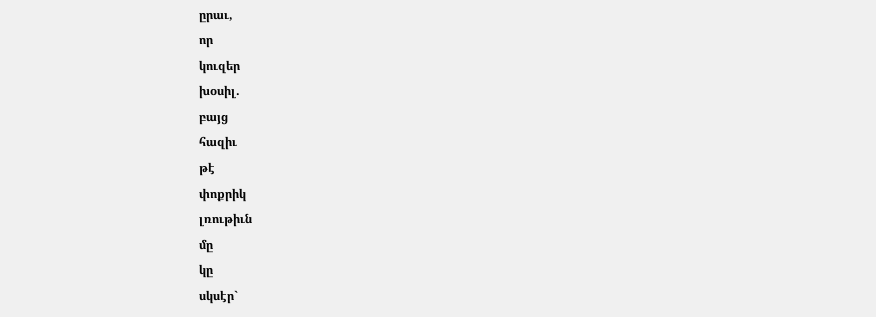ըրաւ,
որ
կուզեր
խօսիլ.
բայց
հազիւ
թէ
փոքրիկ
լռութիւն
մը
կը
սկսէր`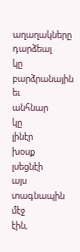աղաղակները
դարձեալ
կը
բարձրանային
եւ
անհնար
կը
լինէր
խօսք
լսեցնէի
այս
տագնապին
մէջ
էին,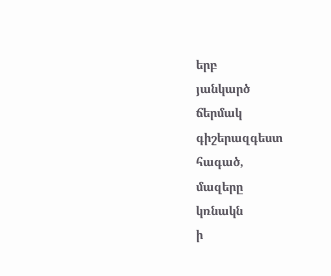երբ
յանկարծ
ճերմակ
գիշերազգեստ
հագած,
մազերը
կռնակն
ի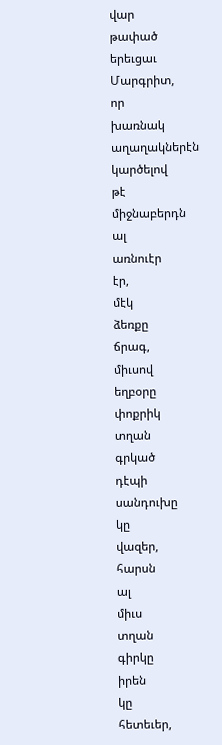վար
թափած
երեւցաւ
Մարգրիտ,
որ
խառնակ
աղաղակներէն
կարծելով
թէ
միջնաբերդն
ալ
առնուէր
էր,
մէկ
ձեռքը
ճրագ,
միւսով
եղբօրը
փոքրիկ
տղան
գրկած
դէպի
սանդուխը
կը
վազեր,
հարսն
ալ
միւս
տղան
գիրկը
իրեն
կը
հետեւեր,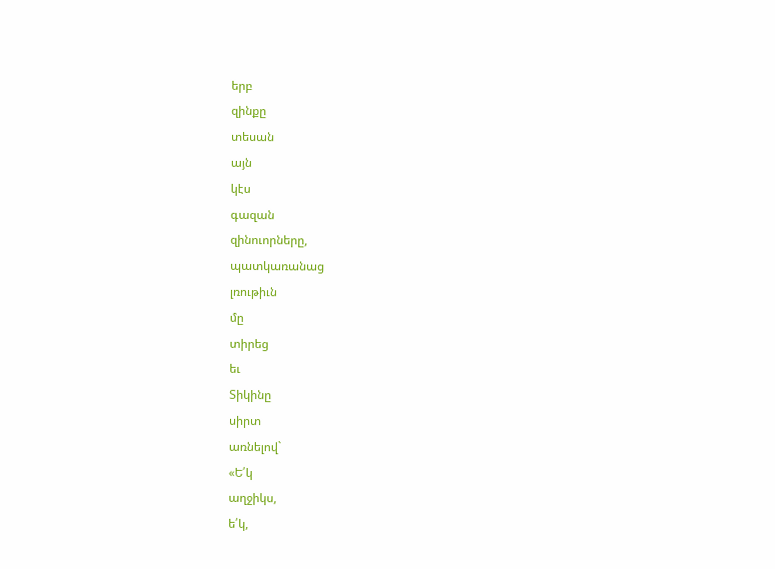երբ
զինքը
տեսան
այն
կէս
գազան
զինուորները,
պատկառանաց
լռութիւն
մը
տիրեց
եւ
Տիկինը
սիրտ
առնելով`
«Ե՛կ
աղջիկս,
ե՛կ,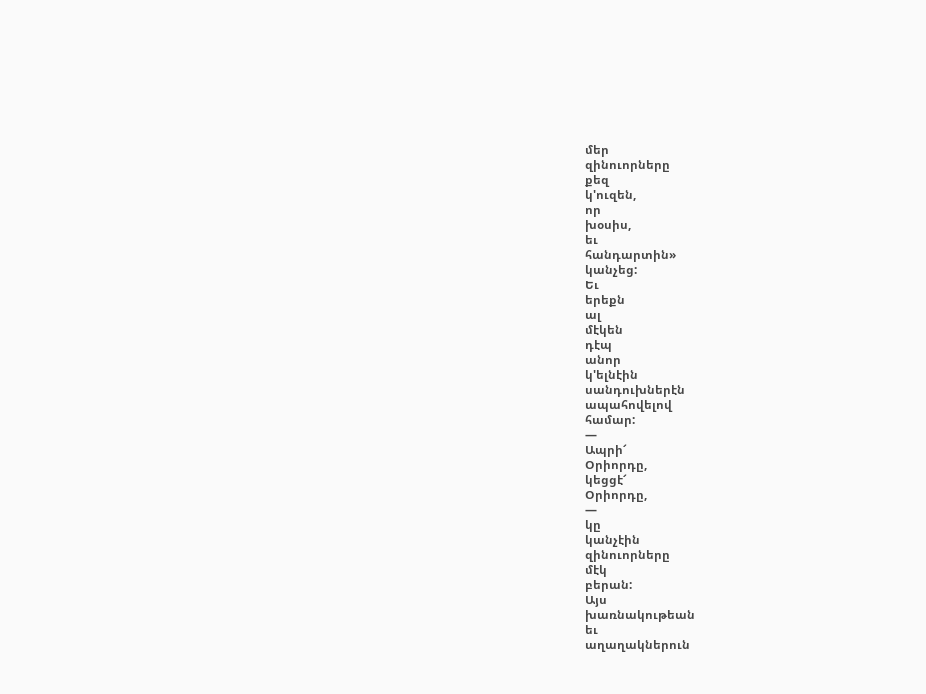մեր
զինուորները
քեզ
կ'ուզեն,
որ
խօսիս,
եւ
հանդարտին»
կանչեց:
Եւ
երեքն
ալ
մէկեն
դէպ
անոր
կ'ելնէին
սանդուխներէն
ապահովելով
համար:
—
Ապրի՜
Օրիորդը,
կեցցէ՜
Օրիորդը,
—
կը
կանչէին
զինուորները
մէկ
բերան:
Այս
խառնակութեան
եւ
աղաղակներուն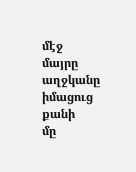մէջ
մայրը
աղջկանը
իմացուց
քանի
մը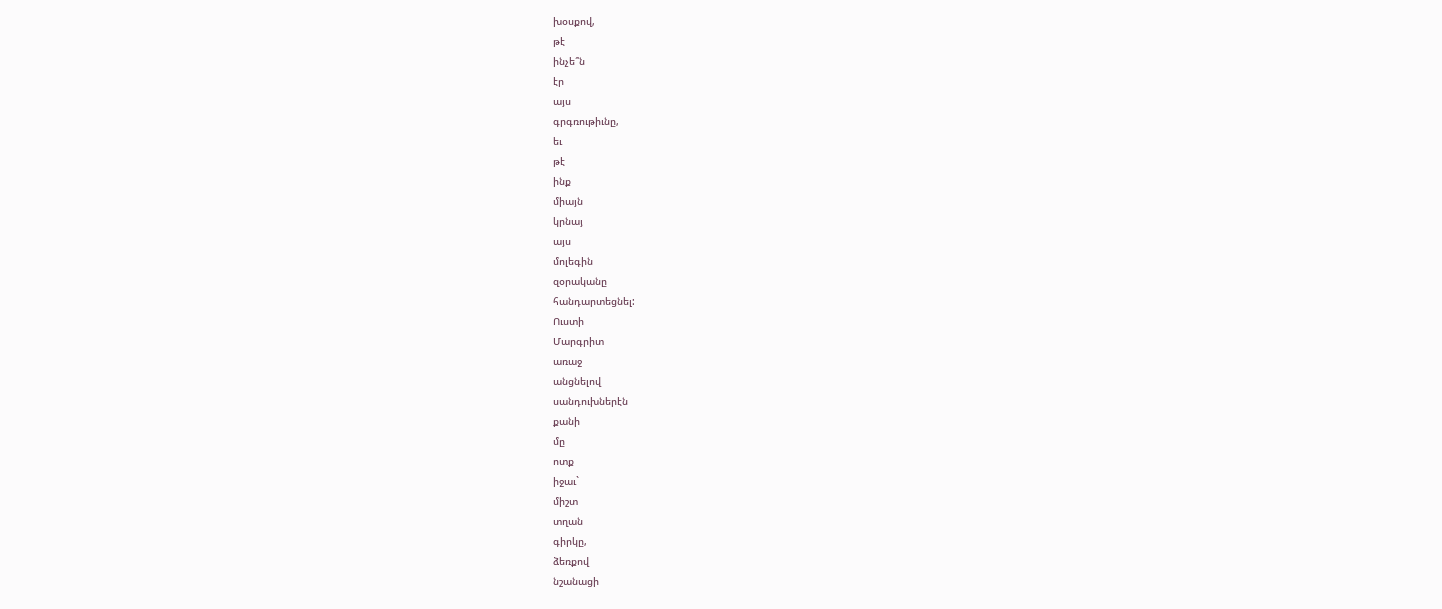խօսքով,
թէ
ինչե՞ն
էր
այս
գրգռութիւնը,
եւ
թէ
ինք
միայն
կրնայ
այս
մոլեգին
զօրականը
հանդարտեցնել:
Ուստի
Մարգրիտ
առաջ
անցնելով
սանդուխներէն
քանի
մը
ոտք
իջաւ`
միշտ
տղան
գիրկը,
ձեռքով
նշանացի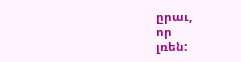ըրաւ,
որ
լռեն: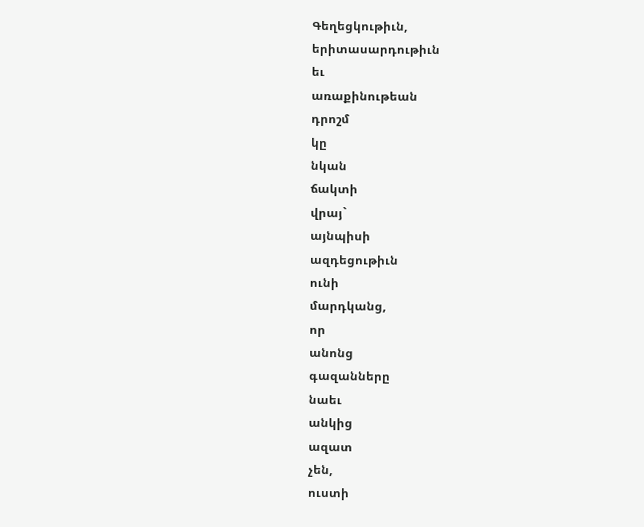Գեղեցկութիւն,
երիտասարդութիւն
եւ
առաքինութեան
դրոշմ
կը
նկան
ճակտի
վրայ`
այնպիսի
ազդեցութիւն
ունի
մարդկանց,
որ
անոնց
գազանները
նաեւ
անկից
ազատ
չեն,
ուստի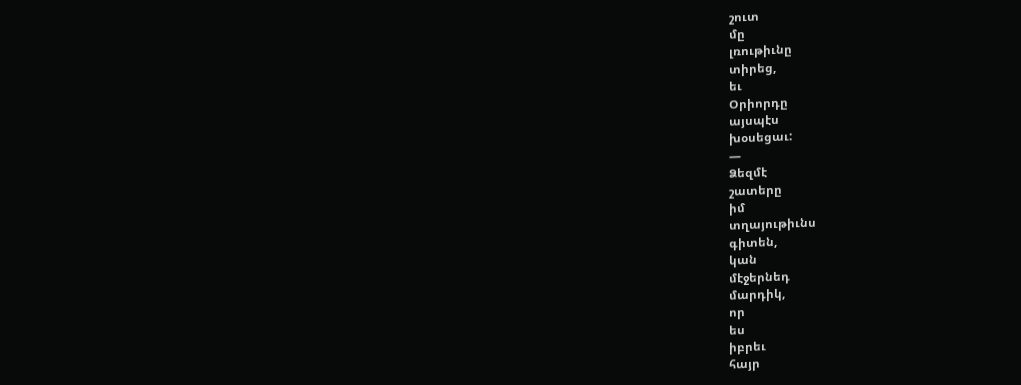շուտ
մը
լռութիւնը
տիրեց,
եւ
Օրիորդը
այսպէս
խօսեցաւ:
—
Ձեզմէ
շատերը
իմ
տղայութիւնս
գիտեն,
կան
մէջերնեդ
մարդիկ,
որ
ես
իբրեւ
հայր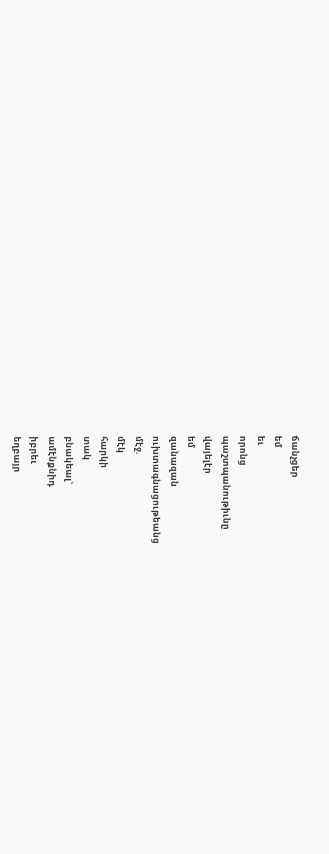ճանչցեր
եմ
եւ
որոնց
պաշտպանութիւնը
վայելէր
եմ
զանազան
ուխտագնացութեանց
մէջ.
մէկ
հարկի
տակ
բնակեալ`
ամէնքնիդ
իբրեւ
եղբայր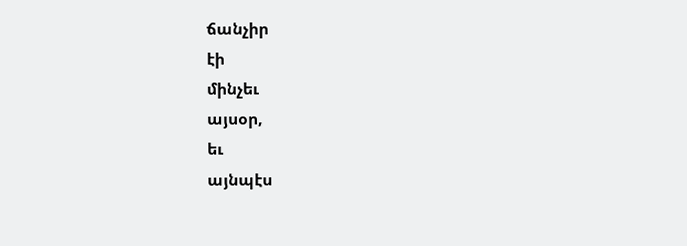ճանչիր
էի
մինչեւ
այսօր,
եւ
այնպէս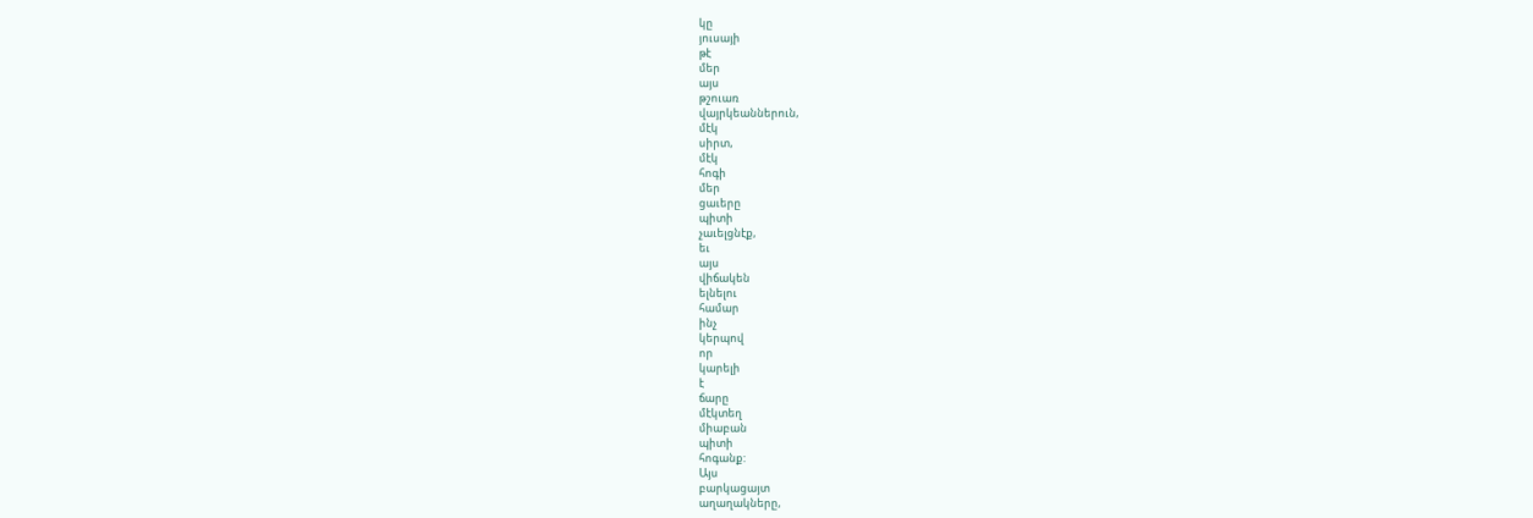կը
յուսայի
թէ
մեր
այս
թշուառ
վայրկեաններուն,
մէկ
սիրտ,
մէկ
հոգի
մեր
ցաւերը
պիտի
չաւելցնէք,
եւ
այս
վիճակեն
ելնելու
համար
ինչ
կերպով
որ
կարելի
է
ճարը
մէկտեղ
միաբան
պիտի
հոգանք:
Այս
բարկացայտ
աղաղակները,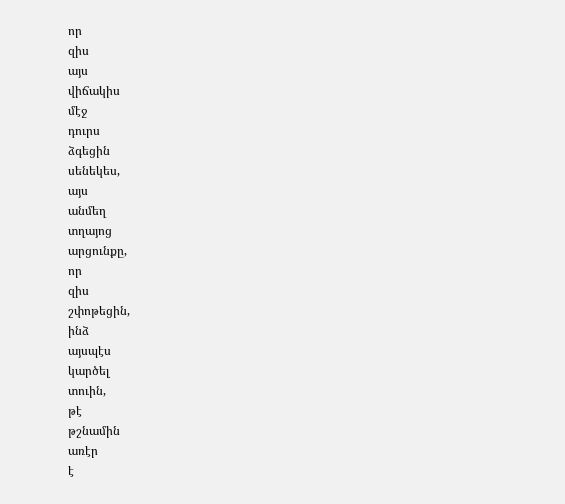որ
զիս
այս
վիճակիս
մէջ
դուրս
ձգեցին
սենեկես,
այս
անմեղ
տղայոց
արցունքը,
որ
զիս
շփոթեցին,
ինձ
այսպէս
կարծել
տուին,
թէ
թշնամին
առէր
է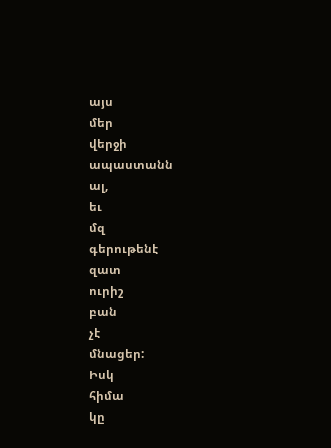այս
մեր
վերջի
ապաստանն
ալ,
եւ
մզ
գերութենէ
զատ
ուրիշ
բան
չէ
մնացեր:
Իսկ
հիմա
կը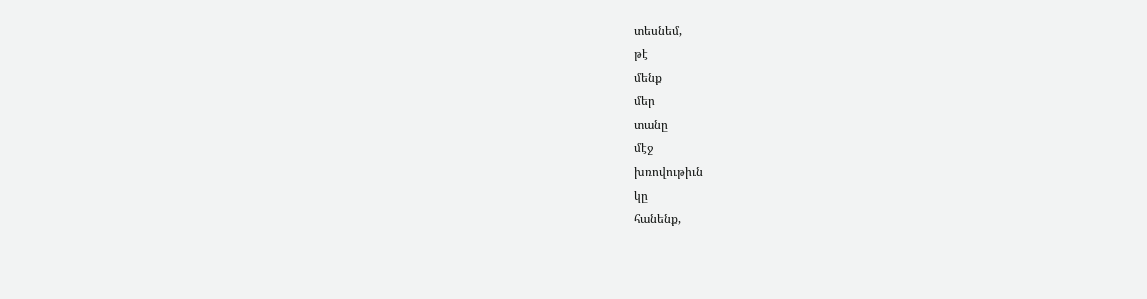տեսնեմ,
թէ
մենք
մեր
տանը
մէջ
խռովութիւն
կը
հանենք,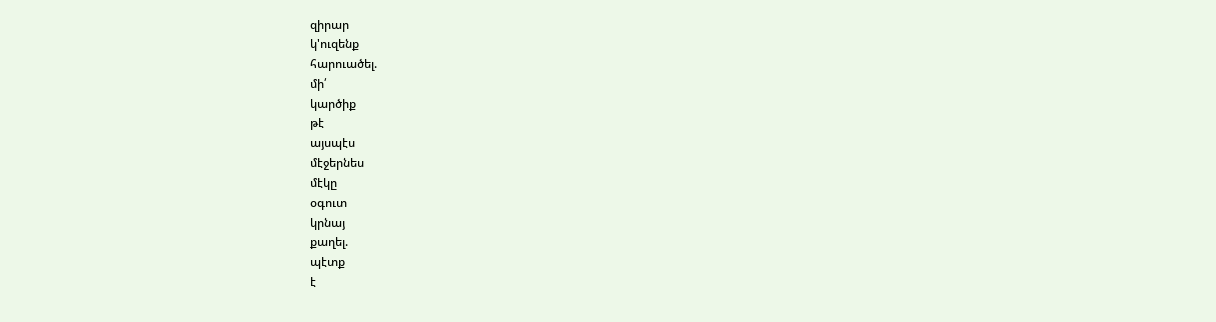զիրար
կ'ուզենք
հարուածել.
մի՛
կարծիք
թէ
այսպէս
մէջերնես
մէկը
օգուտ
կրնայ
քաղել.
պէտք
է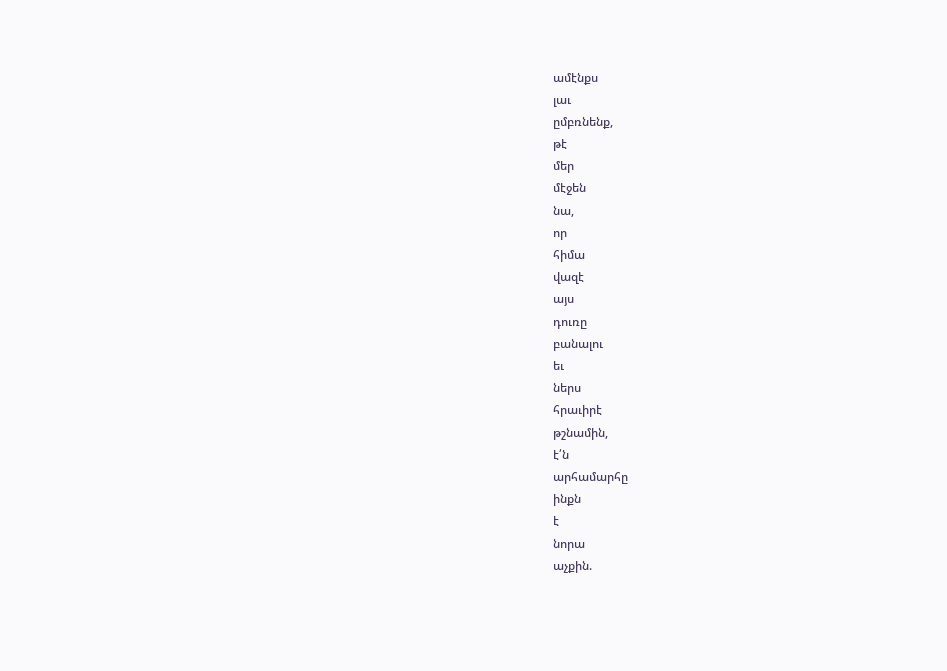ամէնքս
լաւ
ըմբռնենք,
թէ
մեր
մէջեն
նա,
որ
հիմա
վազէ
այս
դուռը
բանալու
եւ
ներս
հրաւիրէ
թշնամին,
է՛ն
արհամարհը
ինքն
է
նորա
աչքին.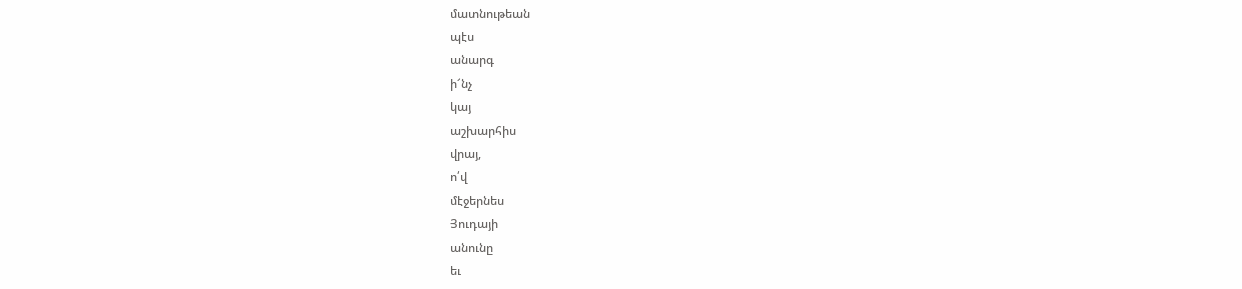մատնութեան
պէս
անարգ
ի՜նչ
կայ
աշխարհիս
վրայ,
ո՛վ
մէջերնես
Յուդայի
անունը
եւ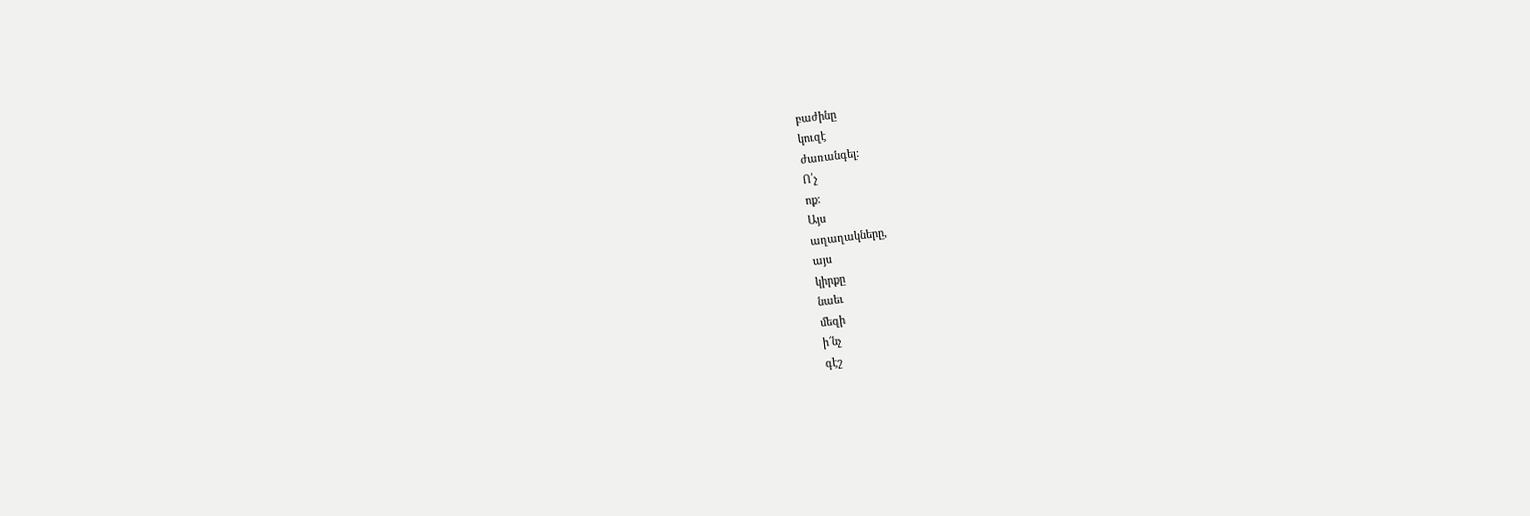բաժինը
կուզէ
ժառանգել:
Ո՛չ
ոք:
Այս
աղաղակները,
այս
կիրքը
նաեւ
մեզի
ի՜նչ
գէշ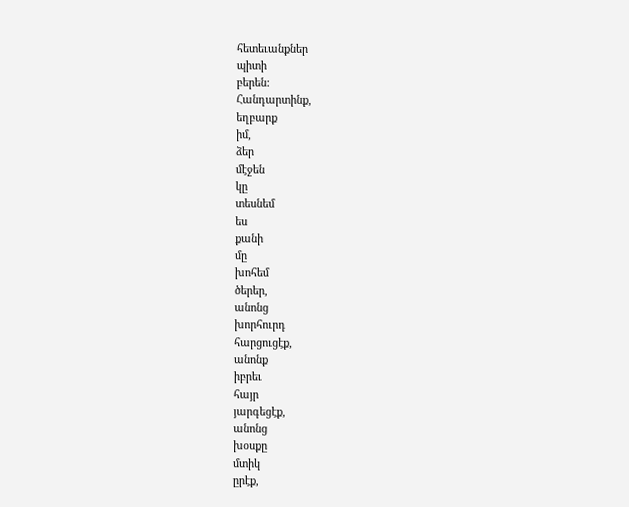հետեւանքներ
պիտի
բերեն:
Հանդարտինք,
եղբարք
իմ,
ձեր
մէջեն
կը
տեսնեմ
ես
քանի
մը
խոհեմ
ծերեր,
անոնց
խորհուրդ
հարցուցէք,
անոնք
իբրեւ
հայր
յարգեցէք,
անոնց
խօսքը
մտիկ
ըրէք,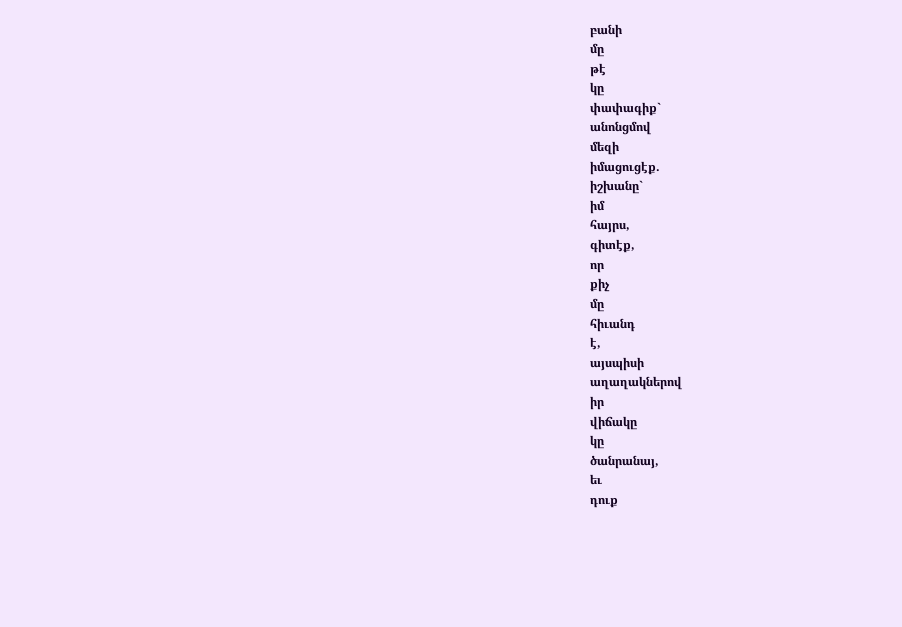բանի
մը
թէ
կը
փափագիք`
անոնցմով
մեզի
իմացուցէք.
իշխանը`
իմ
հայրս,
գիտէք,
որ
քիչ
մը
հիւանդ
է,
այսպիսի
աղաղակներով
իր
վիճակը
կը
ծանրանայ,
եւ
դուք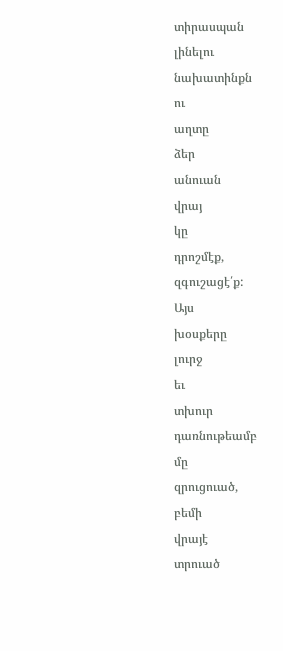տիրասպան
լինելու
նախատինքն
ու
աղտը
ձեր
անուան
վրայ
կը
դրոշմէք,
զգուշացէ՛ք:
Այս
խօսքերը
լուրջ
եւ
տխուր
դառնութեամբ
մը
զրուցուած,
բեմի
վրայէ
տրուած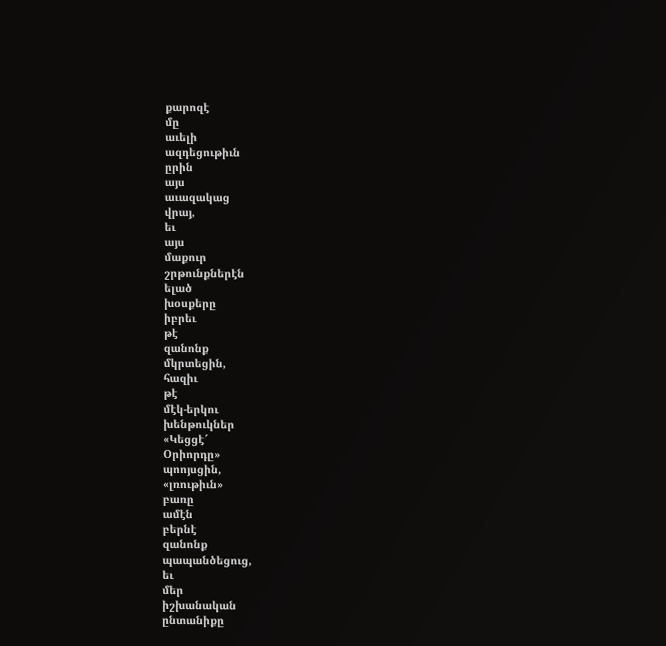քարոզէ
մը
աւելի
ազդեցութիւն
ըրին
այս
աւազակաց
վրայ,
եւ
այս
մաքուր
շրթունքներէն
ելած
խօսքերը
իբրեւ
թէ
զանոնք
մկրտեցին,
հազիւ
թէ
մէկ-երկու
խենթուկներ
«Կեցցէ՜
Օրիորդը»
պոոյսցին,
«լռութիւն»
բառը
ամէն
բերնէ
զանոնք
պապանծեցուց,
եւ
մեր
իշխանական
ընտանիքը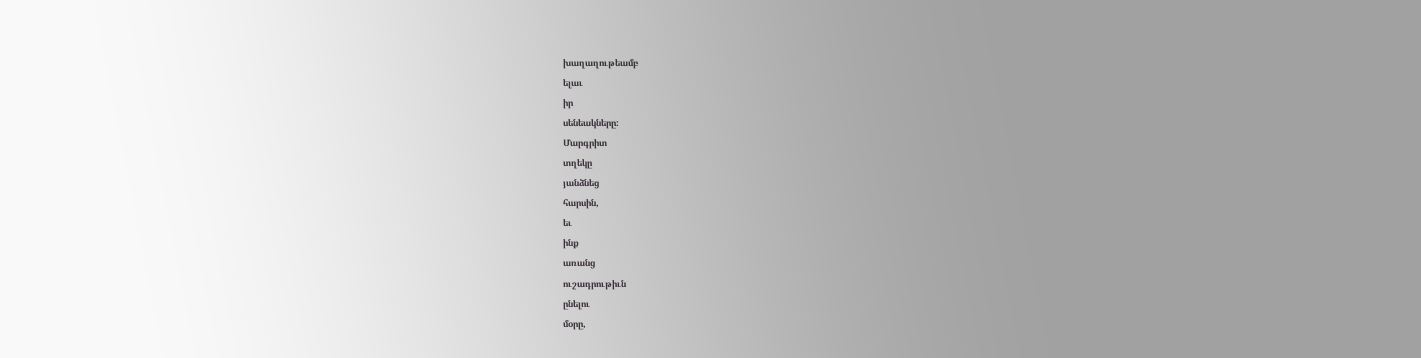խաղաղութեամբ
ելաւ
իր
սենեակները:
Մարգրիտ
տղեկը
յանձնեց
հարսին,
եւ
ինք
առանց
ուշադրութիւն
ընելու
մօրը,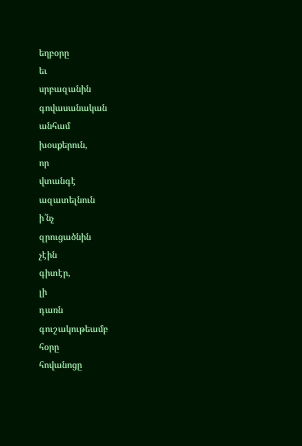եղբօրը
եւ
սրբազանին
գովասանական
անհամ
խօսքերուն,
որ
վտանգէ
ազատելնուն
ի՛նչ
զրուցածնին
չէին
գիտէր,
լի
դառն
գուշակութեամբ
հօրը
հովանոցը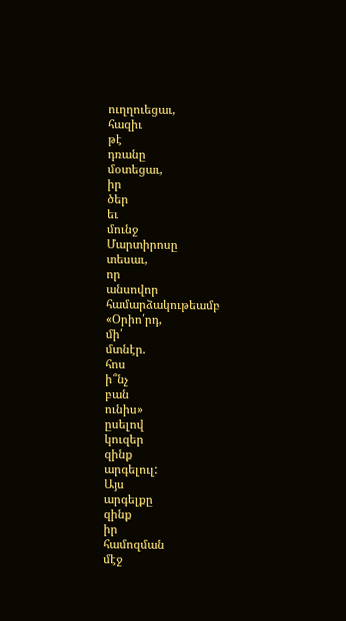ուղղուեցաւ,
հազիւ
թէ
դռանը
մօտեցաւ,
իր
ծեր
եւ
մունջ
Մարտիրոսը
տեսաւ,
որ
անսովոր
համարձակութեամբ
«Օրիո՛րդ,
մի՛
մտնէր.
հոս
ի՞նչ
բան
ունիս»
ըսելով
կուզեր
զինք
արգելուլ:
Այս
արգելքը
զինք
իր
համոզման
մէջ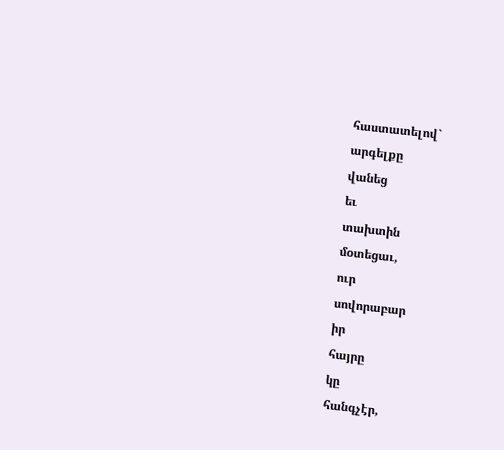հաստատելով`
արգելքը
վանեց
եւ
տախտին
մօտեցաւ,
ուր
սովորաբար
իր
հայրը
կը
հանգչէր,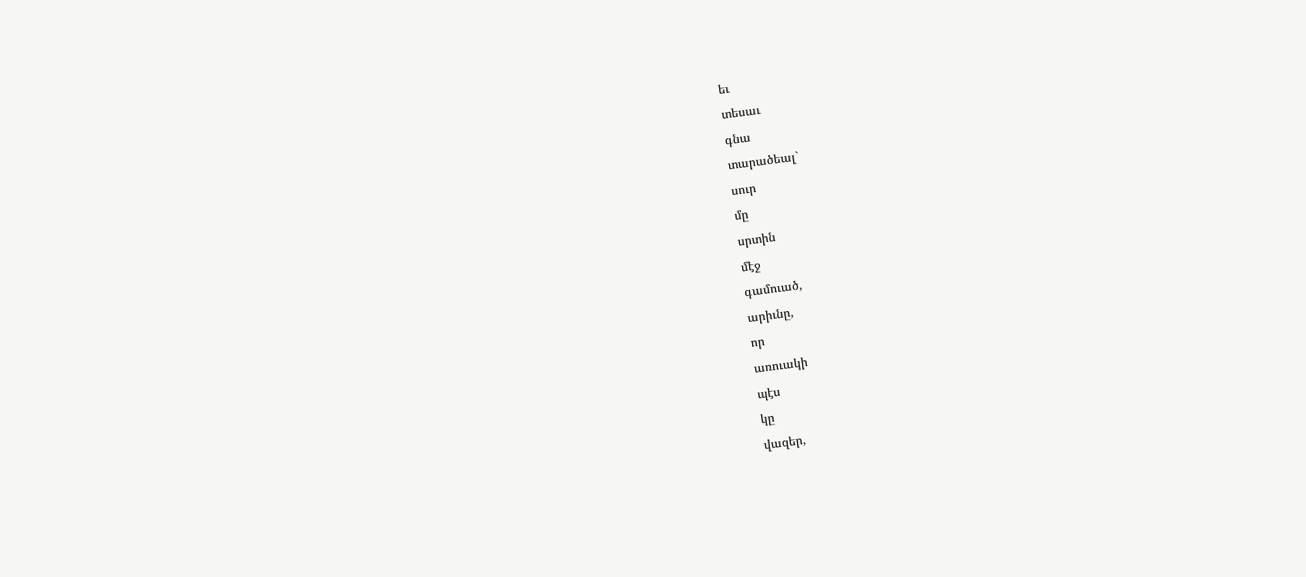եւ
տեսաւ
գնա
տարածեալ`
սուր
մը
սրտին
մէջ
գամուած,
արիւնը,
որ
առուակի
պէս
կը
վազեր,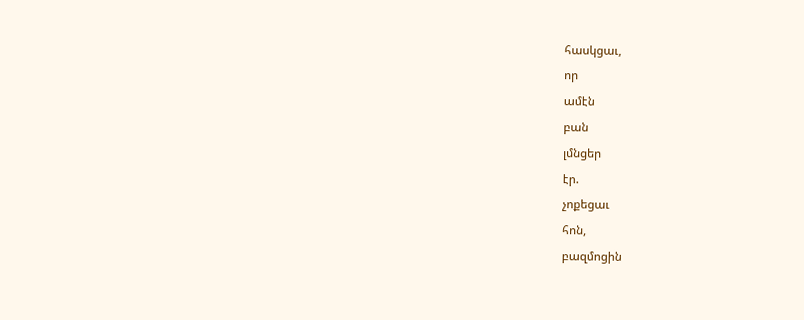հասկցաւ,
որ
ամէն
բան
լմնցեր
էր.
չոքեցաւ
հոն,
բազմոցին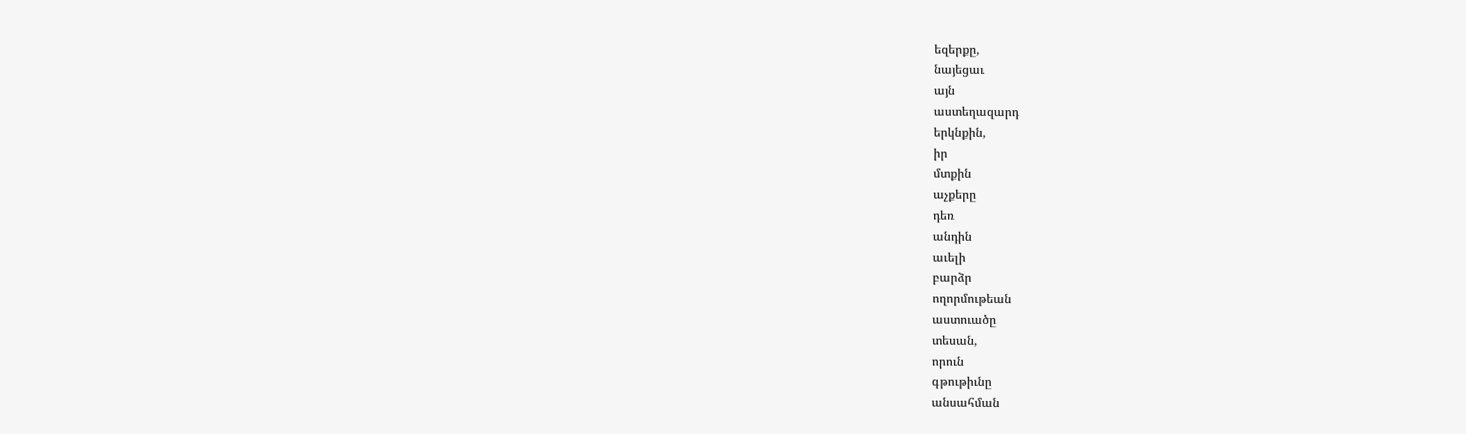եզերքը,
նայեցաւ
այն
աստեղազարդ
երկնքին,
իր
մտքին
աչքերը
դեռ
անդին
աւելի
բարձր
ողորմութեան
աստուածը
տեսան,
որուն
գթութիւնը
անսահման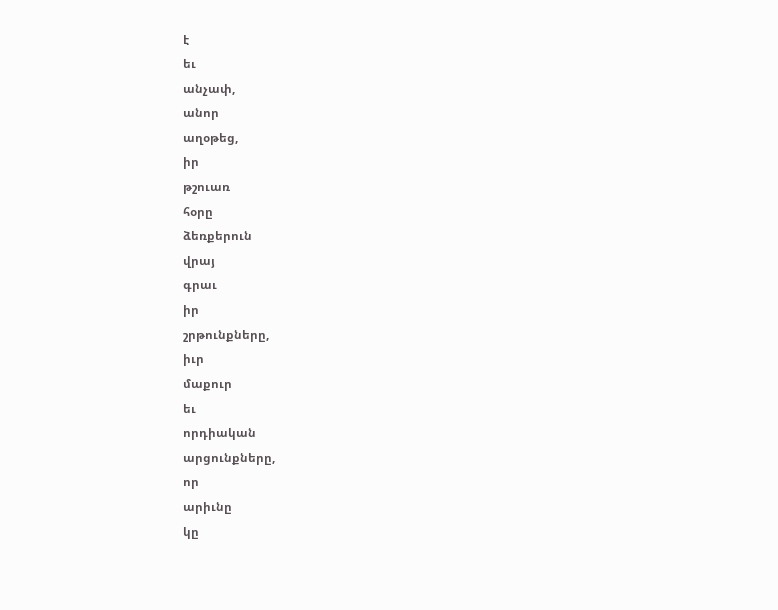է
եւ
անչափ,
անոր
աղօթեց,
իր
թշուառ
հօրը
ձեռքերուն
վրայ
գրաւ
իր
շրթունքները,
իւր
մաքուր
եւ
որդիական
արցունքները,
որ
արիւնը
կը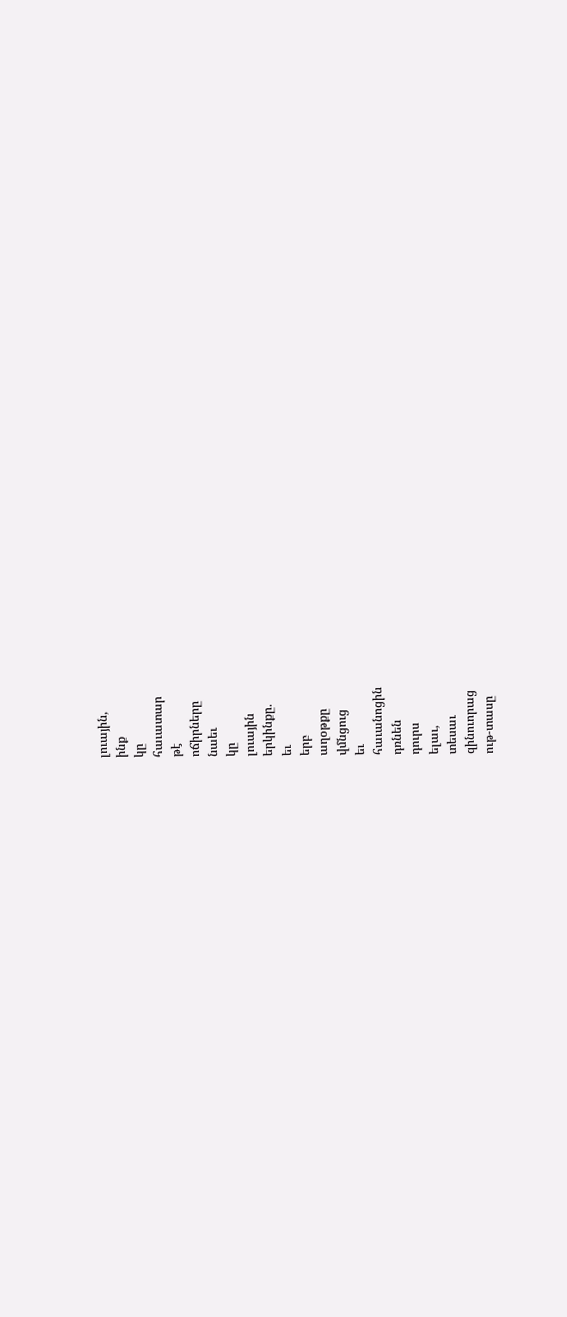լուային,
ինք
կը
հաւատար
թէ
ոճիրները
նաեւ
կը
լուային
երկինքը.
եւ
երբ
աղօթքը
վմնցուց
եւ
հաւանոցին
դռնեն
դուրս
ելաւ,
տեսաւ
զինուորաց
ութ-տասը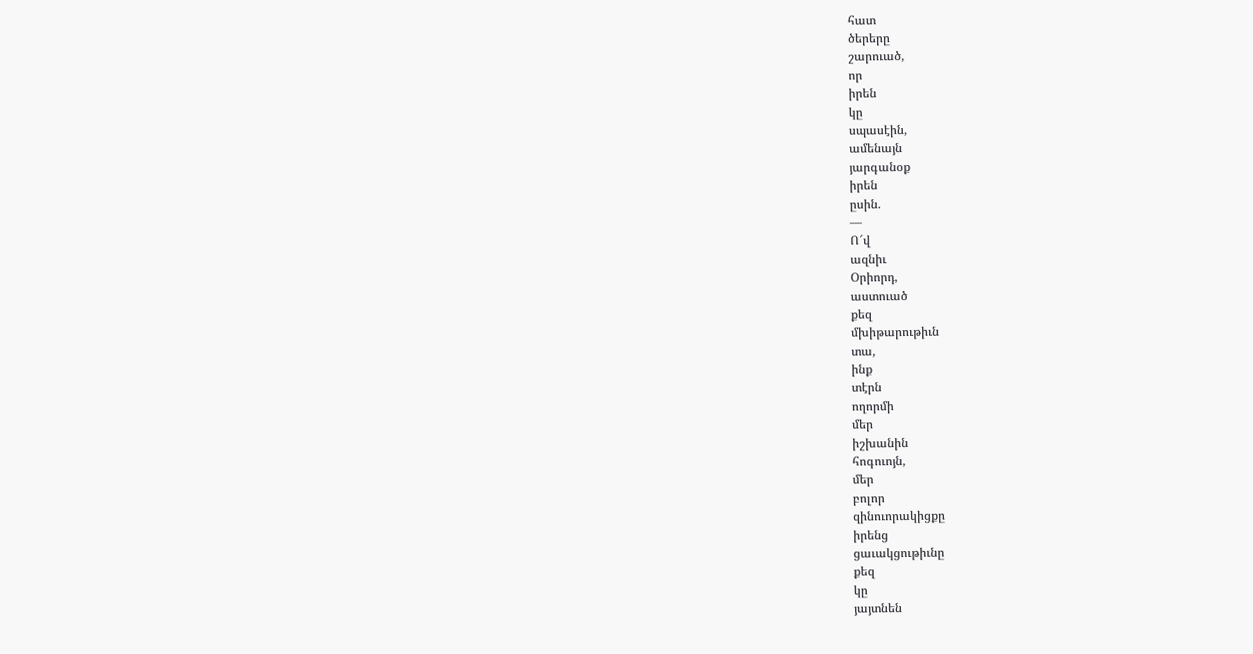հատ
ծերերը
շարուած,
որ
իրեն
կը
սպասէին,
ամենայն
յարգանօք
իրեն
ըսին.
—
Ո՜վ
ազնիւ
Օրիորդ,
աստուած
քեզ
մխիթարութիւն
տա,
ինք
տէրն
ողորմի
մեր
իշխանին
հոգուոյն,
մեր
բոլոր
զինուորակիցքը
իրենց
ցաւակցութիւնը
քեզ
կը
յայտնեն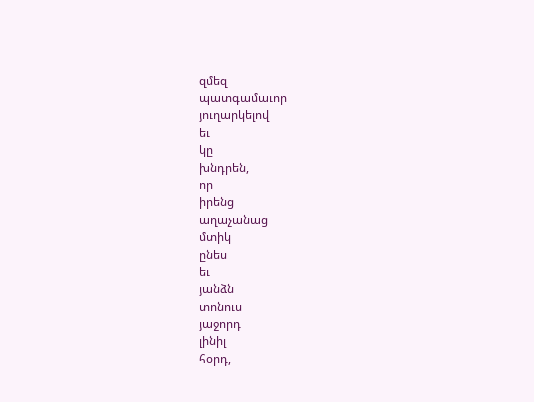զմեզ
պատգամաւոր
յուղարկելով
եւ
կը
խնդրեն,
որ
իրենց
աղաչանաց
մտիկ
ընես
եւ
յանձն
տոնուս
յաջորդ
լինիլ
հօրդ,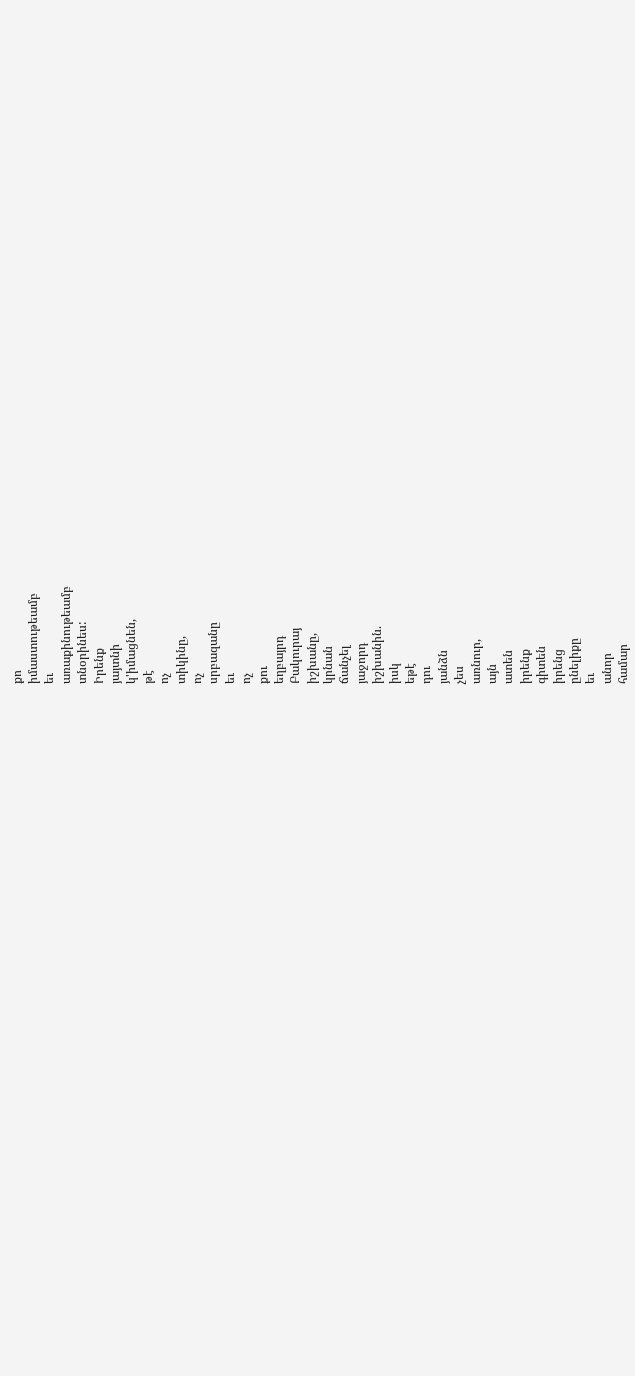քո
իմաստութեամբ
եւ
առաքինութեամբ
տնօրինես:
Իրենք
յայտնի
կ'իմացնեն,
թէ
ոչ
տիկինը,
ոչ
սրբազանը
եւ
ոչ
քու
եղբայրդ
Բակուրայ
իշխանը,
կրնան
ճանչել
յաջորդ
իշխանին.
իսկ
եթէ
դու
յանձն
չես
առնուր,
այն
ատեն
իրենք
գիտեն
իրենց
ընելիքը
եւ
անոր
համար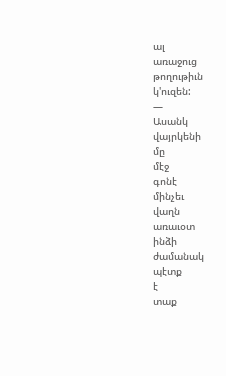ալ
առաջուց
թողութիւն
կ'ուզեն:
—
Ասանկ
վայրկենի
մը
մէջ
գոնէ
մինչեւ
վաղն
առաւօտ
ինձի
ժամանակ
պէտք
է
տաք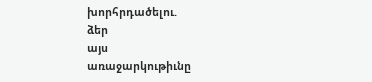խորհրդածելու.
ձեր
այս
առաջարկութիւնը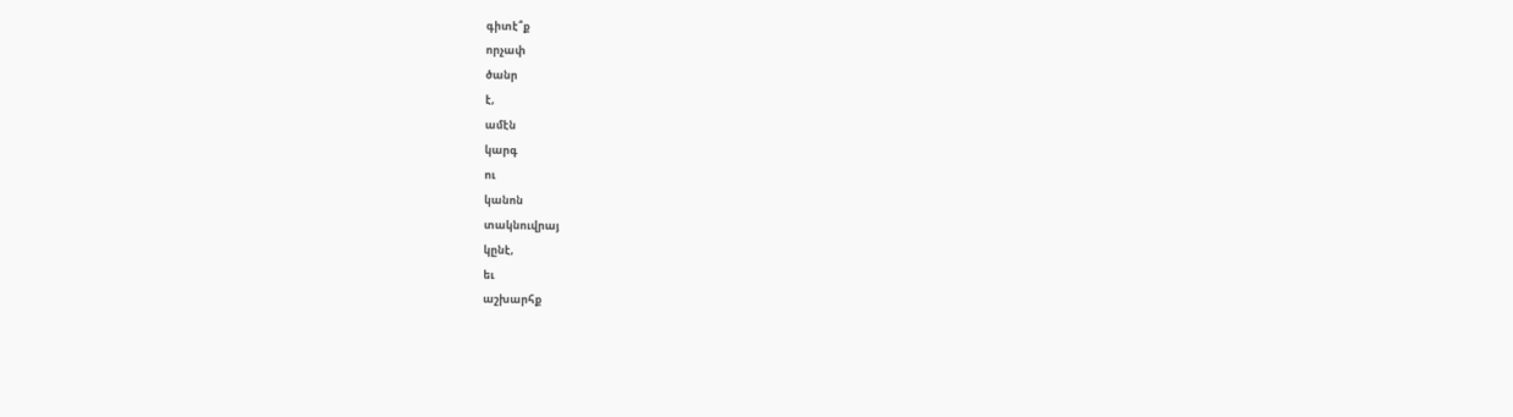գիտէ՞ք
որչափ
ծանր
է,
ամէն
կարգ
ու
կանոն
տակնուվրայ
կընէ,
եւ
աշխարհք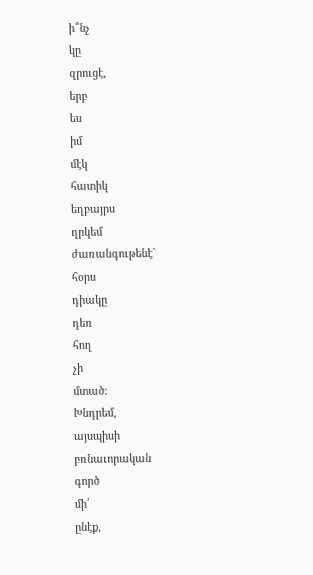ի՞նչ
կը
զրուցէ,
երբ
ես
իմ
մէկ
հատիկ
եղբայրս
ղրկեմ
ժառանգութենէ`
հօրս
դիակը
դեռ
հող
չի
մտած:
Խնդրեմ,
այսպիսի
բռնաւորական
գործ
մի՛
ընէք,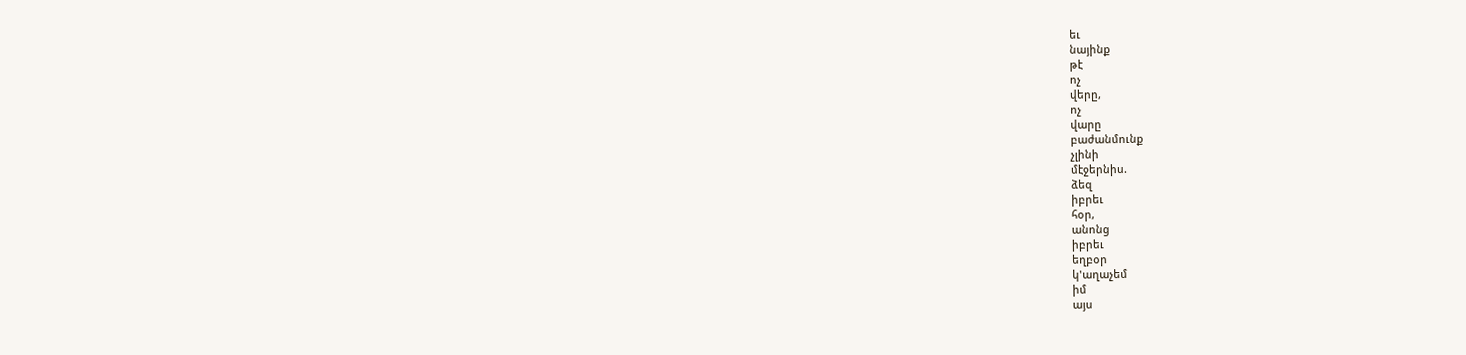եւ
նայինք
թէ
ոչ
վերը,
ոչ
վարը
բաժանմունք
չլինի
մէջերնիս.
ձեզ
իբրեւ
հօր,
անոնց
իբրեւ
եղբօր
կ'աղաչեմ
իմ
այս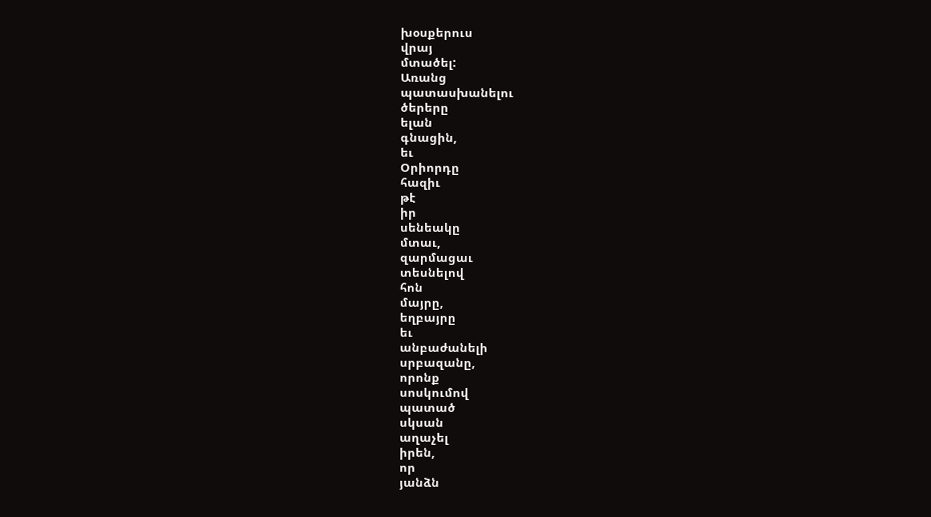խօսքերուս
վրայ
մտածել:
Առանց
պատասխանելու
ծերերը
ելան
գնացին,
եւ
Օրիորդը
հազիւ
թէ
իր
սենեակը
մտաւ,
զարմացաւ
տեսնելով
հոն
մայրը,
եղբայրը
եւ
անբաժանելի
սրբազանը,
որոնք
սոսկումով
պատած
սկսան
աղաչել
իրեն,
որ
յանձն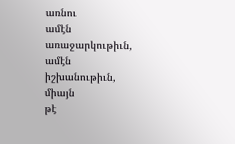առնու
ամէն
առաջարկութիւն,
ամէն
իշխանութիւն,
միայն
թէ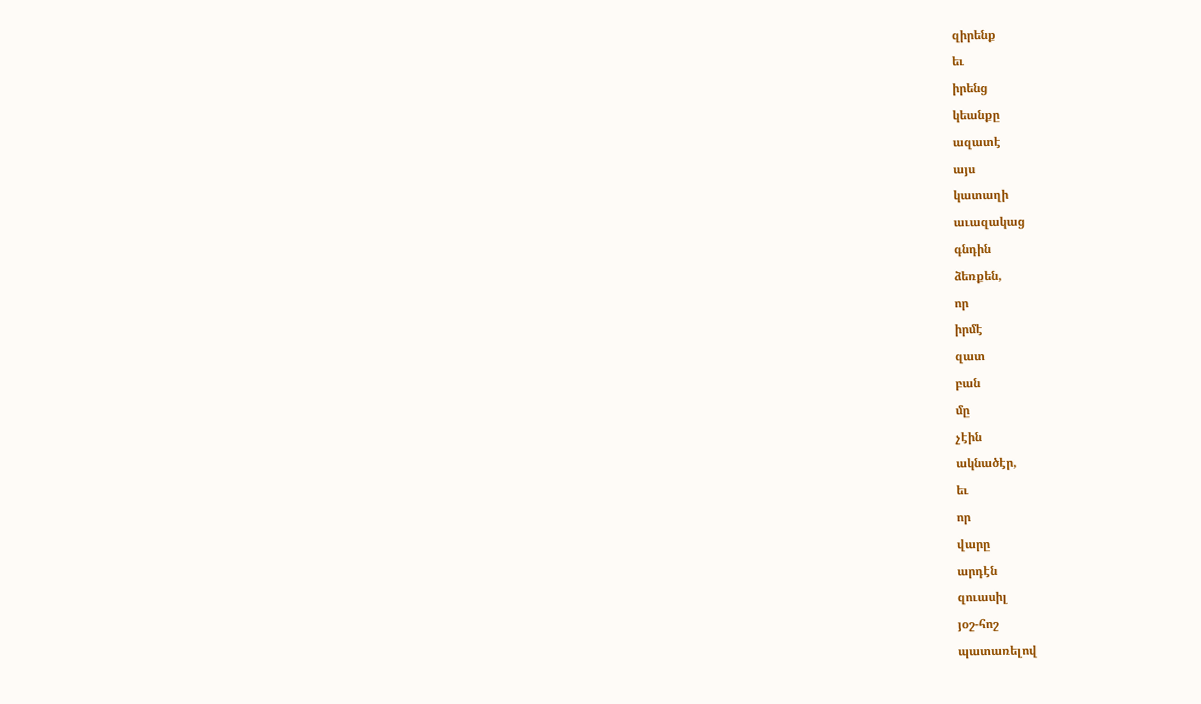զիրենք
եւ
իրենց
կեանքը
ազատէ
այս
կատաղի
աւազակաց
գնդին
ձեռքեն,
որ
իրմէ
զատ
բան
մը
չէին
ակնածէր,
եւ
որ
վարը
արդէն
զուասիլ
յօշ-հոշ
պատառելով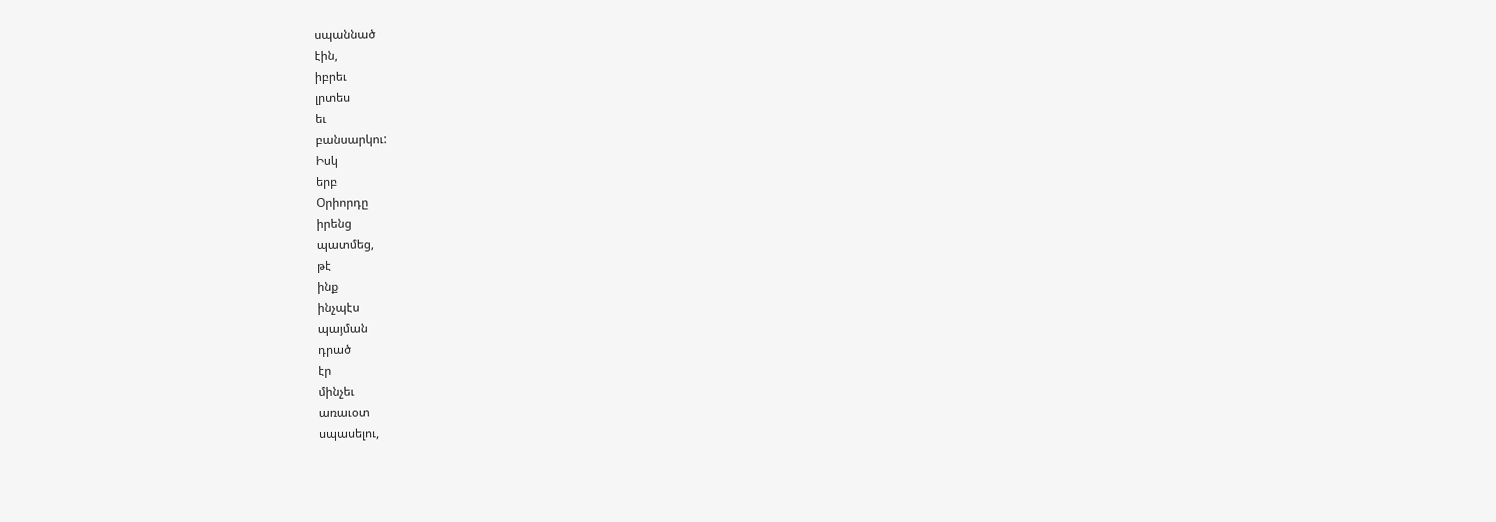սպաննած
էին,
իբրեւ
լրտես
եւ
բանսարկու:
Իսկ
երբ
Օրիորդը
իրենց
պատմեց,
թէ
ինք
ինչպէս
պայման
դրած
էր
մինչեւ
առաւօտ
սպասելու,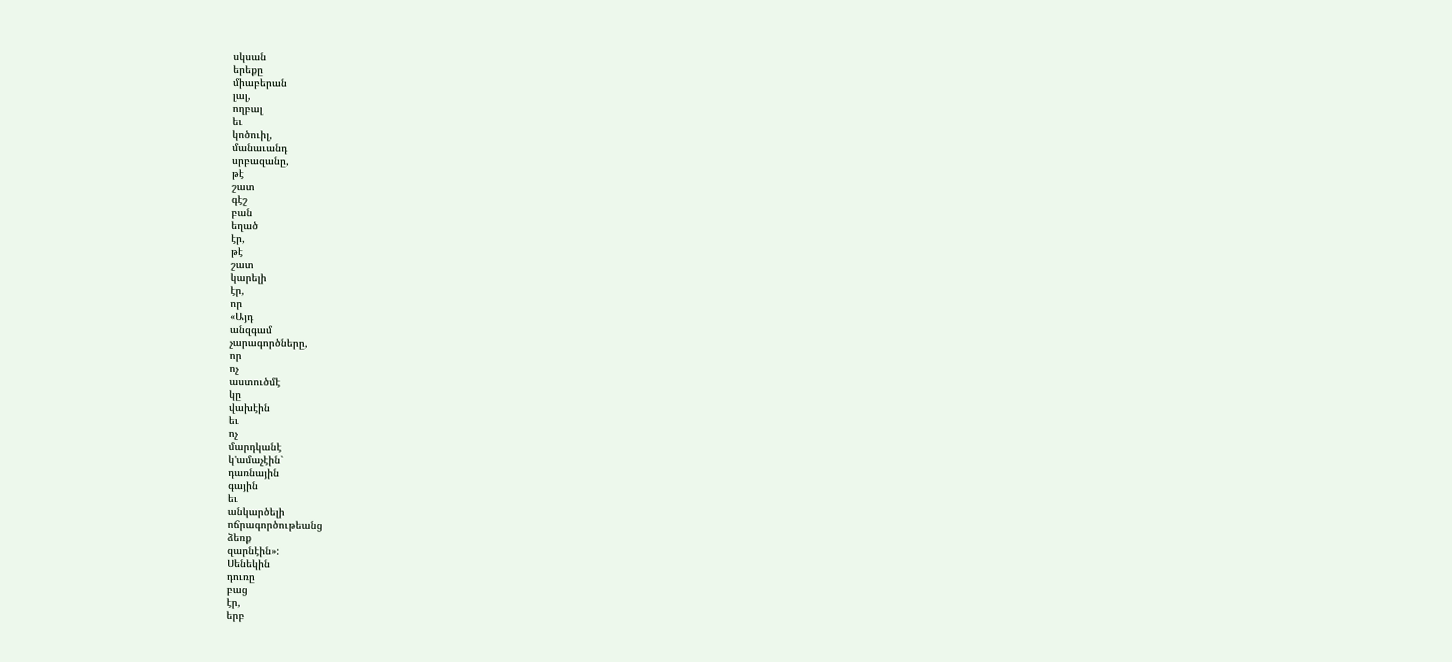սկսան
երեքը
միաբերան
լալ,
ողբալ
եւ
կոծուիլ,
մանաւանդ
սրբազանը,
թէ
շատ
գէշ
բան
եղած
էր,
թէ
շատ
կարելի
էր,
որ
«Այդ
անզգամ
չարագործները,
որ
ոչ
աստուծմէ
կը
վախէին
եւ
ոչ
մարդկանէ
կ'ամաչէին`
դառնային
գային
եւ
անկարծելի
ոճրագործութեանց
ձեռք
զարնէին»:
Սենեկին
դուռը
բաց
էր,
երբ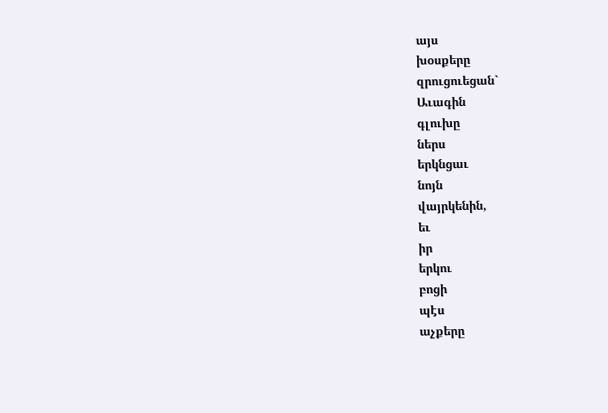այս
խօսքերը
զրուցուեցան`
Աւագին
գլուխը
ներս
երկնցաւ
նոյն
վայրկենին,
եւ
իր
երկու
բոցի
պէս
աչքերը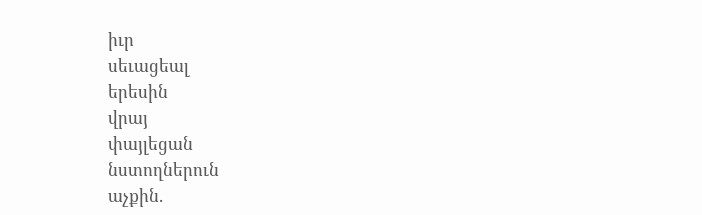իւր
սեւացեալ
երեսին
վրայ
փայլեցան
նստողներուն
աչքին.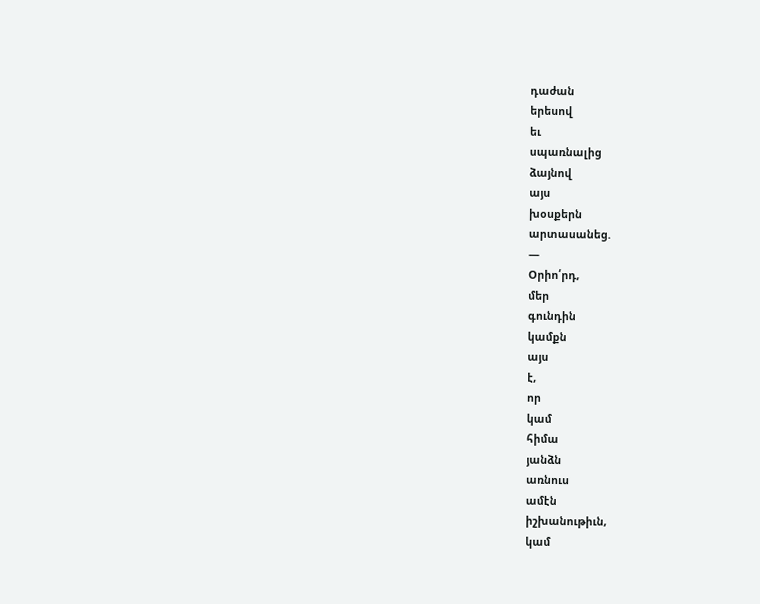դաժան
երեսով
եւ
սպառնալից
ձայնով
այս
խօսքերն
արտասանեց.
—
Օրիո՛րդ,
մեր
գունդին
կամքն
այս
է,
որ
կամ
հիմա
յանձն
առնուս
ամէն
իշխանութիւն,
կամ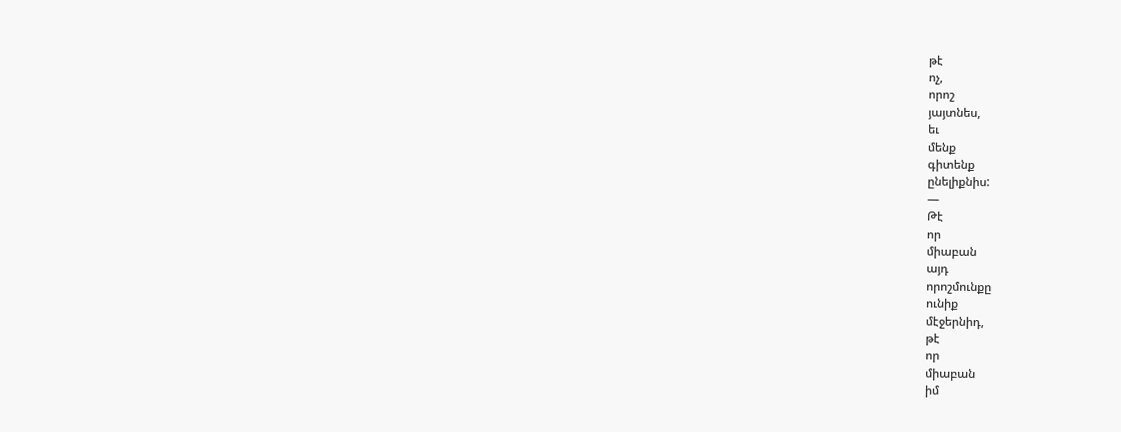թէ
ոչ,
որոշ
յայտնես,
եւ
մենք
գիտենք
ընելիքնիս:
—
Թէ
որ
միաբան
այդ
որոշմունքը
ունիք
մէջերնիդ,
թէ
որ
միաբան
իմ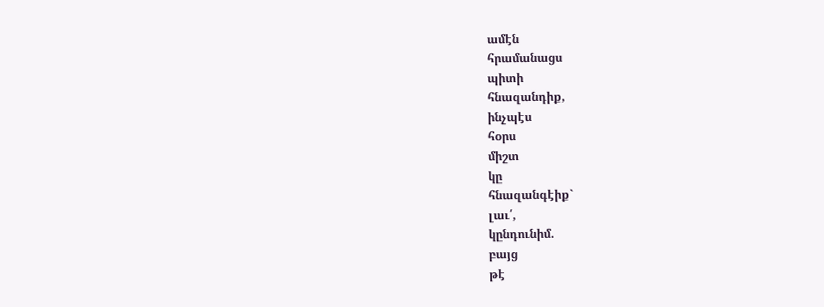ամէն
հրամանացս
պիտի
հնազանդիք,
ինչպէս
հօրս
միշտ
կը
հնազանգէիք`
լաւ՛,
կընդունիմ.
բայց
թէ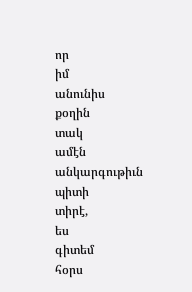որ
իմ
անունիս
քօղին
տակ
ամէն
անկարգութիւն
պիտի
տիրէ,
ես
գիտեմ
հօրս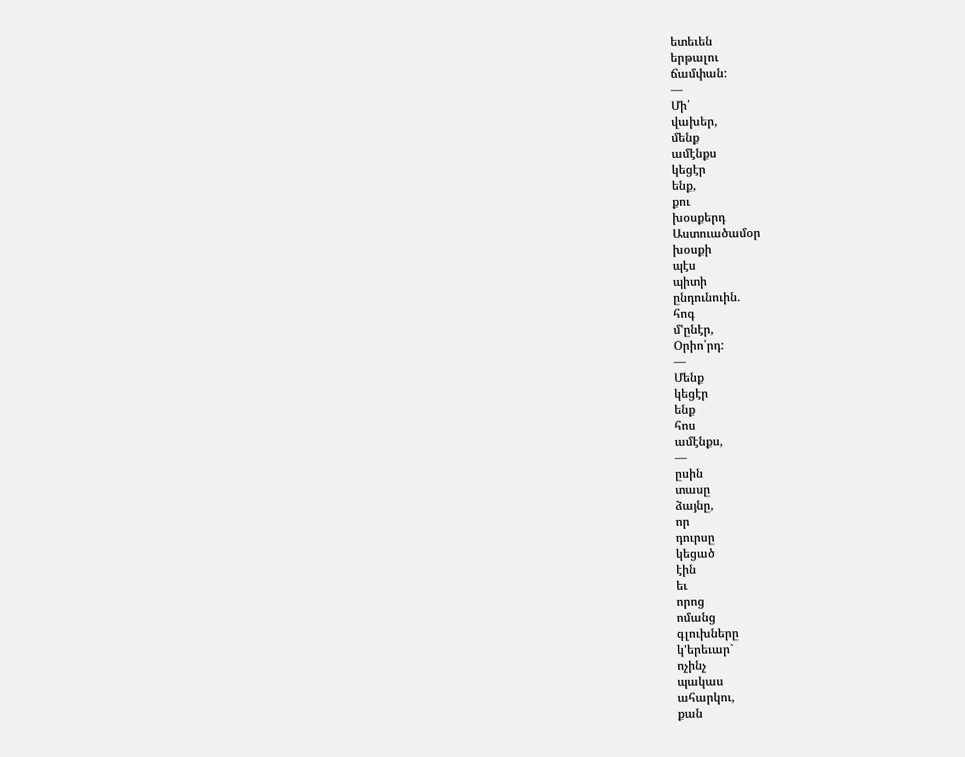ետեւեն
երթալու
ճամփան:
—
Մի՛
վախեր,
մենք
ամէնքս
կեցէր
ենք,
քու
խօսքերդ
Աստուածամօր
խօսքի
պէս
պիտի
ընդունուին.
հոգ
մ՚ընէր,
Օրիո՛րդ:
—
Մենք
կեցէր
ենք
հոս
ամէնքս,
—
ըսին
տասը
ձայնը,
որ
դուրսը
կեցած
էին
եւ
որոց
ոմանց
գլուխները
կ'երեւար`
ոչինչ
պակաս
ահարկու,
քան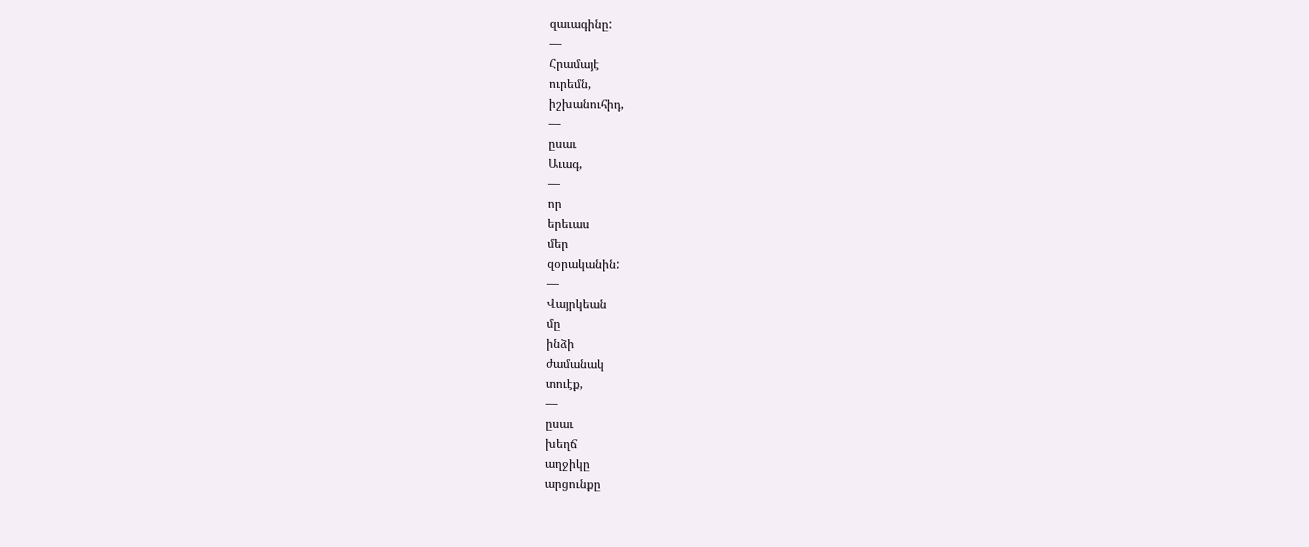զաւագինը:
—
Հրամայէ
ուրեմն,
իշխանուհիդ,
—
ըսաւ
Աւագ,
—
որ
երեւաս
մեր
զօրականին:
—
Վայրկեան
մը
ինձի
ժամանակ
տուէք,
—
ըսաւ
խեղճ
աղջիկը
արցունքը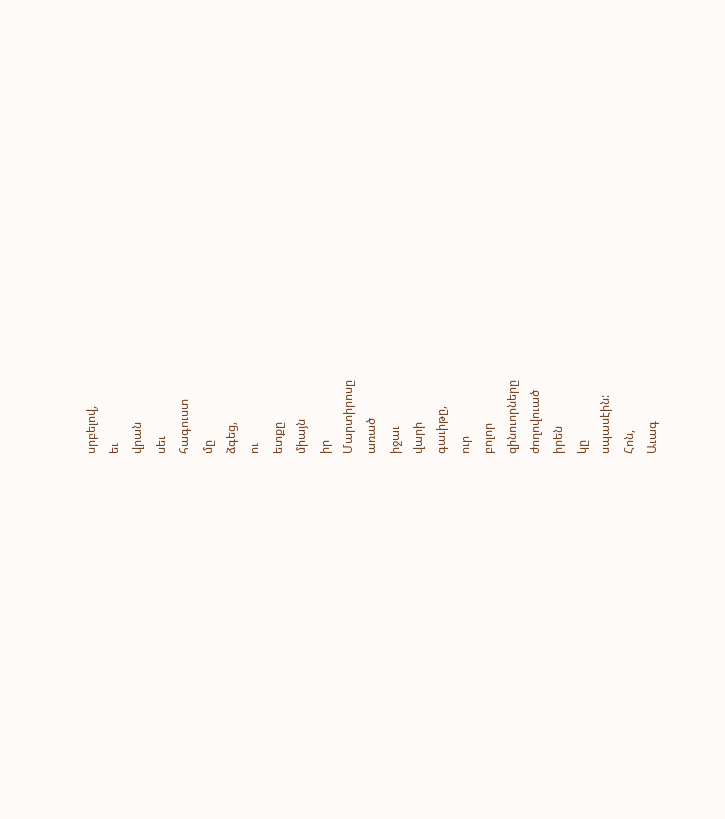սրբելով,
եւ
վրան
սեւ
հագուստ
մը
ձգեց,
ու
ետքը
միայն
իր
Մարտիրոսը
առած
իջաւ
վարի
գաւիթը,
ուր
բոլոր
զինուորները
ժողովուած
իրեն
կը
սպասէին:
Հոն,
Աւագ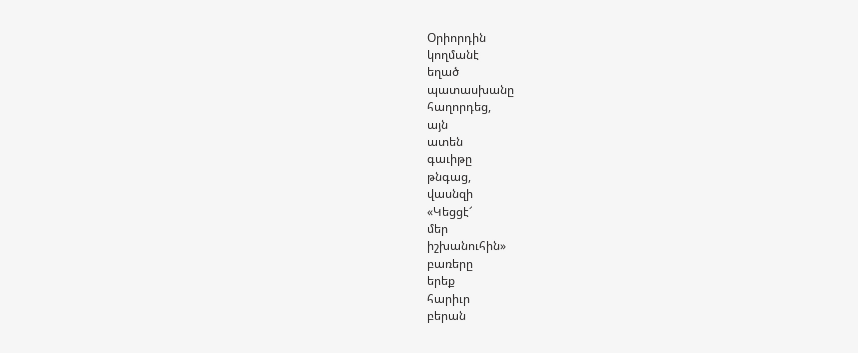Օրիորդին
կողմանէ
եղած
պատասխանը
հաղորդեց,
այն
ատեն
գաւիթը
թնգաց,
վասնզի
«Կեցցէ՜
մեր
իշխանուհին»
բառերը
երեք
հարիւր
բերան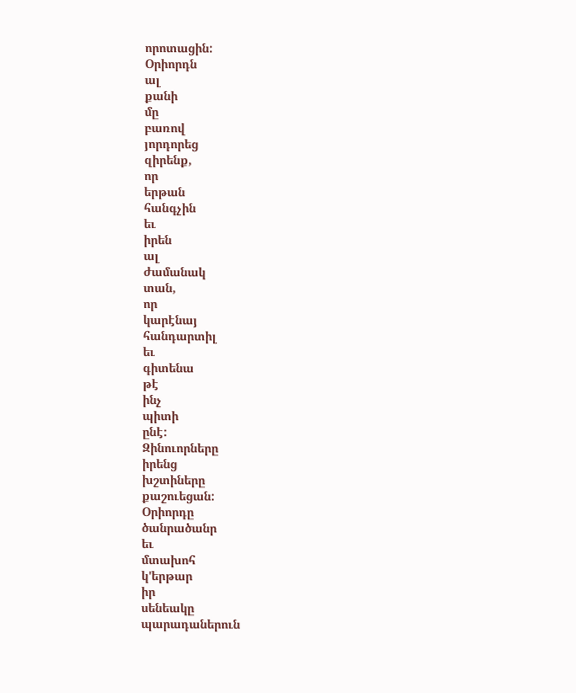որոտացին:
Օրիորդն
ալ
քանի
մը
բառով
յորդորեց
զիրենք,
որ
երթան
հանգչին
եւ
իրեն
ալ
ժամանակ
տան,
որ
կարէնայ
հանդարտիլ
եւ
գիտենա
թէ
ինչ
պիտի
ընէ:
Զինուորները
իրենց
խշտիները
քաշուեցան:
Օրիորդը
ծանրածանր
եւ
մտախոհ
կ'երթար
իր
սենեակը
պարադաներուն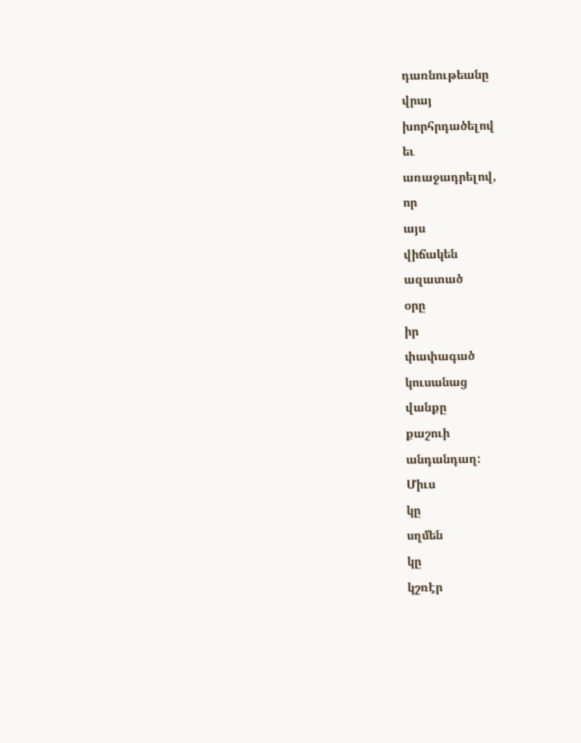դառնութեանը
վրայ
խորհրդածելով
եւ
առաջադրելով,
որ
այս
վիճակեն
ազատած
օրը
իր
փափագած
կուսանաց
վանքը
քաշուի
անդանդաղ:
Միւս
կը
սղմեն
կը
կշռէր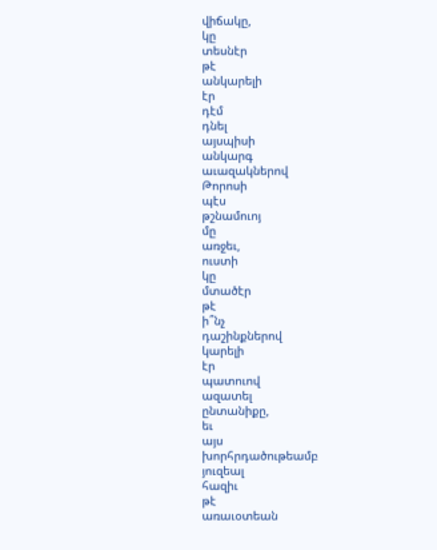վիճակը,
կը
տեսնէր
թէ
անկարելի
էր
դէմ
դնել
այսպիսի
անկարգ
աւազակներով
Թորոսի
պէս
թշնամուոյ
մը
առջեւ,
ուստի
կը
մտածէր
թէ
ի՞նչ
դաշինքներով
կարելի
էր
պատուով
ազատել
ընտանիքը,
եւ
այս
խորհրդածութեամբ
յուզեալ
հազիւ
թէ
առաւօտեան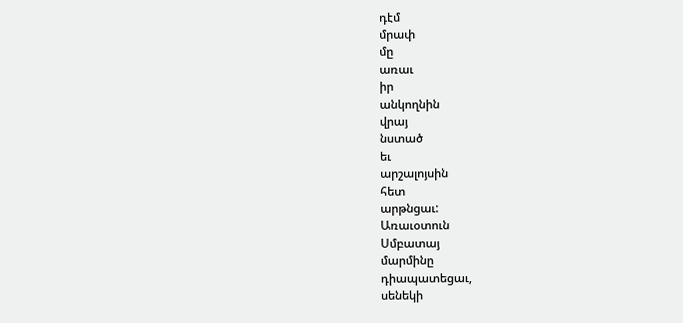դէմ
մրափ
մը
առաւ
իր
անկողնին
վրայ
նստած
եւ
արշալոյսին
հետ
արթնցաւ:
Առաւօտուն
Սմբատայ
մարմինը
դիապատեցաւ,
սենեկի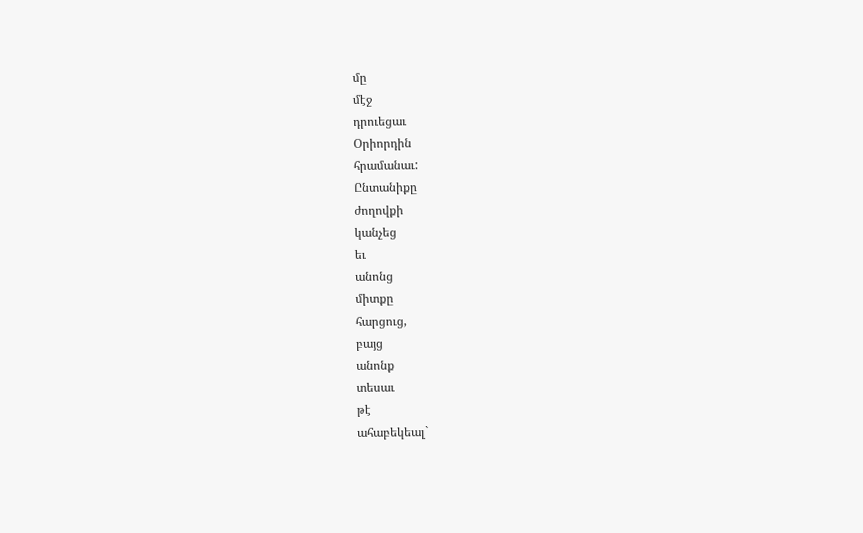մը
մէջ
դրուեցաւ
Օրիորդին
հրամանաւ:
Ընտանիքը
ժողովքի
կանչեց
եւ
անոնց
միտքը
հարցուց,
բայց
անոնք
տեսաւ
թէ
ահաբեկեալ`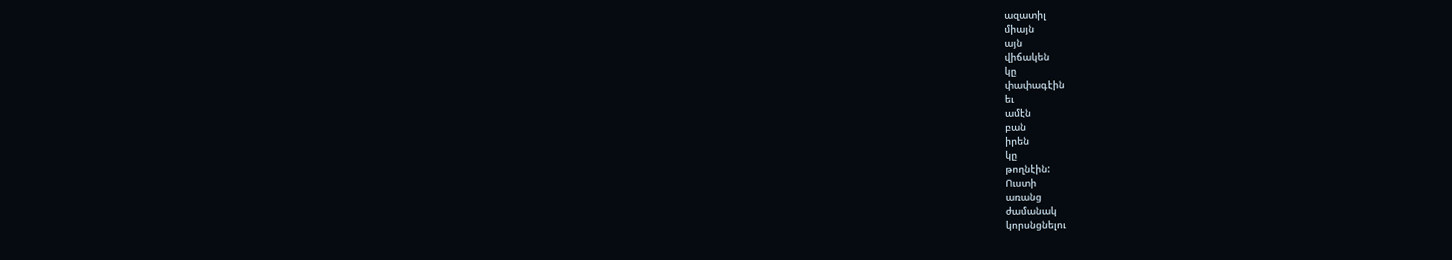ազատիլ
միայն
այն
վիճակեն
կը
փափագէին
եւ
ամէն
բան
իրեն
կը
թողնէին:
Ուստի
առանց
ժամանակ
կորսնցնելու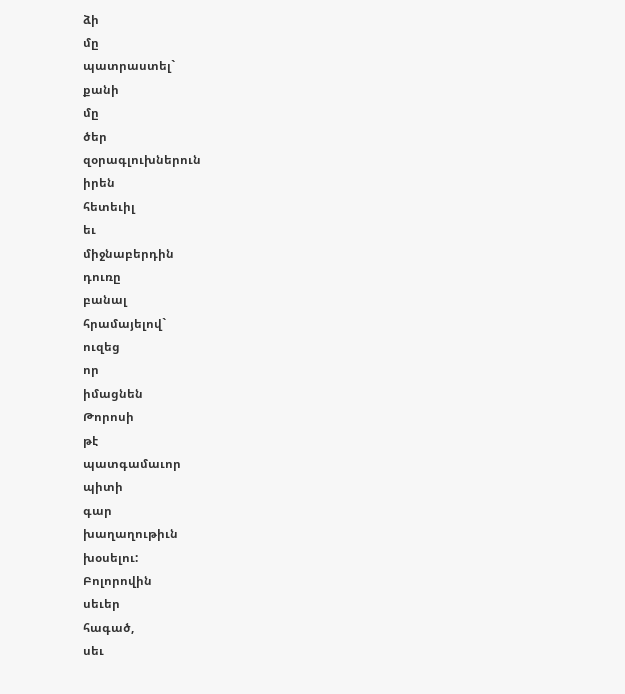ձի
մը
պատրաստել`
քանի
մը
ծեր
զօրագլուխներուն
իրեն
հետեւիլ
եւ
միջնաբերդին
դուռը
բանալ
հրամայելով`
ուզեց
որ
իմացնեն
Թորոսի
թէ
պատգամաւոր
պիտի
գար
խաղաղութիւն
խօսելու:
Բոլորովին
սեւեր
հագած,
սեւ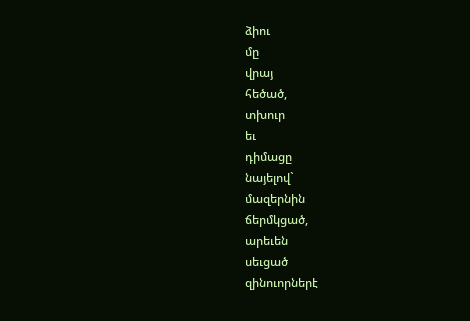ձիու
մը
վրայ
հեծած,
տխուր
եւ
դիմացը
նայելով`
մազերնին
ճերմկցած,
արեւեն
սեւցած
զինուորներէ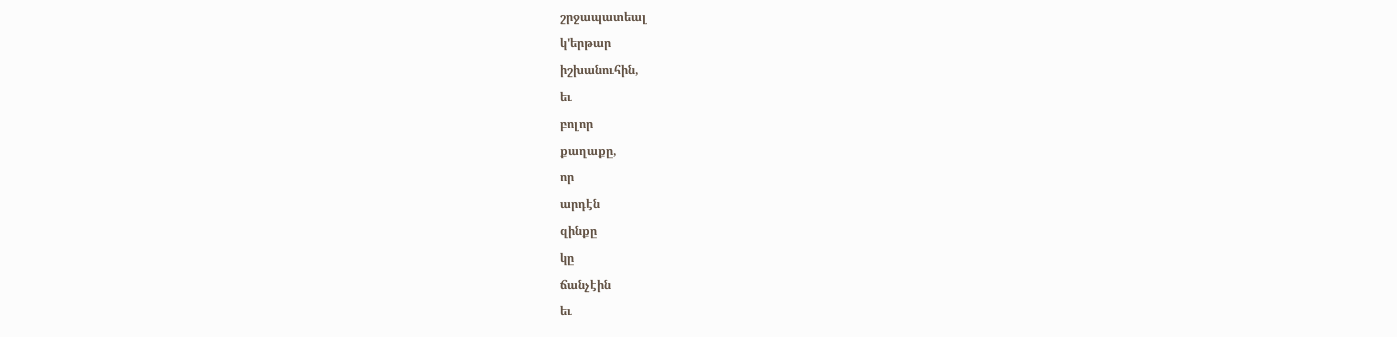շրջապատեալ
կ'երթար
իշխանուհին,
եւ
բոլոր
քաղաքը,
որ
արդէն
զինքը
կը
ճանչէին
եւ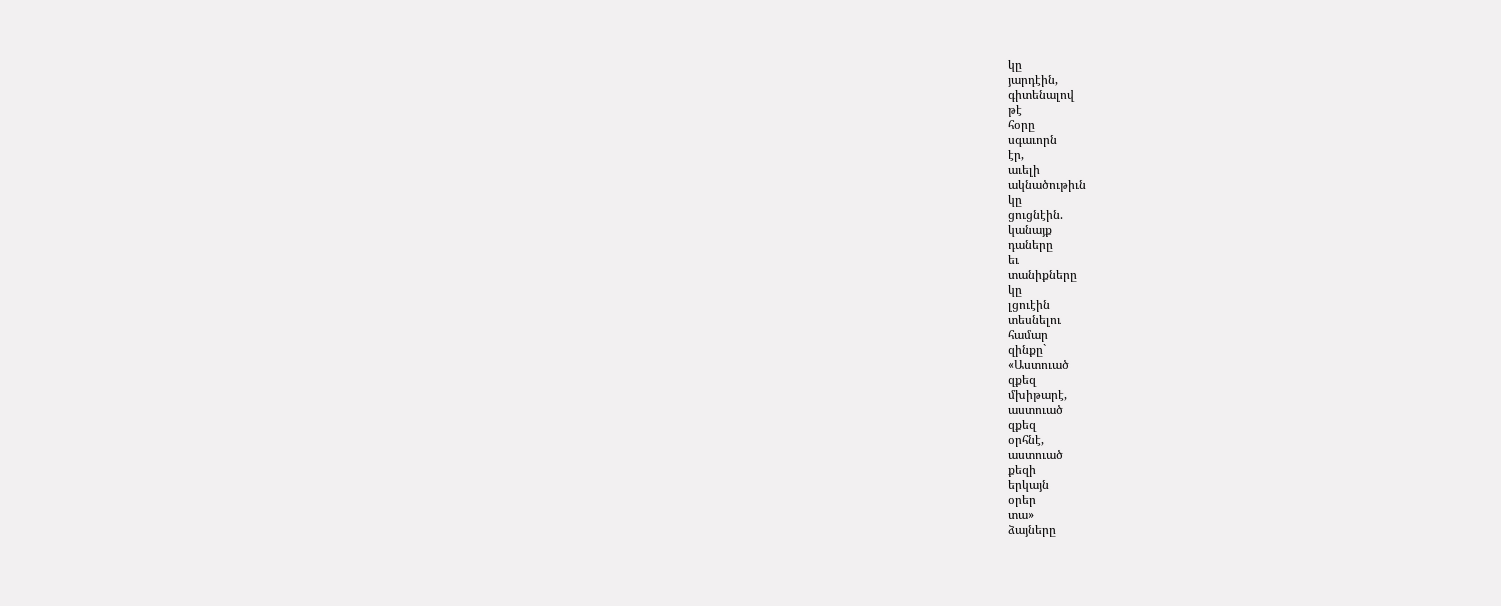կը
յարդէին,
գիտենալով
թէ
հօրը
սգաւորն
էր,
աւելի
ակնածութիւն
կը
ցուցնէին.
կանայք
դաները
եւ
տանիքները
կը
լցուէին
տեսնելու
համար
զինքը`
«Աստուած
զքեզ
մխիթարէ,
աստուած
զքեզ
օրհնէ,
աստուած
քեզի
երկայն
օրեր
տա»
ձայները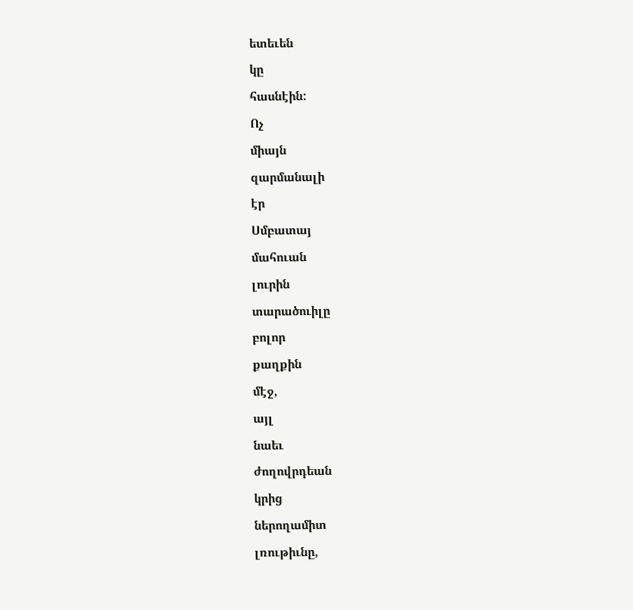ետեւեն
կը
հասնէին:
Ոչ
միայն
զարմանալի
էր
Սմբատայ
մահուան
լուրին
տարածուիլը
բոլոր
քաղքին
մէջ,
այլ
նաեւ
ժողովրդեան
կրից
ներողամիտ
լռութիւնը,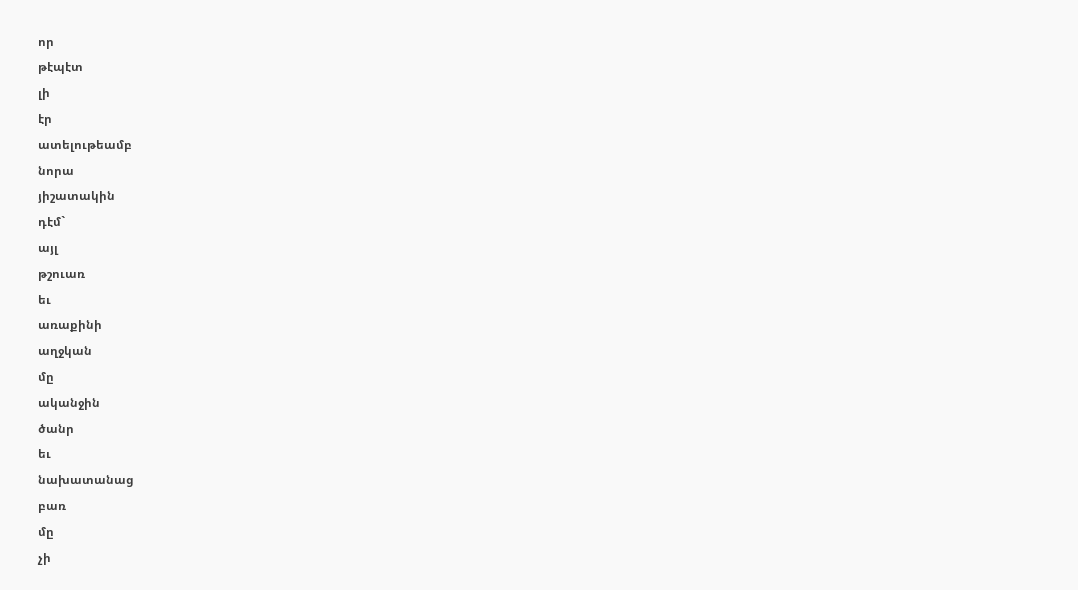որ
թէպէտ
լի
էր
ատելութեամբ
նորա
յիշատակին
դէմ`
այլ
թշուառ
եւ
առաքինի
աղջկան
մը
ականջին
ծանր
եւ
նախատանաց
բառ
մը
չի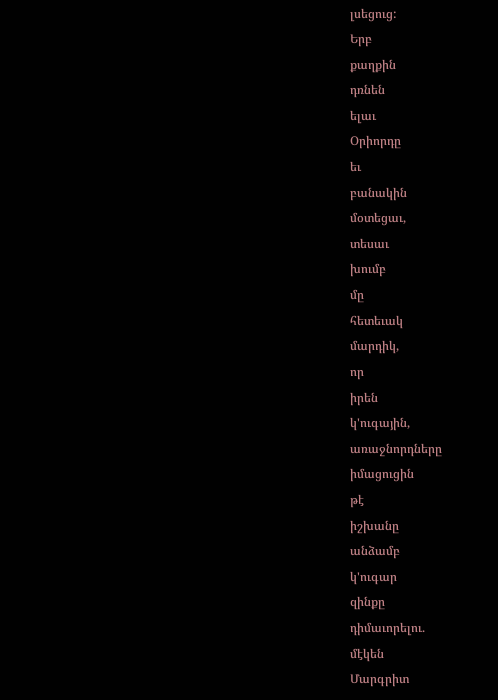լսեցուց:
Երբ
քաղքին
դռնեն
ելաւ
Օրիորդը
եւ
բանակին
մօտեցաւ,
տեսաւ
խումբ
մը
հետեւակ
մարդիկ,
որ
իրեն
կ'ուգային,
առաջնորդները
իմացուցին
թէ
իշխանը
անձամբ
կ'ուգար
զինքը
դիմաւորելու.
մէկեն
Մարգրիտ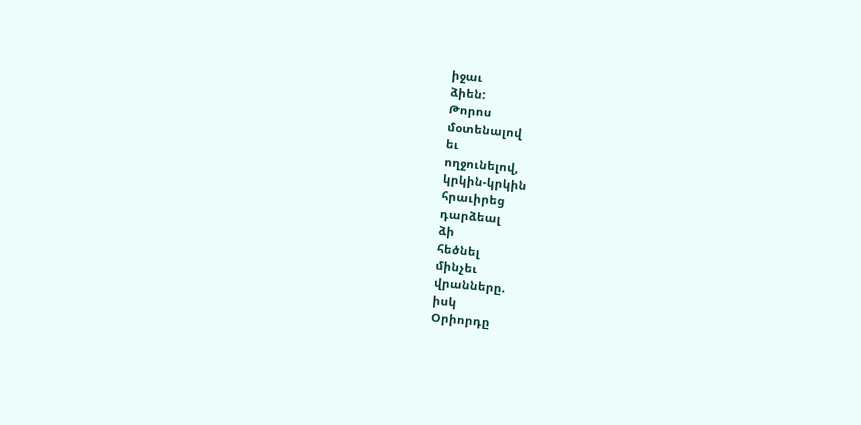իջաւ
ձիեն:
Թորոս
մօտենալով
եւ
ողջունելով,
կրկին-կրկին
հրաւիրեց
դարձեալ
ձի
հեծնել
մինչեւ
վրանները.
իսկ
Օրիորդը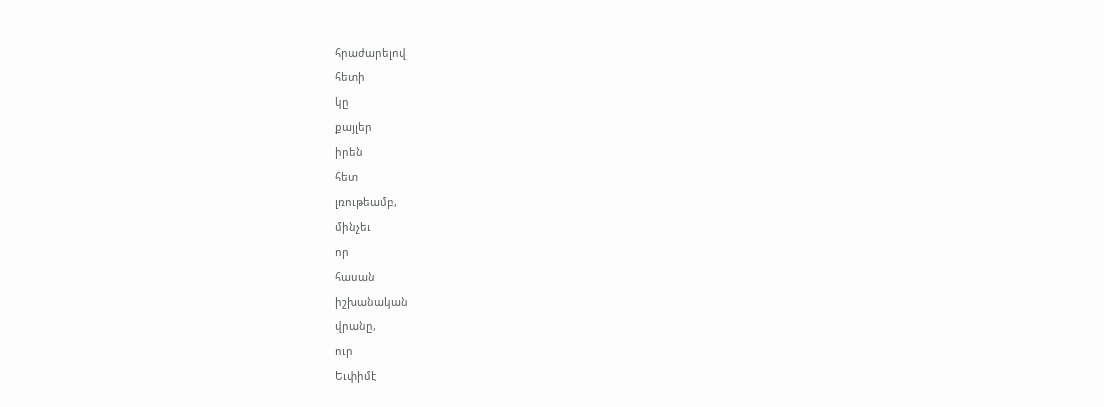հրաժարելով
հետի
կը
քայլեր
իրեն
հետ
լռութեամբ,
մինչեւ
որ
հասան
իշխանական
վրանը,
ուր
Եւփիմէ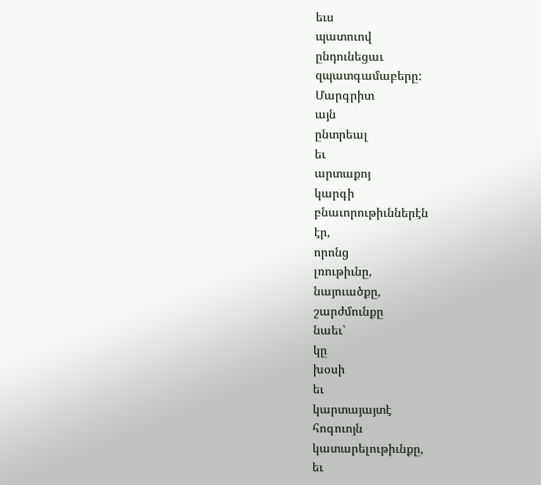եւս
պատուով
ընդունեցաւ
զպատգամաբերը:
Մարգրիտ
այն
ընտրեալ
եւ
արտաքոյ
կարգի
բնաւորութիւններէն
էր,
որոնց
լռութիւնը,
նայուածքը,
շարժմունքը
նաեւ`
կը
խօսի
եւ
կարտայայտէ
հոգուոյն
կատարելութիւնքը,
եւ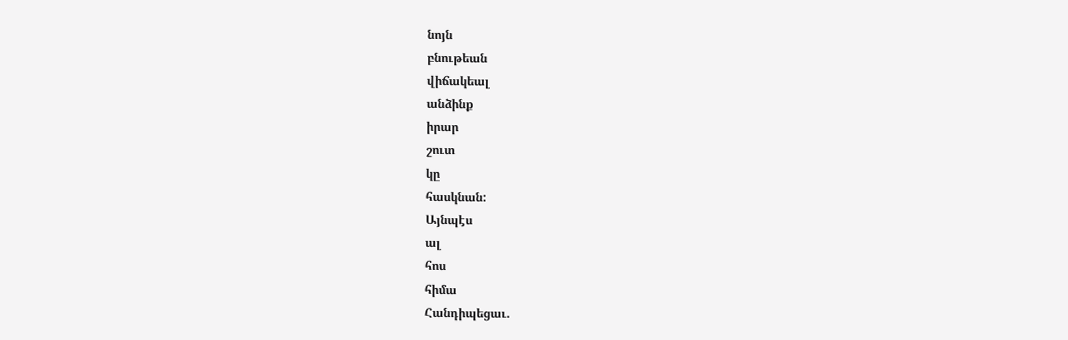նոյն
բնութեան
վիճակեալ
անձինք
իրար
շուտ
կը
հասկնան:
Այնպէս
ալ
հոս
հիմա
Հանդիպեցաւ.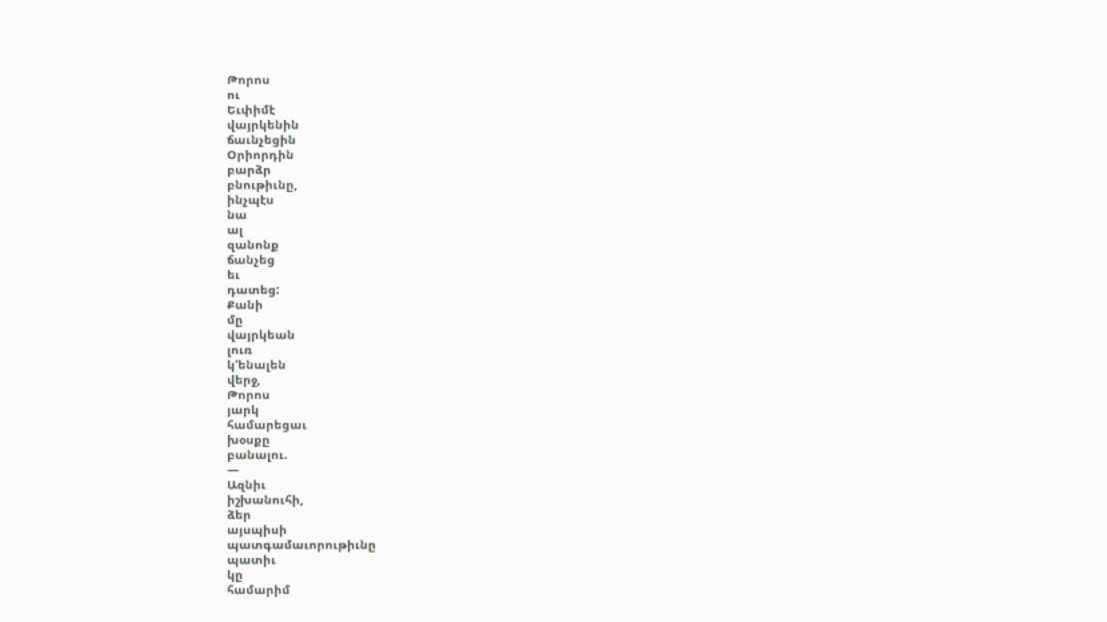Թորոս
ու
Եւփիմէ
վայրկենին
ճաւնչեցին
Օրիորդին
բարձր
բնութիւնը,
ինչպէս
նա
ալ
զանոնք
ճանչեց
եւ
դատեց:
Քանի
մը
վայրկեան
լուռ
կ'ենալեն
վերջ,
Թորոս
յարկ
համարեցաւ
խօսքը
բանալու.
—
Ազնիւ
իշխանուհի,
ձեր
այսպիսի
պատգամաւորութիւնը
պատիւ
կը
համարիմ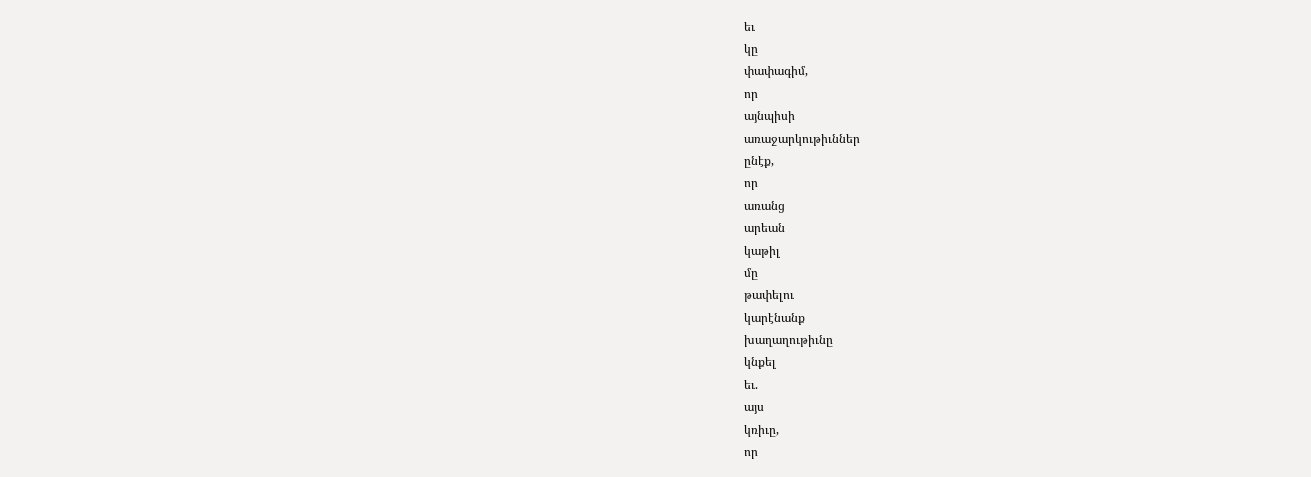եւ
կը
փափագիմ,
որ
այնպիսի
առաջարկութիւններ
ընէք,
որ
առանց
արեան
կաթիլ
մը
թափելու
կարէնանք
խաղաղութիւնը
կնքել
եւ.
այս
կռիւը,
որ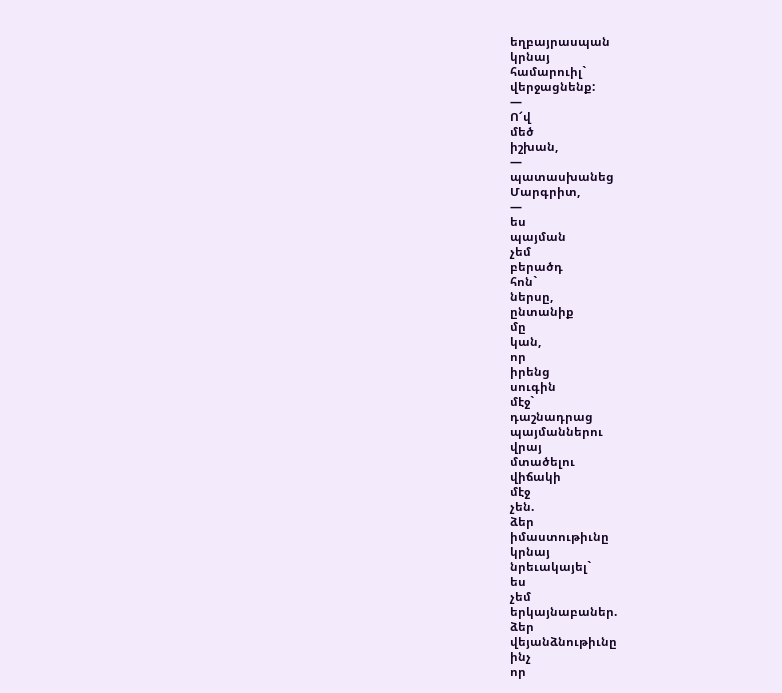եղբայրասպան
կրնայ
համարուիլ`
վերջացնենք:
—
Ո՜վ
մեծ
իշխան,
—
պատասխանեց
Մարգրիտ,
—
ես
պայման
չեմ
բերածդ
հոն`
ներսը,
ընտանիք
մը
կան,
որ
իրենց
սուգին
մէջ`
դաշնադրաց
պայմաններու
վրայ
մտածելու
վիճակի
մէջ
չեն.
ձեր
իմաստութիւնը
կրնայ
նրեւակայել`
ես
չեմ
երկայնաբաներ.
ձեր
վեյանձնութիւնը
ինչ
որ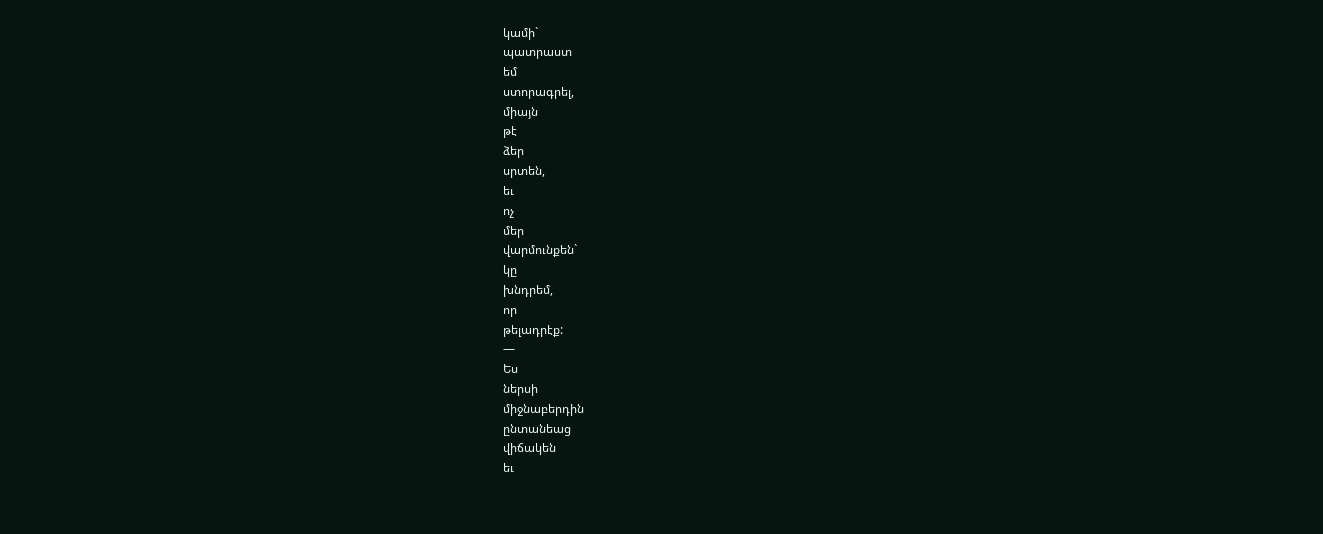կամի`
պատրաստ
եմ
ստորագրել,
միայն
թէ
ձեր
սրտեն,
եւ
ոչ
մեր
վարմունքեն`
կը
խնդրեմ,
որ
թելադրէք:
—
Ես
ներսի
միջնաբերդին
ընտանեաց
վիճակեն
եւ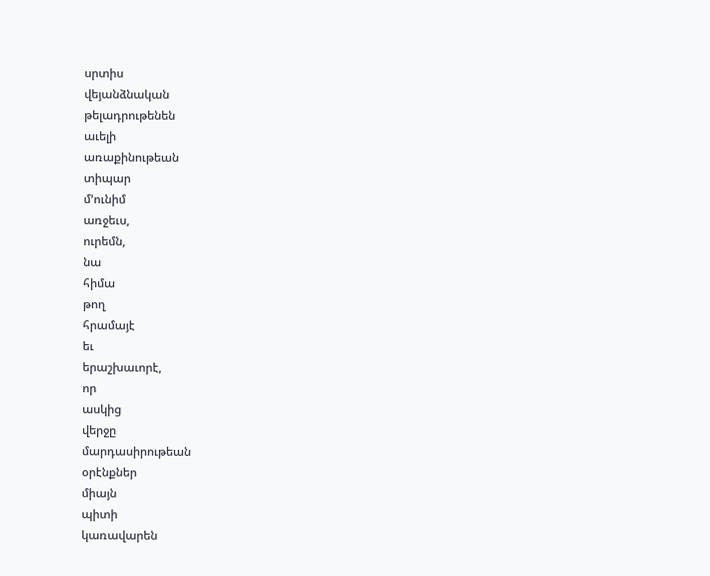սրտիս
վեյանձնական
թելադրութենեն
աւելի
առաքինութեան
տիպար
մ՚ունիմ
առջեւս,
ուրեմն,
նա
հիմա
թող
հրամայէ
եւ
երաշխաւորէ,
որ
ասկից
վերջը
մարդասիրութեան
օրէնքներ
միայն
պիտի
կառավարեն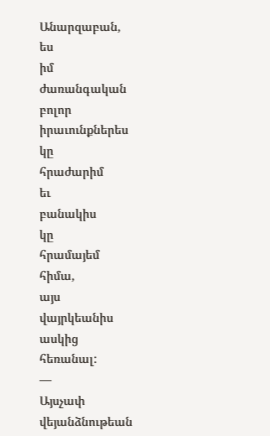Անարզաբան,
ես
իմ
ժառանգական
բոլոր
իրաւունքներես
կը
հրաժարիմ
եւ
բանակիս
կը
հրամայեմ
հիմա,
այս
վայրկեանիս
ասկից
հեռանալ:
—
Այսչափ
վեյանձնութեան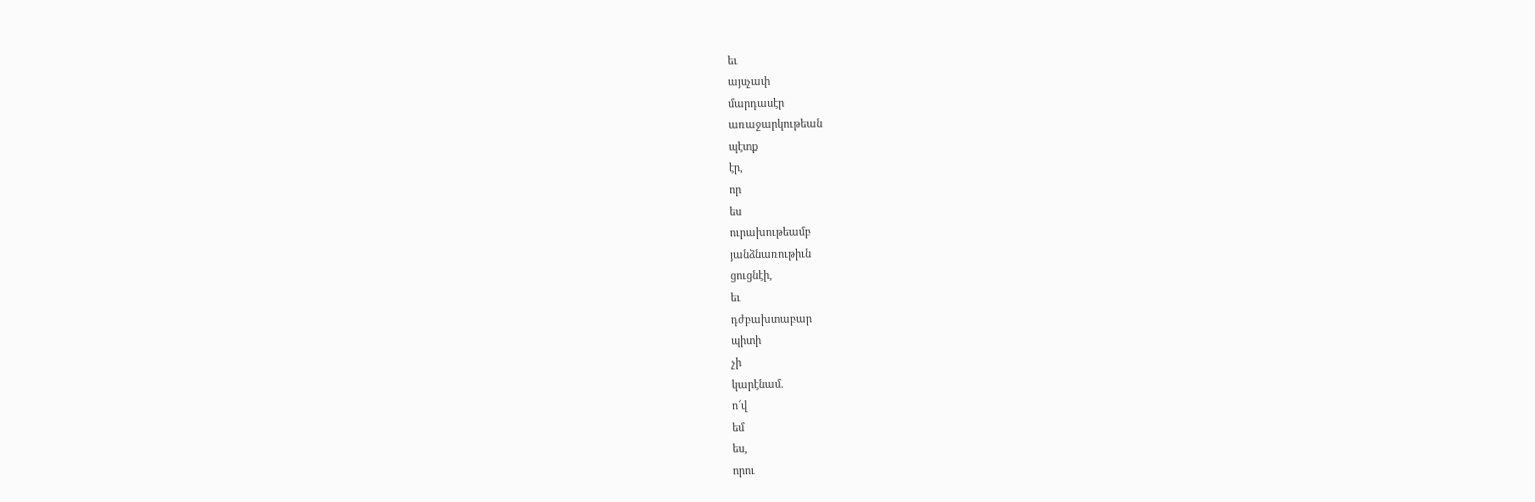եւ
այսչափ
մարդասէր
առաջարկութեան
պէտք
էր,
որ
ես
ուրախութեամբ
յանձնառութիւն
ցուցնէի,
եւ
դժբախտաբար
պիտի
չի
կարէնամ.
ո՜վ
եմ
ես,
որու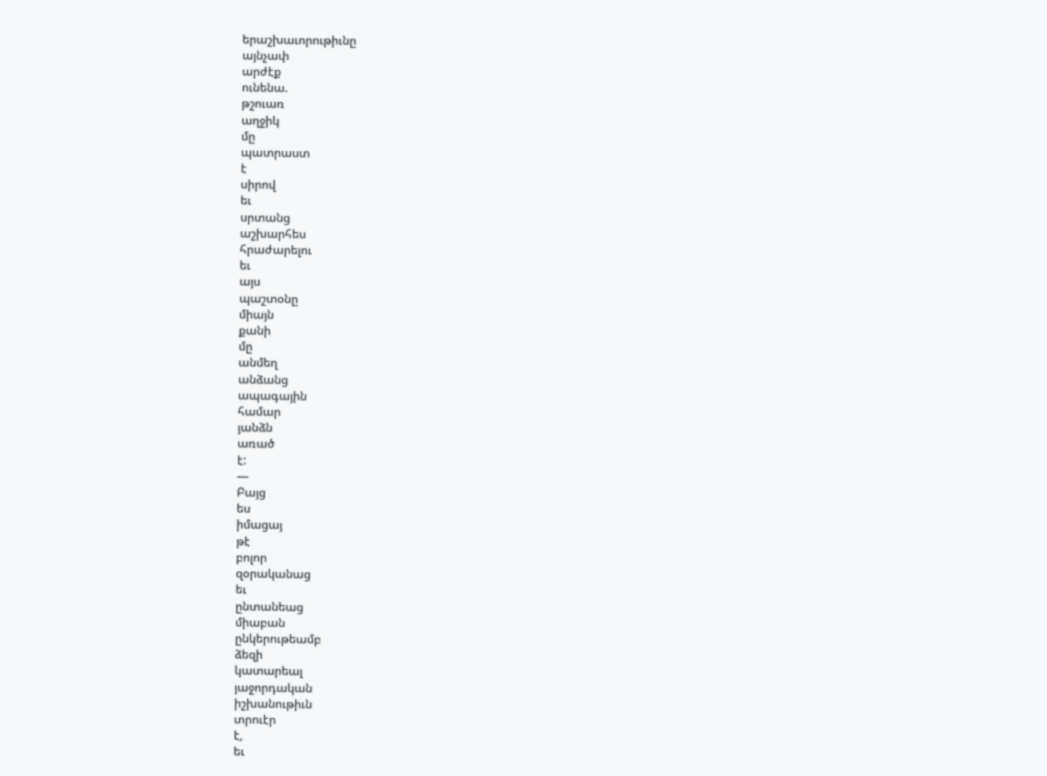երաշխաւորութիւնը
այնչափ
արժէք
ունենա.
թշուառ
աղջիկ
մը
պատրաստ
է
սիրով
եւ
սրտանց
աշխարհես
հրաժարելու
եւ
այս
պաշտօնը
միայն
քանի
մը
անմեղ
անձանց
ապագային
համար
յանձն
առած
է:
—
Բայց
ես
իմացայ
թէ
բոլոր
զօրականաց
եւ
ընտանեաց
միաբան
ընկերութեամբ
ձեզի
կատարեալ
յաջորդական
իշխանութիւն
տրուէր
է,
եւ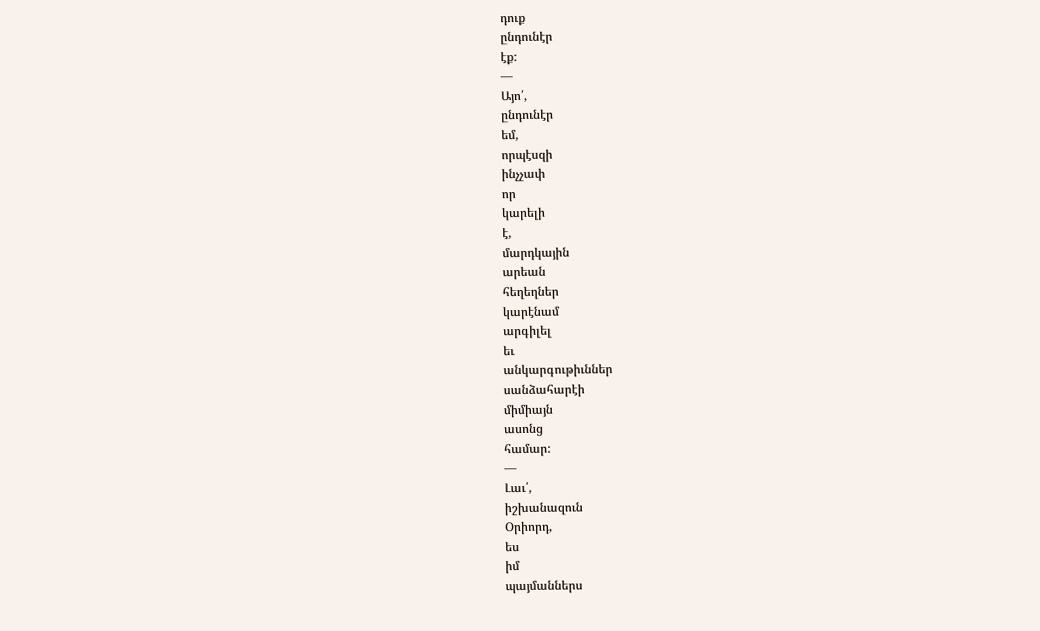դուք
ընդունէր
էք:
—
Այո՛,
ընդունէր
եմ,
որպէսզի
ինչչափ
որ
կարելի
է,
մարդկային
արեան
հեղեղներ
կարէնամ
արգիլել
եւ
անկարգութիւններ
սանձահարէի
միմիայն
ասոնց
համար:
—
Լաւ՛,
իշխանազուն
Օրիորդ,
ես
իմ
պայմաններս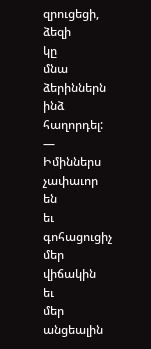զրուցեցի,
ձեզի
կը
մնա
ձերիններն
ինձ
հաղորդել:
—
Իմիններս
չափաւոր
են
եւ
գոհացուցիչ
մեր
վիճակին
եւ
մեր
անցեալին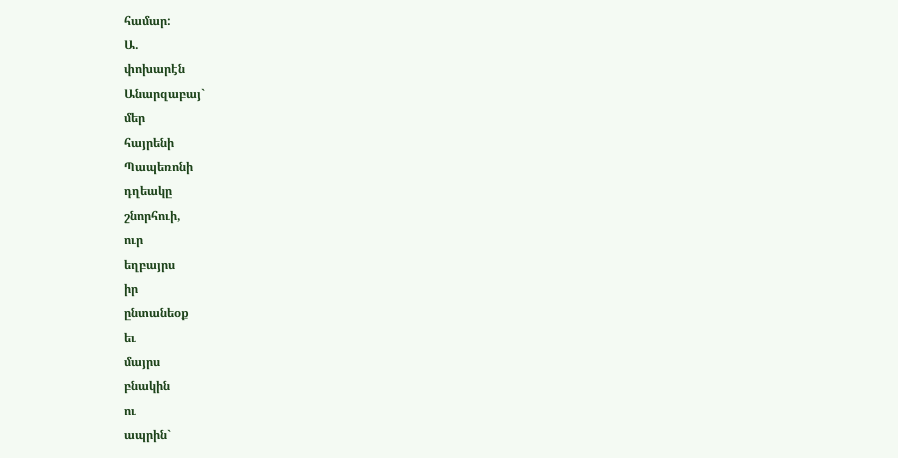համար:
Ա.
փոխարէն
Անարզաբայ`
մեր
հայրենի
Պապեռոնի
դղեակը
շնորհուի,
ուր
եղբայրս
իր
ընտանեօք
եւ
մայրս
բնակին
ու
ապրին`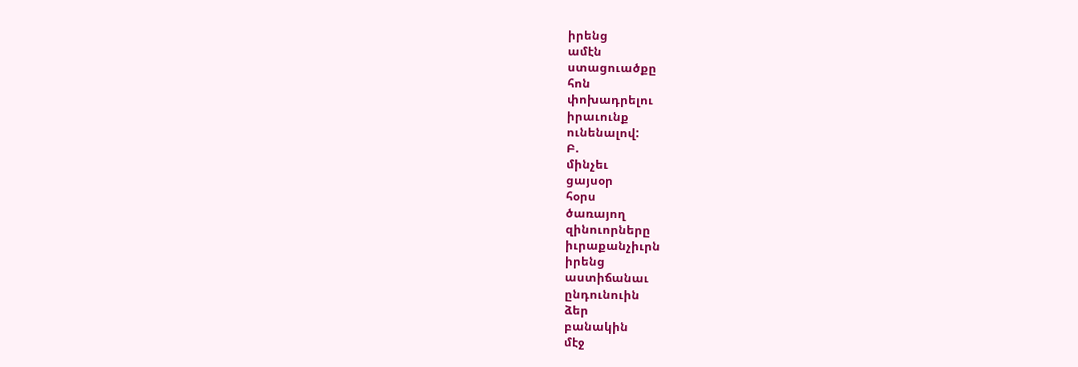իրենց
ամէն
ստացուածքը
հոն
փոխադրելու
իրաւունք
ունենալով:
Բ.
մինչեւ
ցայսօր
հօրս
ծառայող
զինուորները
իւրաքանչիւրն
իրենց
աստիճանաւ
ընդունուին
ձեր
բանակին
մէջ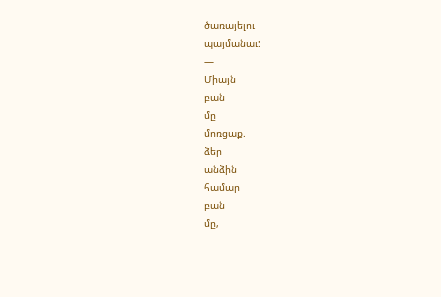ծառայելու
պայմանաւ:
—
Միայն
բան
մը
մոռցաք.
ձեր
անձին
համար
բան
մը,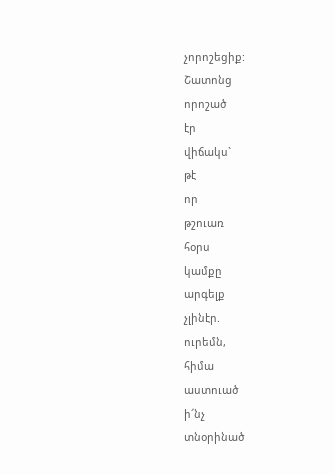չորոշեցիք:
Շատոնց
որոշած
էր
վիճակս`
թէ
որ
թշուառ
հօրս
կամքը
արգելք
չլինէր.
ուրեմն,
հիմա
աստուած
ի՜նչ
տնօրինած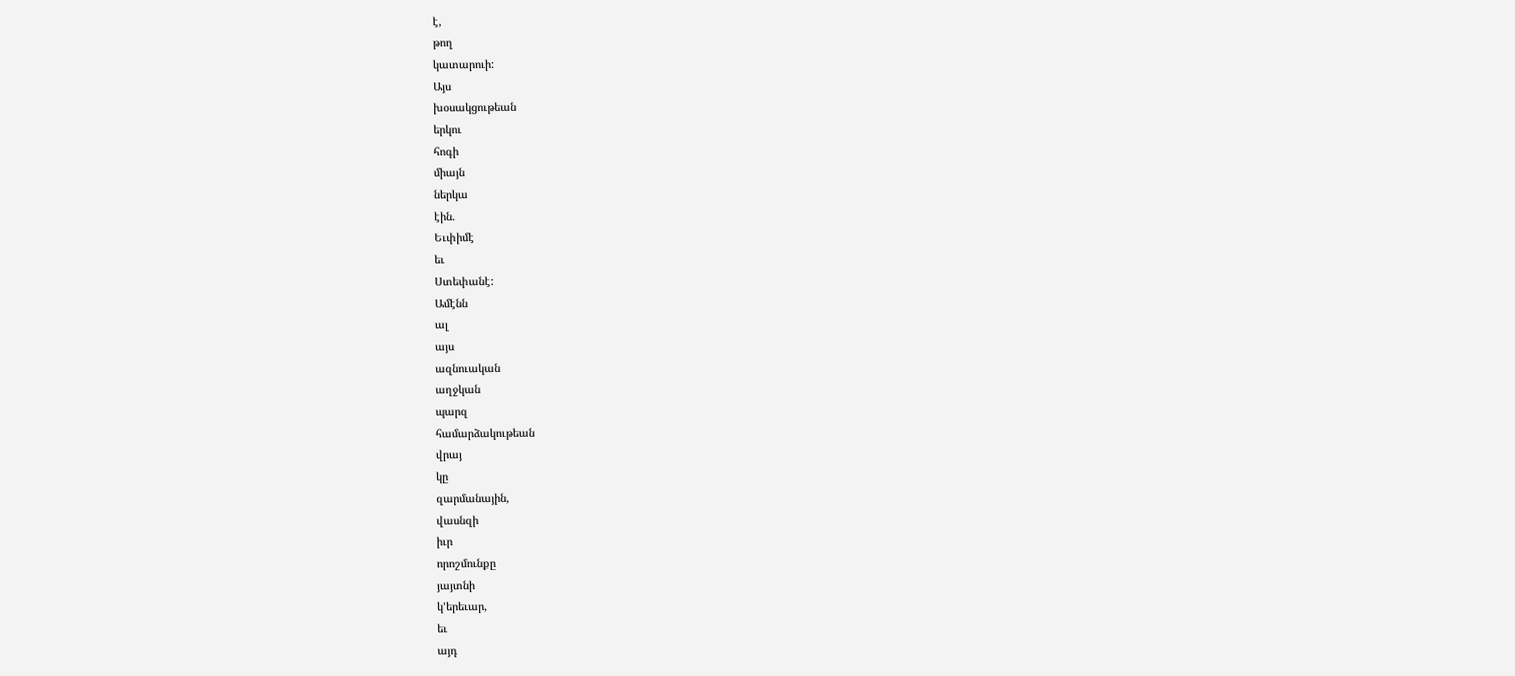է,
թող
կատարուի:
Այս
խօսակցութեան
երկու
հոգի
միայն
ներկա
էին.
Եւփիմէ
եւ
Ստեփանէ:
Ամէնն
ալ
այս
ազնուական
աղջկան
պարզ
համարձակութեան
վրայ
կը
զարմանային,
վասնզի
իւր
որոշմունքը
յայտնի
կ'երեւար,
եւ
այդ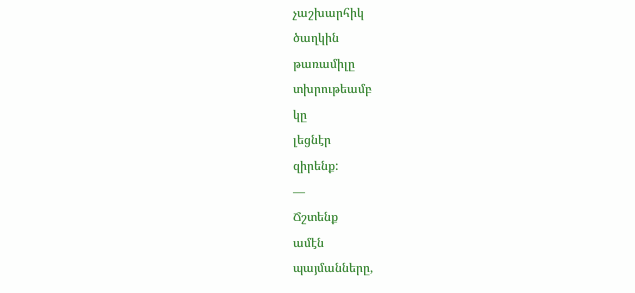չաշխարհիկ
ծաղկին
թառամիլը
տխրութեամբ
կը
լեցնէր
զիրենք:
—
Ճշտենք
ամէն
պայմանները,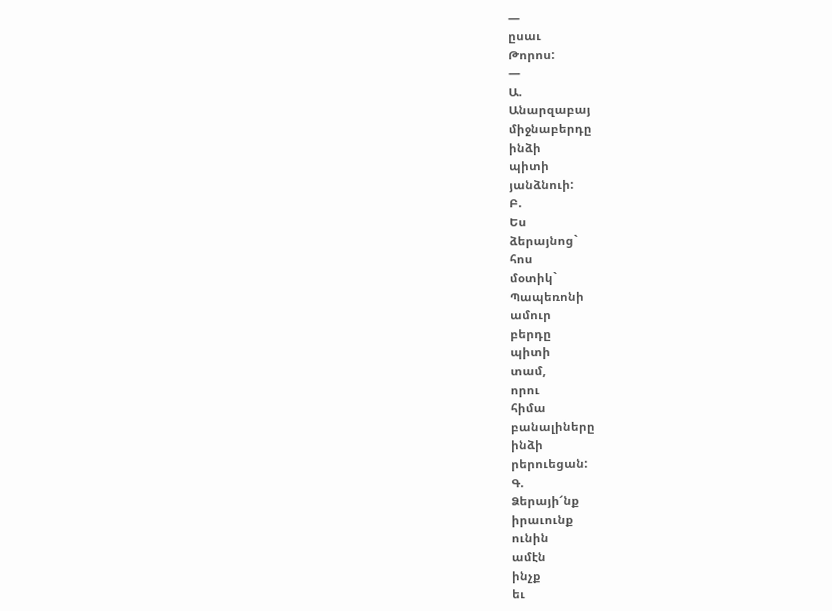—
ըսաւ
Թորոս:
—
Ա.
Անարզաբայ
միջնաբերդը
ինձի
պիտի
յանձնուի:
Բ.
Ես
ձերայնոց`
հոս
մօտիկ`
Պապեռոնի
ամուր
բերդը
պիտի
տամ,
որու
հիմա
բանալիները
ինձի
րերուեցան:
Գ.
Ձերայի՜նք
իրաւունք
ունին
ամէն
ինչք
եւ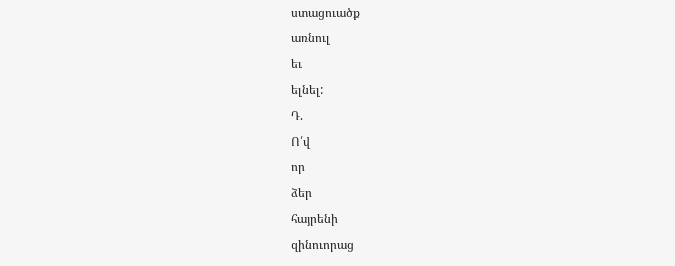ստացուածք
առնուլ
եւ
ելնել:
Դ.
Ո՛վ
որ
ձեր
հայրենի
զինուորաց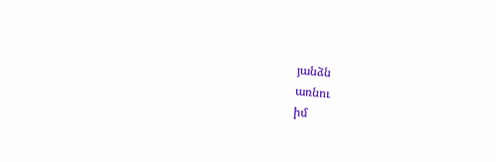յանձն
առնու
իմ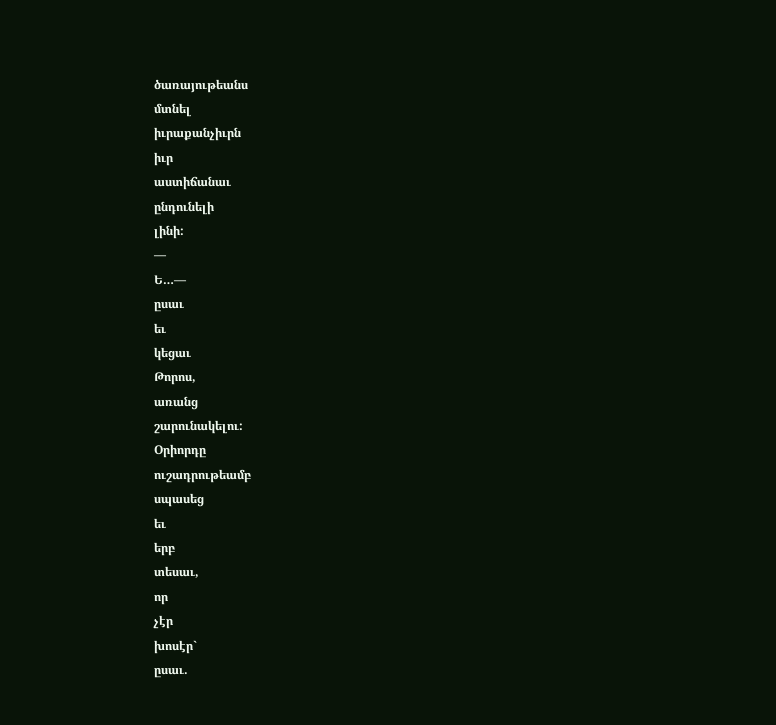ծառայութեանս
մտնել
իւրաքանչիւրն
իւր
աստիճանաւ
ընդունելի
լինի:
—
Ե…—
ըսաւ
եւ
կեցաւ
Թորոս,
առանց
շարունակելու:
Օրիորդը
ուշադրութեամբ
սպասեց
եւ
երբ
տեսաւ,
որ
չէր
խոսէր`
ըսաւ.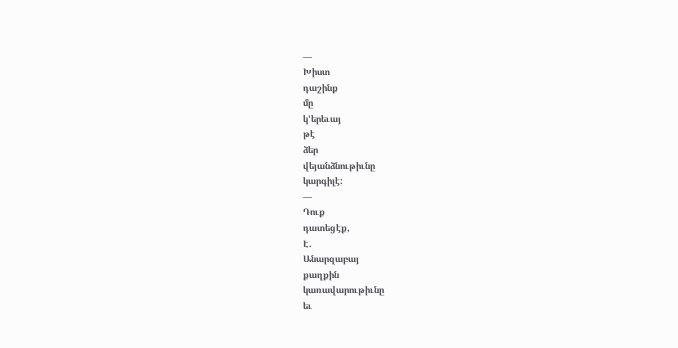—
Խիստ
դաշինք
մը
կ'երեւայ
թէ
ձեր
վեյանձնութիւնը
կարգիլէ:
—
Դուք
դատեցէք,
Է.
Անարզաբայ
քաղքին
կառավարութիւնը
եւ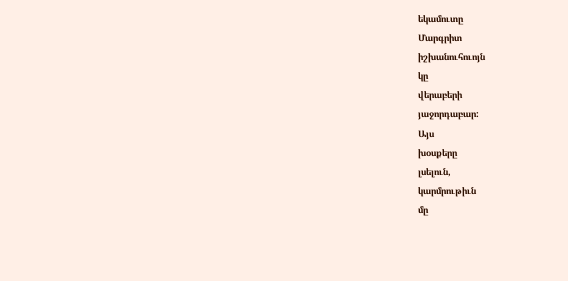եկամուտը
Մարգրիտ
իշխանուհուոյն
կը
վերաբերի
յաջորդաբար:
Այս
խօսքերը
լսելուն,
կարմրութիւն
մը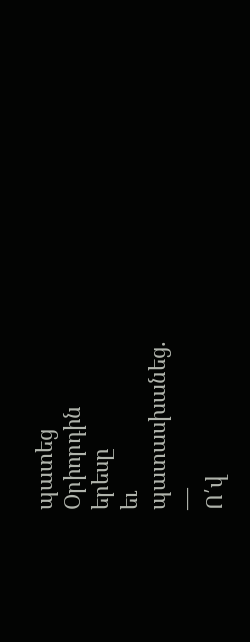պատեց
Օրիորդին
երեսը
եւ
պատասխանեց.
—
Ո՛վ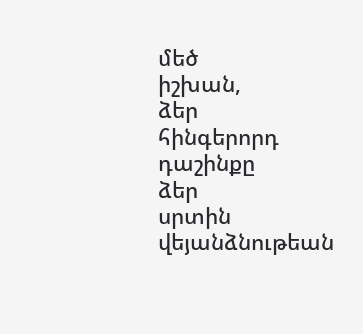մեծ
իշխան,
ձեր
հինգերորդ
դաշինքը
ձեր
սրտին
վեյանձնութեան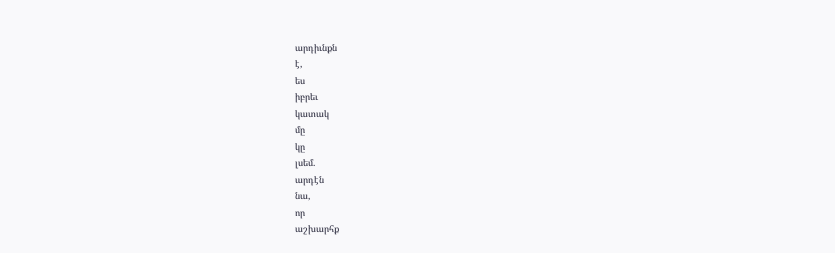արդիւնքն
է,
ես
իբրեւ
կատակ
մը
կը
լսեմ.
արդէն
նա,
որ
աշխարհք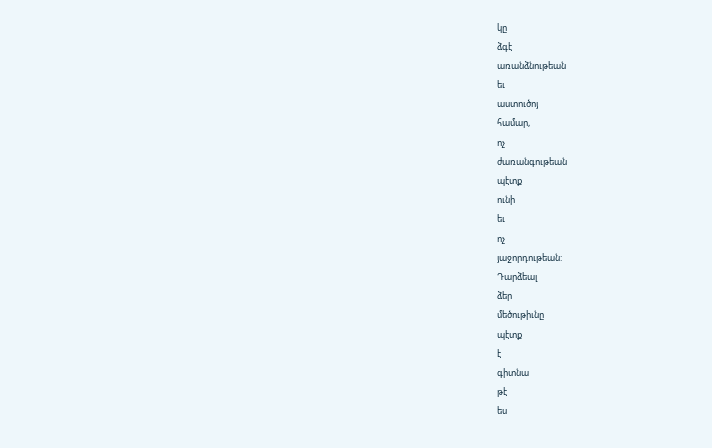կը
ձգէ
առանձնութեան
եւ
աստուծոյ
համար,
ոչ
ժառանգութեան
պէտք
ունի
եւ
ոչ
յաջորդութեան:
Դարձեալ
ձեր
մեծութիւնը
պէտք
է
գիտնա
թէ
ես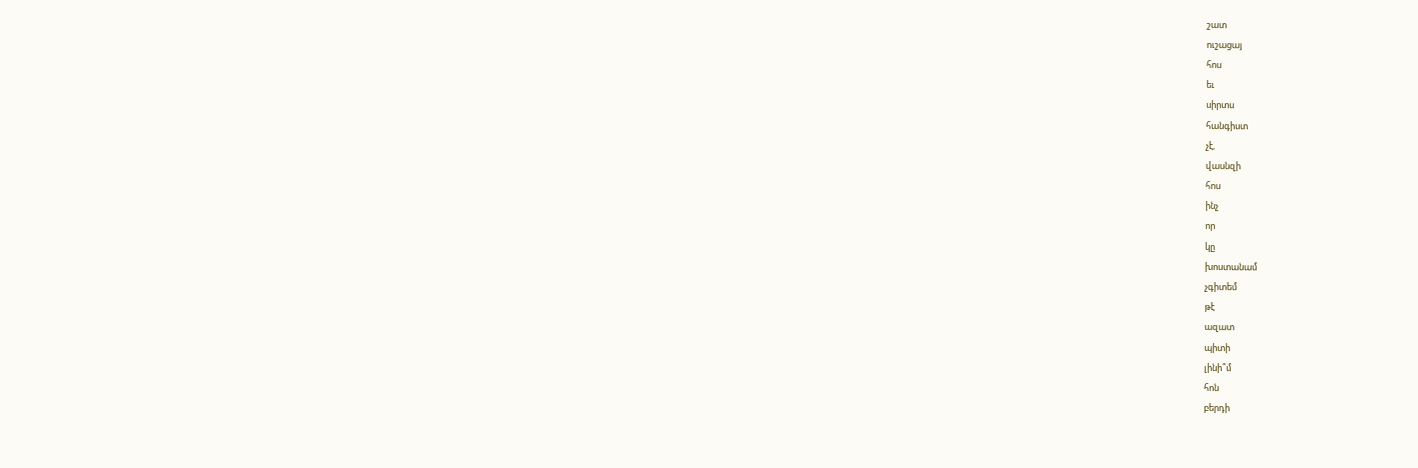շատ
ուշացայ
հոս
եւ
սիրտս
հանգիստ
չէ,
վասնզի
հոս
ինչ
որ
կը
խոստանամ
չգիտեմ
թէ
ազատ
պիտի
լինի՞մ
հոն
բերդի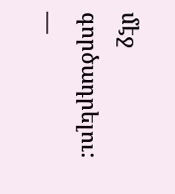մէջ
գործադրելու:
—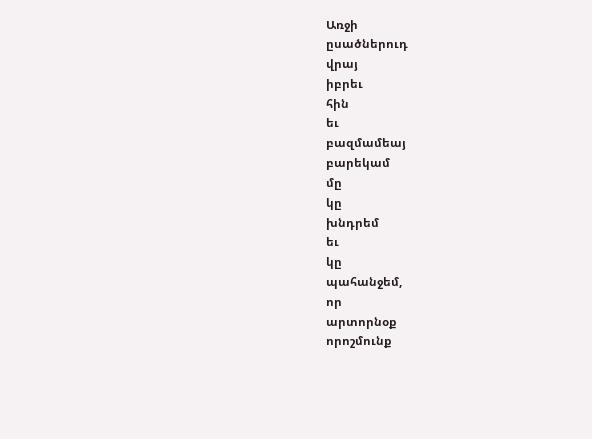Առջի
ըսածներուդ
վրայ
իբրեւ
հին
եւ
բազմամեայ
բարեկամ
մը
կը
խնդրեմ
եւ
կը
պահանջեմ,
որ
արտորնօք
որոշմունք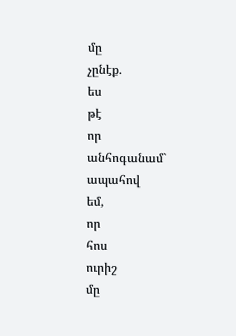մը
չընէք.
ես
թէ
որ
անհոգանամ`
ապահով
եմ,
որ
հոս
ուրիշ
մը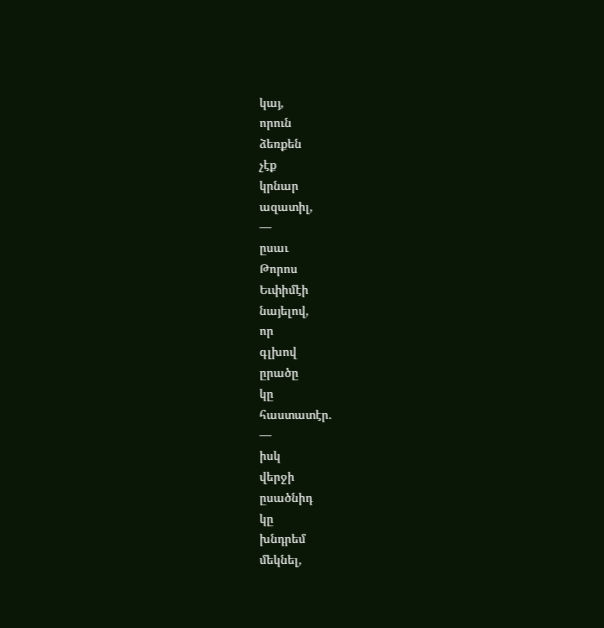կայ,
որուն
ձեռքեն
չէք
կրնար
ազատիլ,
—
ըսաւ
Թորոս
Եւփիմէի
նայելով,
որ
գլխով
ըրածը
կը
հաստատէր.
—
իսկ
վերջի
ըսածնիդ
կը
խնդրեմ
մեկնել,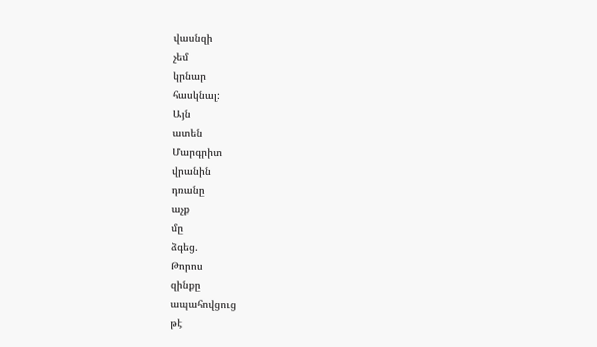վասնզի
չեմ
կրնար
հասկնալ:
Այն
ատեն
Մարգրիտ
վրանին
դռանը
աչք
մը
ձգեց.
Թորոս
զինքը
ապահովցուց
թէ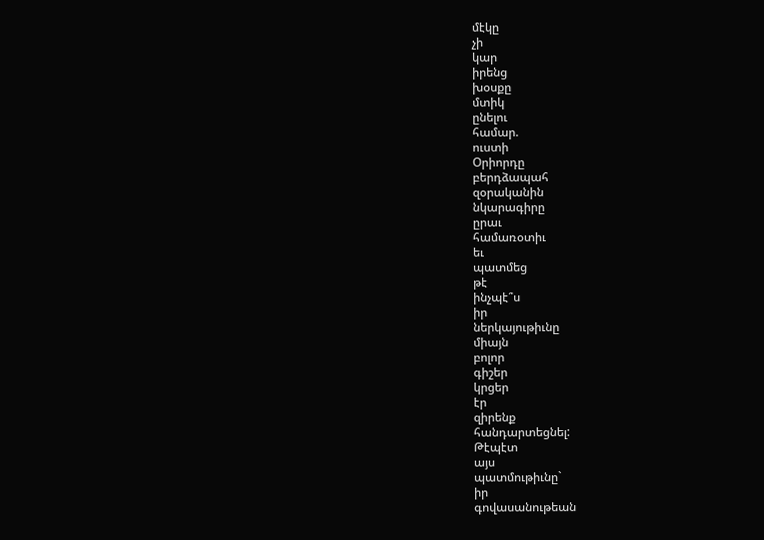մէկը
չի
կար
իրենց
խօսքը
մտիկ
ընելու
համար.
ուստի
Օրիորդը
բերդձապահ
զօրականին
նկարագիրը
ըրաւ
համառօտիւ
եւ
պատմեց
թէ
ինչպէ՞ս
իր
ներկայութիւնը
միայն
բոլոր
գիշեր
կրցեր
էր
զիրենք
հանդարտեցնել:
Թէպէտ
այս
պատմութիւնը`
իր
գովասանութեան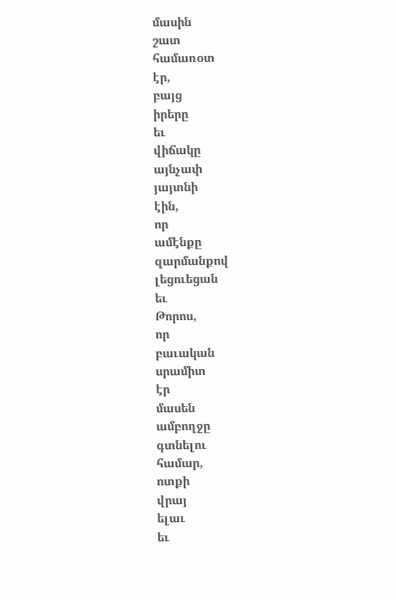մասին
շատ
համառօտ
էր,
բայց
իրերը
եւ
վիճակը
այնչափ
յայտնի
էին,
որ
ամէնքը
զարմանքով
լեցուեցան
եւ
Թորոս,
որ
բաւական
սրամիտ
էր
մասեն
ամբողջը
գտնելու
համար,
ոտքի
վրայ
ելաւ
եւ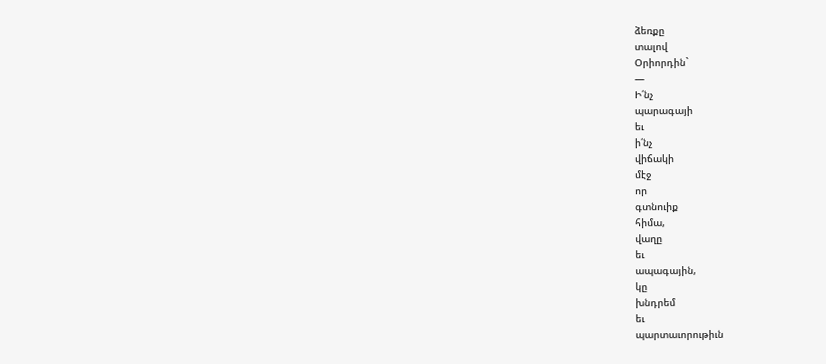ձեռքը
տալով
Օրիորդին`
—
Ի՛նչ
պարագայի
եւ
ի՛նչ
վիճակի
մէջ
որ
գտնուիք
հիմա,
վաղը
եւ
ապագային,
կը
խնդրեմ
եւ
պարտաւորութիւն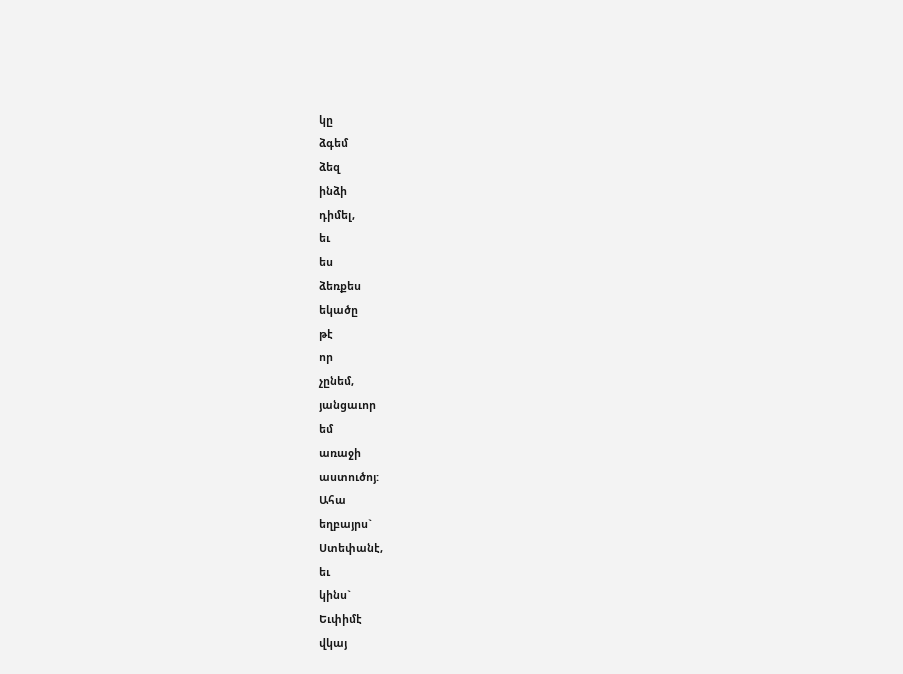կը
ձգեմ
ձեզ
ինձի
դիմել,
եւ
ես
ձեռքես
եկածը
թէ
որ
չընեմ,
յանցաւոր
եմ
առաջի
աստուծոյ:
Ահա
եղբայրս`
Ստեփանէ,
եւ
կինս`
Եւփիմէ
վկայ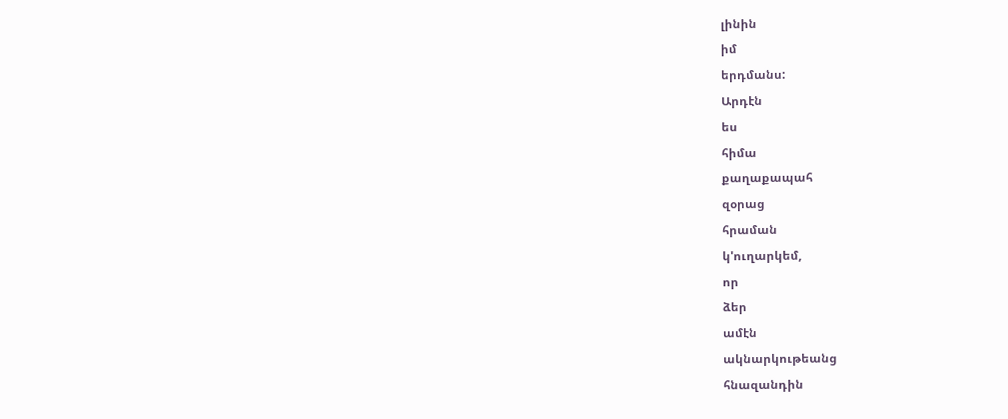լինին
իմ
երդմանս:
Արդէն
ես
հիմա
քաղաքապահ
զօրաց
հրաման
կ'ուղարկեմ,
որ
ձեր
ամէն
ակնարկութեանց
հնազանդին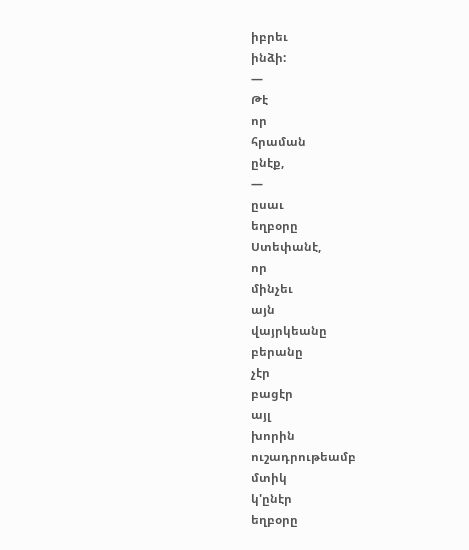իբրեւ
ինձի:
—
Թէ
որ
հրաման
ընէք,
—
ըսաւ
եղբօրը
Ստեփանէ,
որ
մինչեւ
այն
վայրկեանը
բերանը
չէր
բացէր
այլ
խորին
ուշադրութեամբ
մտիկ
կ'ընէր
եղբօրը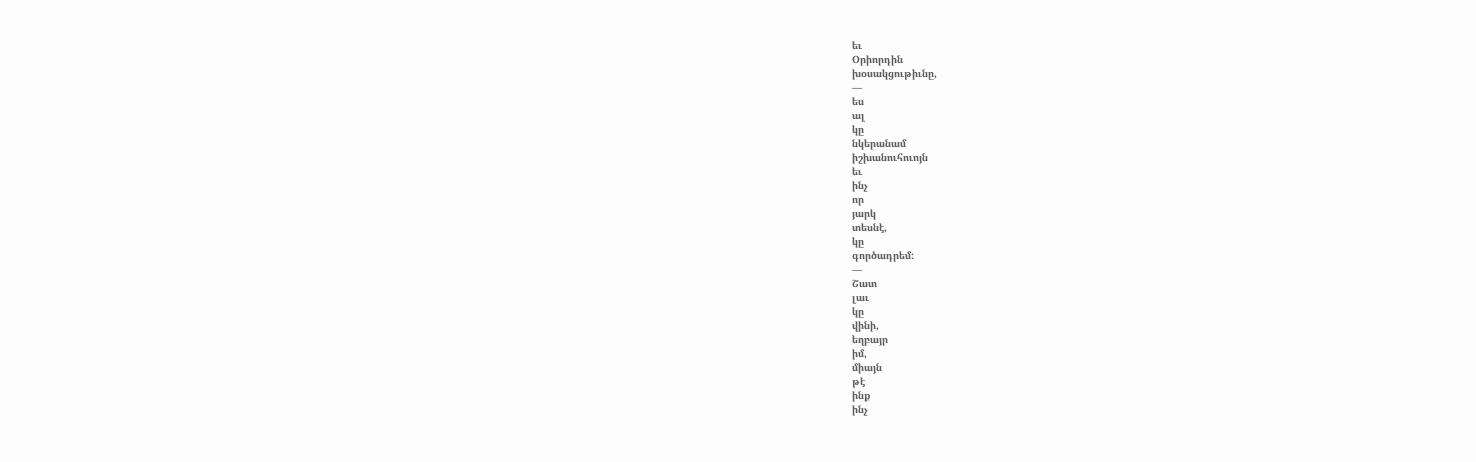եւ
Օրիորդին
խօսակցութիւնը,
—
ես
ալ
կը
նկերանամ
իշխանուհուոյն
եւ
ինչ
որ
յարկ
տեսնէ,
կը
գործադրեմ:
—
Շատ
լաւ
կը
վինի,
եղբայր
իմ,
միայն
թէ
ինք
ինչ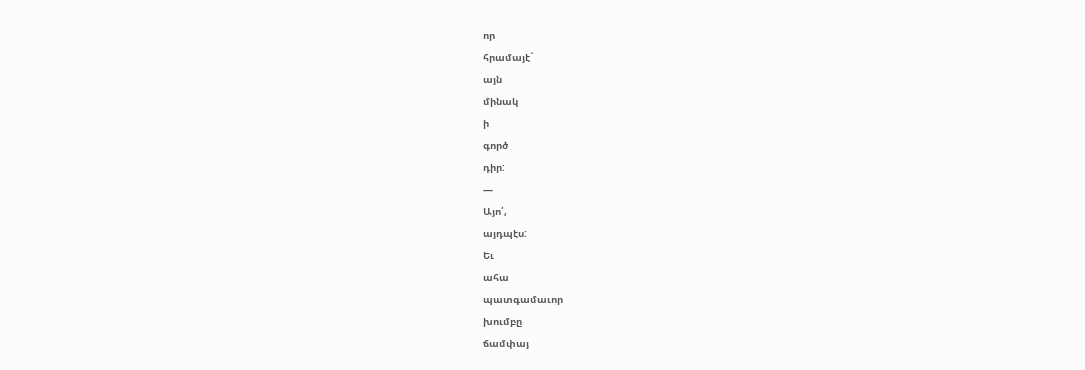որ
հրամայէ`
այն
մինակ
ի
գործ
դիր:
—
Այո՛,
այդպէս:
Եւ
ահա
պատգամաւոր
խումբը
ճամփայ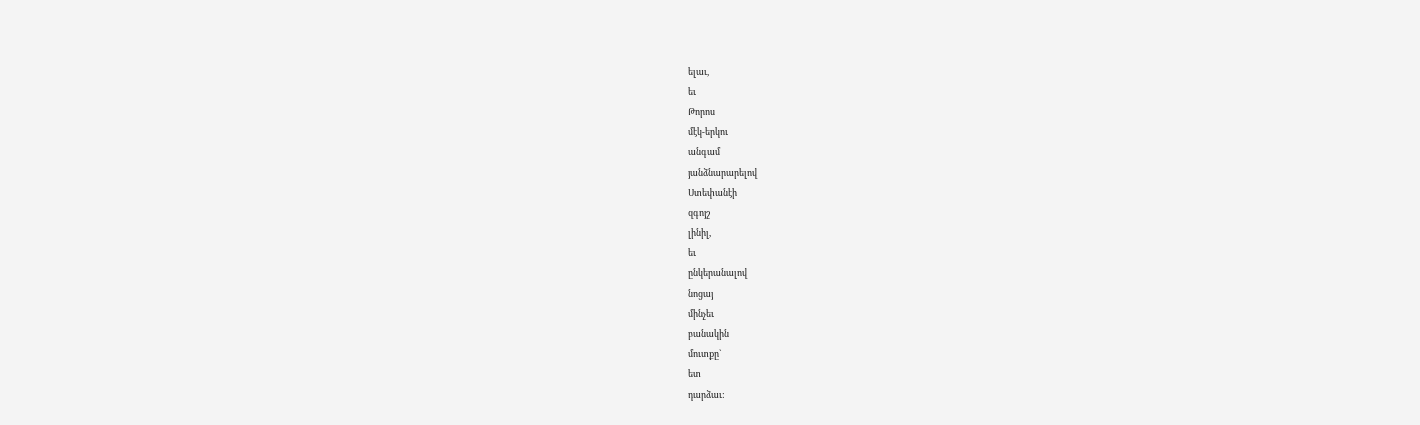ելաւ,
եւ
Թորոս
մէկ-երկու
անգամ
յանձնարարելով
Ստեփանէի
զգոյշ
լինիլ,
եւ
ընկերանալով
նոցայ
մինչեւ
բանակին
մուտքը`
ետ
դարձաւ: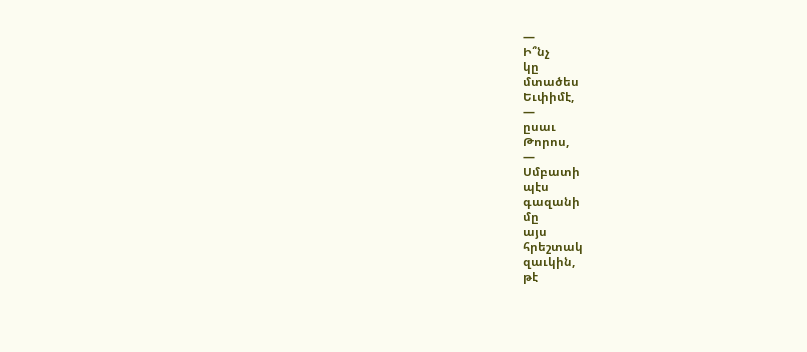—
Ի՞նչ
կը
մտածես
Եւփիմէ,
—
ըսաւ
Թորոս,
—
Սմբատի
պէս
գազանի
մը
այս
հրեշտակ
զաւկին,
թէ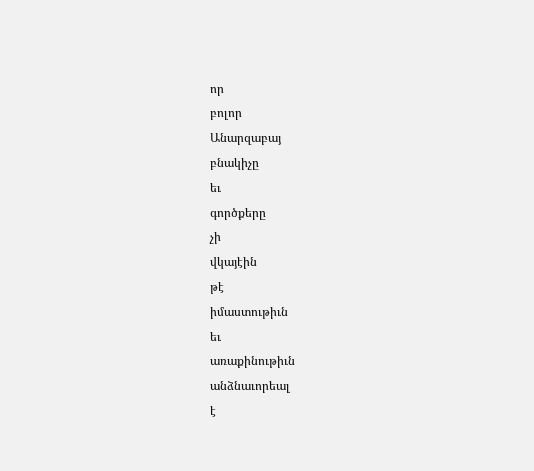որ
բոլոր
Անարզաբայ
բնակիչը
եւ
գործքերը
չի
վկայէին
թէ
իմաստութիւն
եւ
առաքինութիւն
անձնաւորեալ
է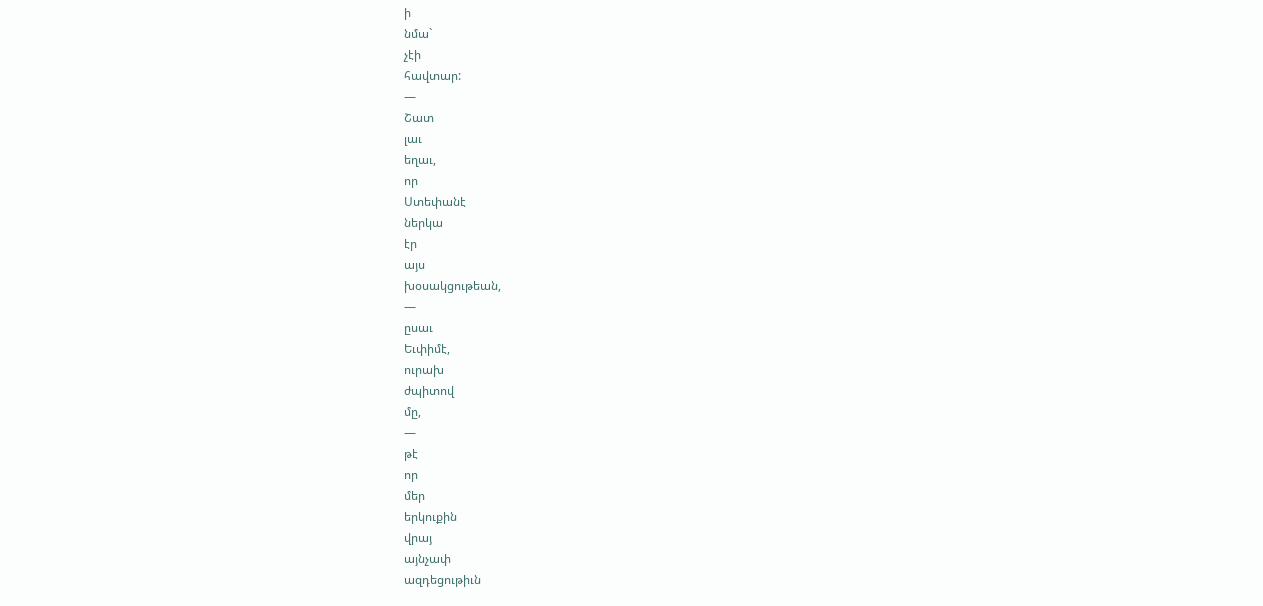ի
նմա`
չէի
հավտար:
—
Շատ
լաւ
եղաւ,
որ
Ստեփանէ
ներկա
էր
այս
խօսակցութեան,
—
ըսաւ
Եւփիմէ,
ուրախ
ժպիտով
մը,
—
թէ
որ
մեր
երկուքին
վրայ
այնչափ
ազդեցութիւն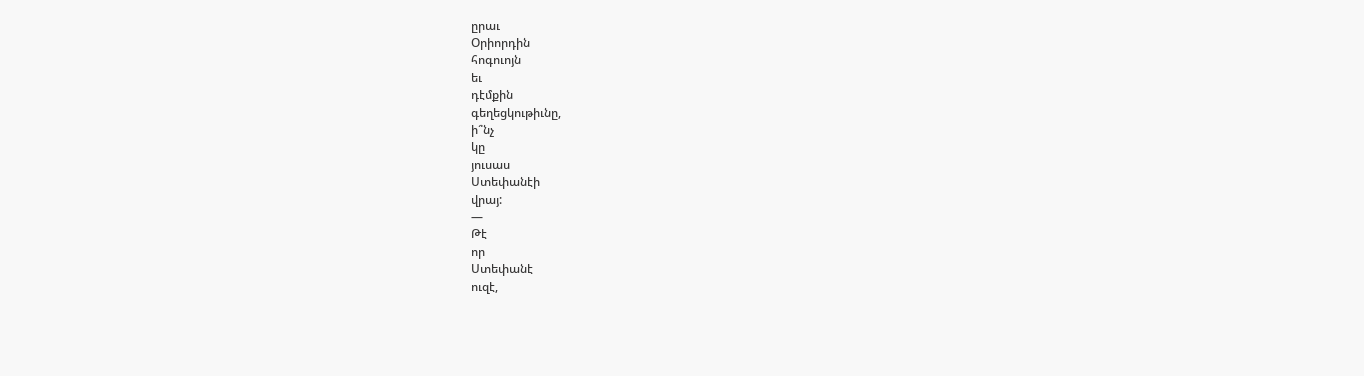ըրաւ
Օրիորդին
հոգուոյն
եւ
դէմքին
գեղեցկութիւնը,
ի՞նչ
կը
յուսաս
Ստեփանէի
վրայ:
—
Թէ
որ
Ստեփանէ
ուզէ,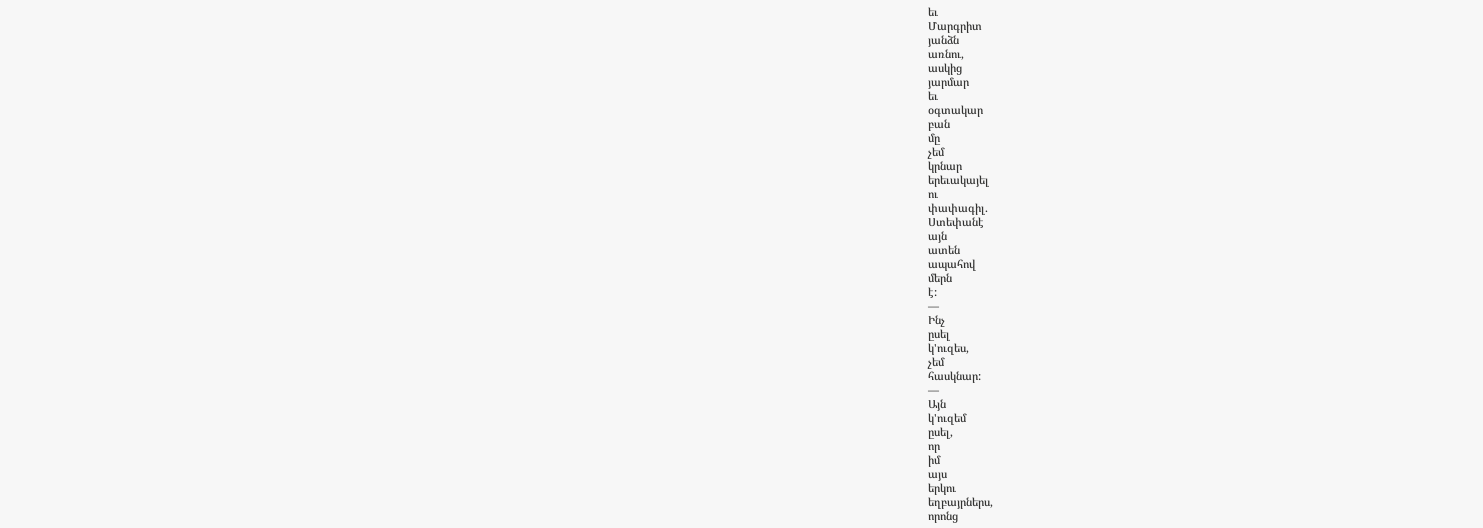եւ
Մարգրիտ
յանձն
առնու,
ասկից
յարմար
եւ
օգտակար
բան
մը
չեմ
կրնար
երեւակայել
ու
փափագիլ.
Ստեփանէ
այն
ատեն
ապահով
մերն
է:
—
Ինչ
ըսել
կ'ուզես,
չեմ
հասկնար:
—
Այն
կ'ուզեմ
ըսել,
որ
իմ
այս
երկու
եղբայրներս,
որոնց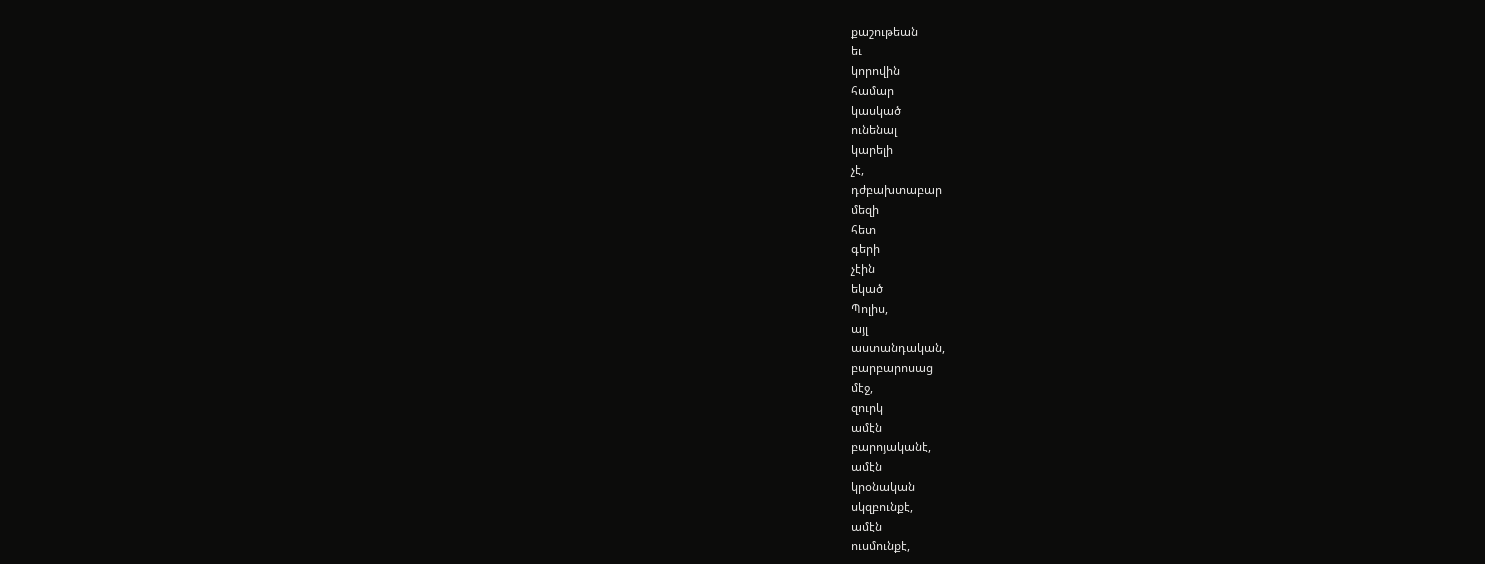քաշութեան
եւ
կորովին
համար
կասկած
ունենալ
կարելի
չէ,
դժբախտաբար
մեզի
հետ
գերի
չէին
եկած
Պոլիս,
այլ
աստանդական,
բարբարոսաց
մէջ,
զուրկ
ամէն
բարոյականէ,
ամէն
կրօնական
սկզբունքէ,
ամէն
ուսմունքէ,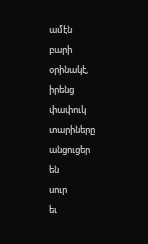ամէն
բարի
օրինակէ,
իրենց
փափուկ
տարիները
անցուցեր
են
սուր
եւ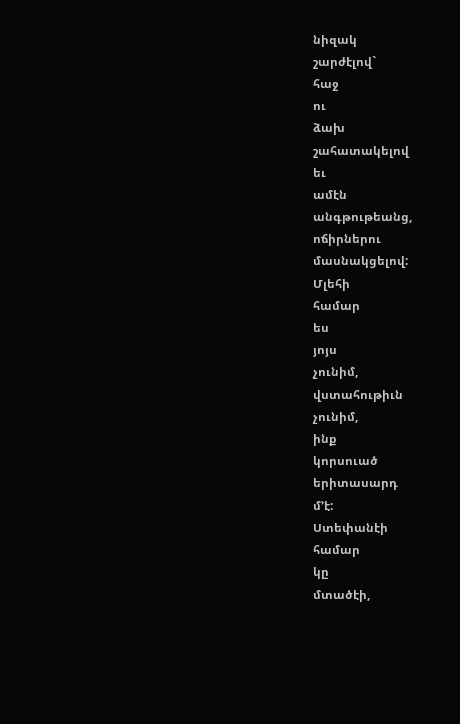նիզակ
շարժէլով`
հաջ
ու
ձախ
շահատակելով
եւ
ամէն
անգթութեանց,
ոճիրներու
մասնակցելով:
Մլեհի
համար
ես
յոյս
չունիմ,
վստահութիւն
չունիմ,
ինք
կորսուած
երիտասարդ
մ՚է:
Ստեփանէի
համար
կը
մտածէի,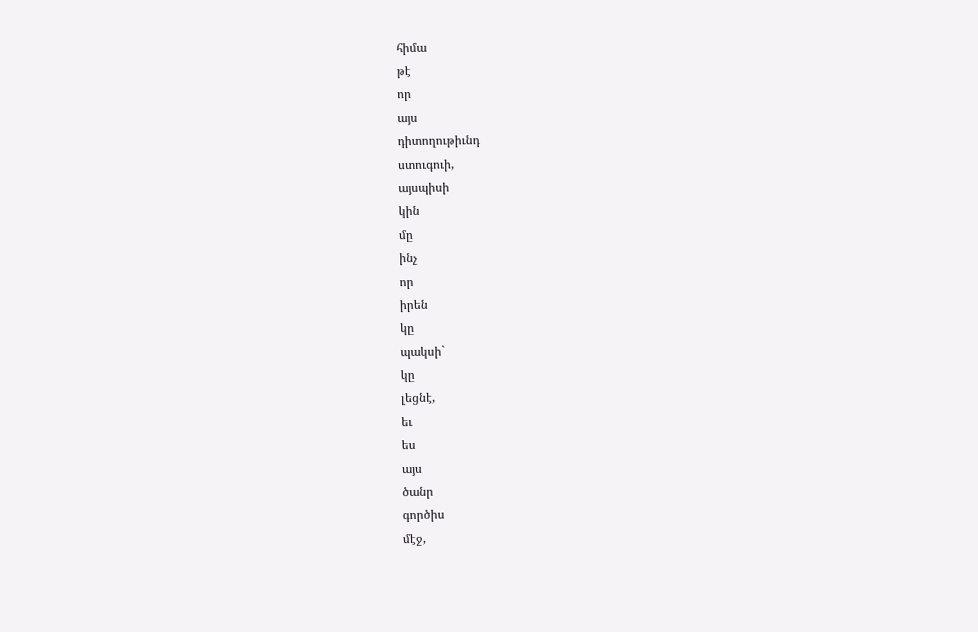հիմա
թէ
որ
այս
դիտողութիւնդ
ստուգուի,
այսպիսի
կին
մը
ինչ
որ
իրեն
կը
պակսի`
կը
լեցնէ,
եւ
ես
այս
ծանր
գործիս
մէջ,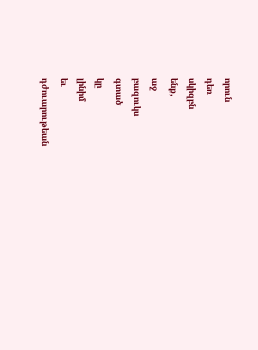որուն
դեռ
սկիզբն
ենք,
աջ
բազուկս
գտած
կը
լինիմ
եւ
դժուարութեան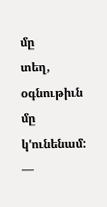մը
տեղ,
օգնութիւն
մը
կ'ունենամ:
—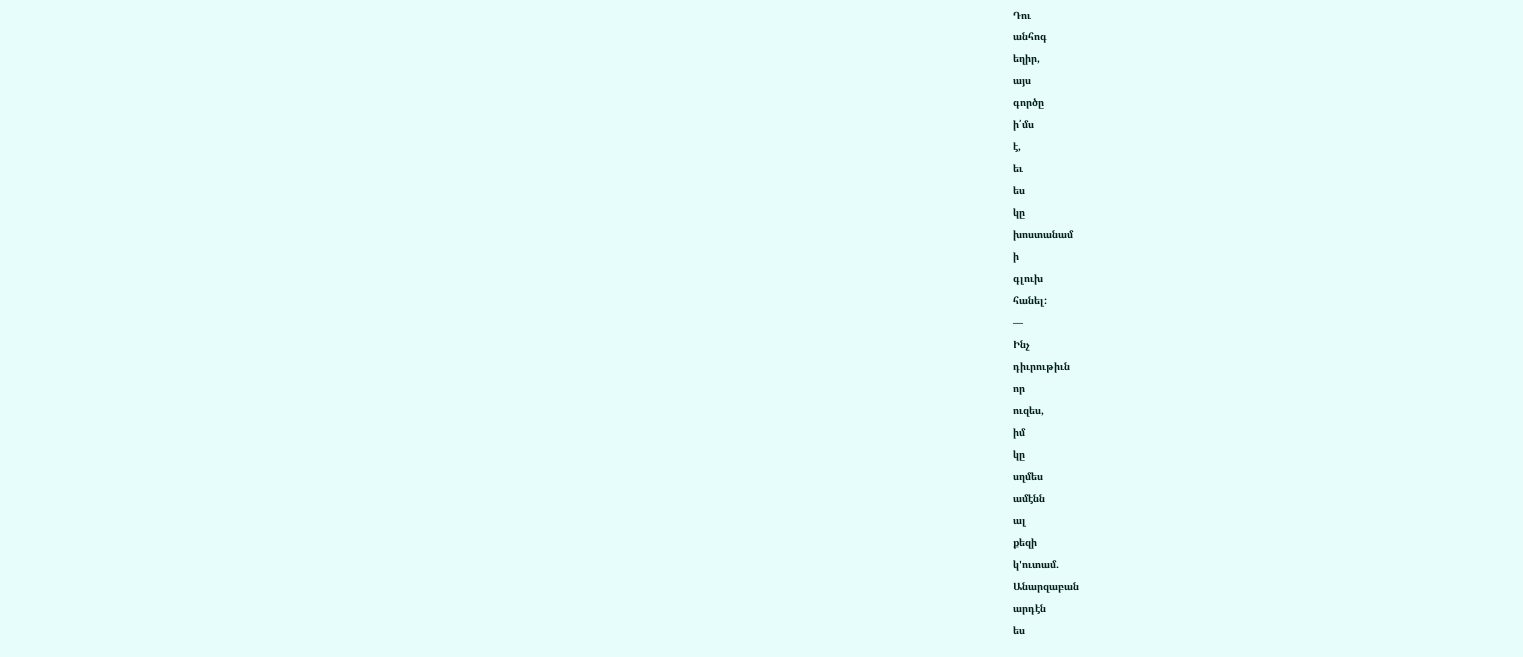Դու
անհոգ
եղիր,
այս
գործը
ի՛մս
է,
եւ
ես
կը
խոստանամ
ի
գլուխ
հանել:
—
Ինչ
դիւրութիւն
որ
ուզես,
իմ
կը
սղմես
ամէնն
ալ
քեզի
կ'ուտամ.
Անարզաբան
արդէն
ես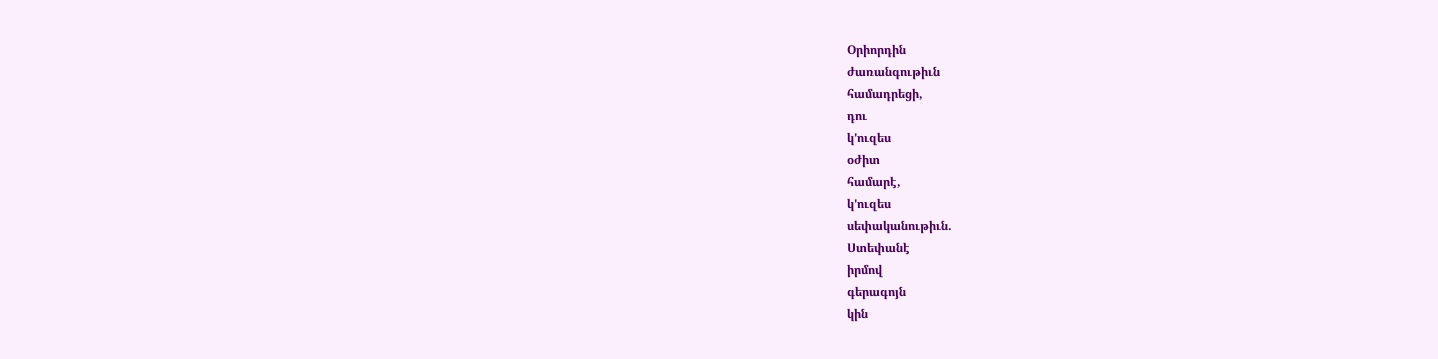Օրիորդին
ժառանգութիւն
համադրեցի,
դու
կ'ուզես
օժիտ
համարէ,
կ'ուզես
սեփականութիւն.
Ստեփանէ
իրմով
գերագոյն
կին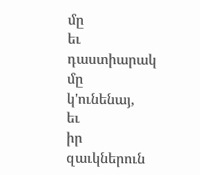մը
եւ
դաստիարակ
մը
կ'ունենայ,
եւ
իր
զաւկներուն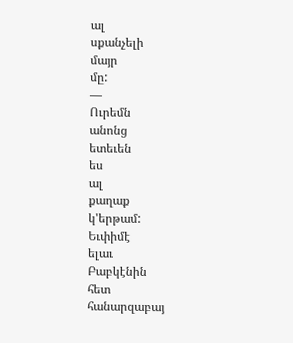ալ
սքանչելի
մայր
մը:
—
Ուրեմն
անոնց
ետեւեն
ես
ալ
քաղաք
կ'երթամ:
Եւփիմէ
ելաւ
Բաբկէնին
հետ
հանարզաբայ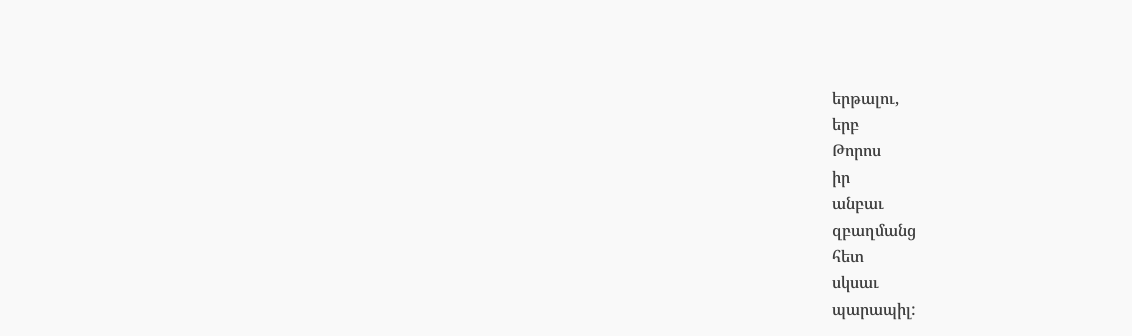երթալու,
երբ
Թորոս
իր
անբաւ
զբաղմանց
հետ
սկսաւ
պարապիլ: